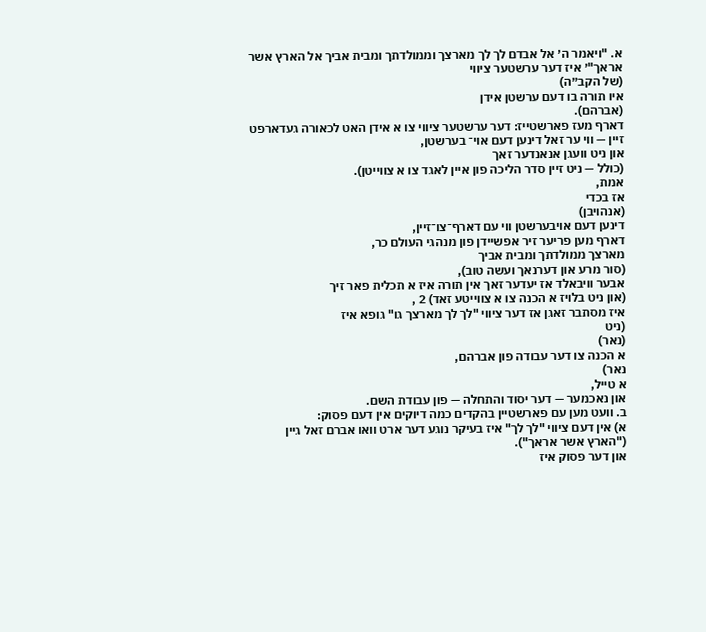א. "ויאמר ה׳ אל אבדם לך לך מארצך וממולדתך ומבית אביך אל הארץ אשר אראך"׳ איז דער ערשטער ציווי
(של הקב״ה)
איו תורה בו דעם ערשטן אידן
(אברהם).
דארף מעז פארשטייז: דער ערשטער ציווי צו א אידן האט לכאורה געדארפט זיין — ווי ער זאל דינען דעם אוי־ בערשטן,
און ניט וועגן אנאנדער זאך
(כולל — ניט זיין סדר הליכה פון איין לאגד צו א צווייטן).
אמת,
אז בכדי
(אנהויבן)
דינען דעם אויבערשטן ווי עם דארף־צו־זיין,
דארף מען פריער זיר אפשיידן פון מנהגי העולם כר,
מארצך ממולדתך ומבית אביך
(סור מרע און דערנאך ועשה טוב),
אבער וויבאלד אז יעדער זאך אין תורה איז א תכלית פאר זיך
(און ניט בלויז א הכנה צו א צווייטע זאד) 2 ,
איז מסתבר זאגן אז דער ציווי "לך לך מארצך גו" גופא איז
(ניט
(נאר)
א הכנה צו דער עבודה פון אברהם,
נאר)
א טייל,
און נאכמער — דער יסוד והתחלה — פון עבודת השם.
ב. וועט מען עם פארשטיין בהקדים כמה דיוקים אין דעם פסוק:
א) אין דעם ציווי "לך לך" איז בעיקר נוגע דער ארט וואו אברם זאל גיין
("הארץ אשר אראך").
און דער פסוק איז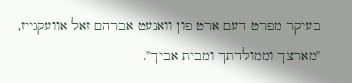בעיקר מפרט דעם ארט פון וואנעט אברהם זאל אוועקגייז,
"מארצך וממולדתך ומבית אביך".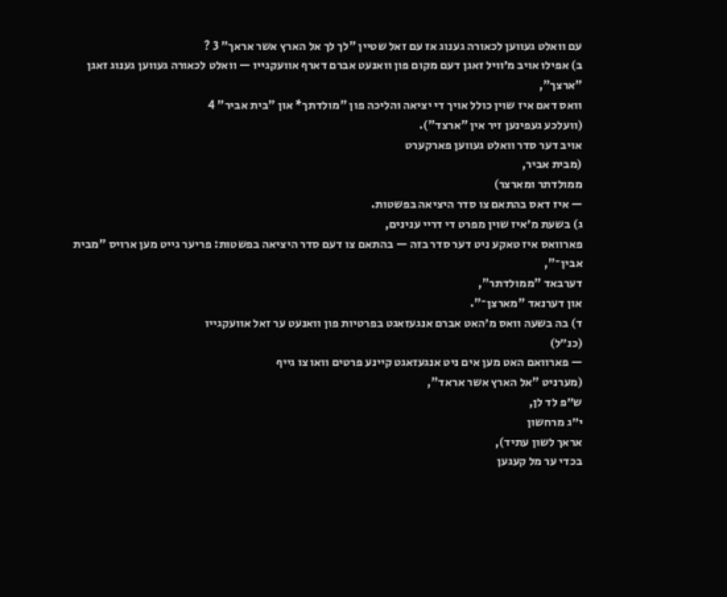עם וואלט געווען לכאורה גענוג אז עם זאל שטיין "לך לך אל הארץ אשר אראך" 3 ?
ב) אפילו אויב מ׳וויל זאגן דעם מקום פון וואנעט אברם דארף אוועקגייו — וואלט לכאורה געווען גענוג זאגן "ארצך",
וואס דאם איז שוין כולל אויך די יציאה והליכה פון "מולדתך* און "בית אביר" 4
(וועלכע געפינען זיר אין "ארצד").
אויב דער סדר וואלט געווען פארקערט
(מבית אביר,
ממולדתר ומארצר)
— איז דאס בהתאם צו סדר היציאה בפשטות.
ג) בשעת מ׳איז שוין מפרט די דריי ענינים,
פארוואס איז טאקע ניט דער סדר בזה — בהתאם צו דעם סדר היציאה בפשטות: פריער גייט מען ארויס "מבית אבין־",
דערבאד "ממולדתר",
און דערנאד "מארצן־".
ד) בה בשעה וואס מ׳האט אברם אנגעזאגט בפרטיות פון וואנעט ער זאל אוועקגייו
(כנ״ל)
— פארוואם האט מען אים ניט אנגעזאגט קיינע פרטים וואו צו גייף
(מערניט "אל הארץ אשר אראד",
ש״פ לד לן,
י״ג מרחשון
אראך לשון עתיד),
בכדי ער מל קעגען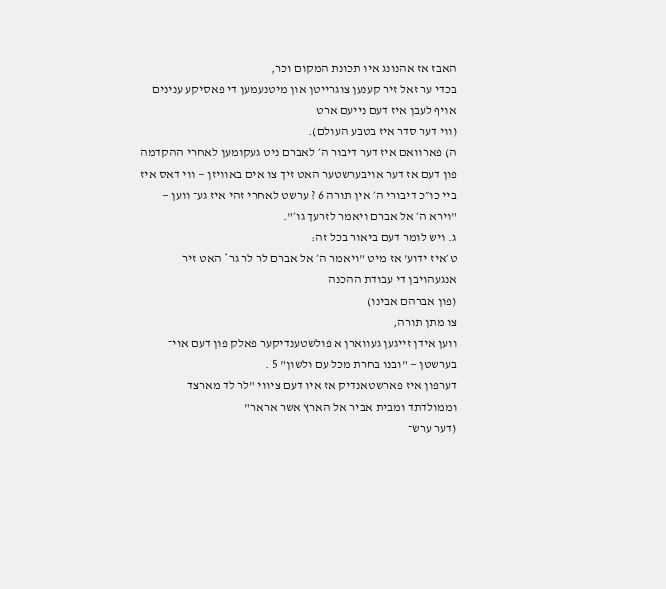האבז אז אהנונג איו תכונת המקום וכר,
בכדי ער זאל זיר קענען צוגרייטן און מיטנעמען די פאסיקע ענינים אויף לעבן איז דעם נייעם ארט
(ווי דער סדר איז בטבע העולם).
ה) פארוואם איז דער דיבור ה׳ לאברם ניט געקומען לאחרי ההקדמה פון דעם אז דער אויבערשטער האט זיך צו אים באוויזן — ווי דאס איז ביי כו״כ דיבורי ה׳ אין תורה 6 ? ערשט לאחרי זהי איז גע־ ווען — "וירא ה׳ אל אברם ויאמר לזרעך גו׳".
ג. ויש לומר דעם ביאור בכל זה:
ט׳איז ידוע' אז מיט "ויאמר ה׳ אל אברם לר לר גר* האט זיר אנגעהויבן די עבודת ההכנה
(פון אברהם אבינו)
צו מתן תורה,
ווען אידן זייגען געווארן א פולשטענדיקער פאלק פון דעם אוי־ בערשטן — "ובנו בחרת מכל עם ולשון" 5 .
דערפון איז פארשטאנדיק אז איו דעם ציווי "לר לד מארצד וממולדתד ומבית אביר אל הארץ אשר אראר"
(דער ערש־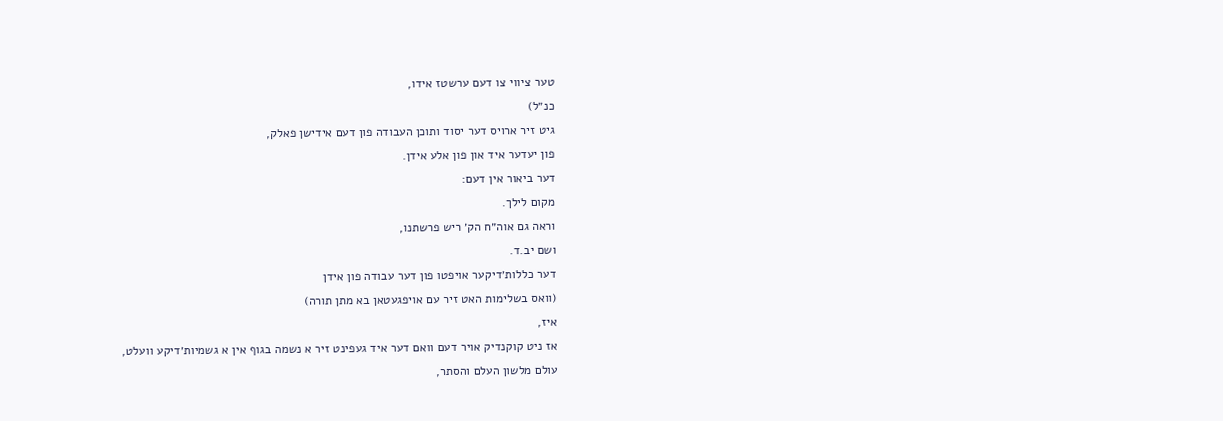טער ציווי צו דעם ערשטז אידו,
כנ״ל)
גיט זיר ארויס דער יסוד ותוכן העבודה פון דעם אידישן פאלק,
פון יעדער איד און פון אלע אידן.
דער ביאור אין דעם:
מקום לילך.
וראה גם אוה״ח הק׳ ריש פרשתנו,
ושם יב.ד.
דער כללות׳דיקער אויפטו פון דער עבודה פון אידן
(וואס בשלימות האט זיר עם אויפגעטאן בא מתן תורה)
איז,
אז ניט קוקנדיק אויר דעם וואם דער איד געפינט זיר א נשמה בגוף אין א גשמיות׳דיקע וועלט,
עולם מלשון העלם והסתר,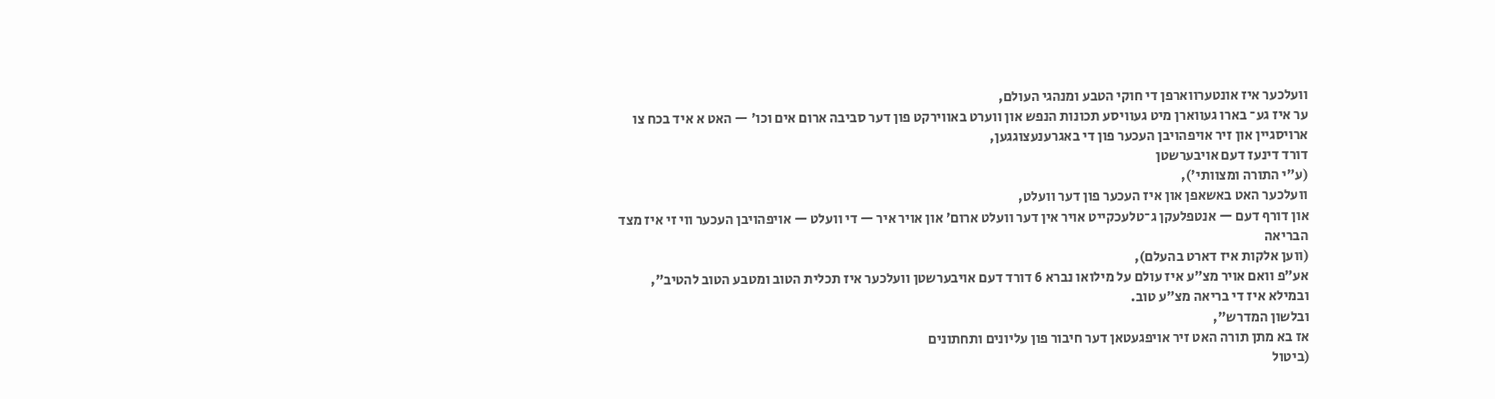וועלכער איז אונטערווארפן די חוקי הטבע ומנהגי העולם,
ער איז גע־ בארו געווארן מיט געוויסע תכונות הנפש און ווערט באווירקט פון דער סביבה ארום אים וכו׳ — האט א איד בכח צו ארויסגיין און זיר אויפהויבן העכער פון די באגרענעצוגגען,
דורד דינעז דעם אויבערשטן
(ע״י התורה ומצוותי׳),
וועלכער האט באשאפן און איז העכער פון דער וועלט,
און דורף דעם — אנטפלעקן ג־טלעכקייט אויר אין דער וועלט ארום׳ און אויר איר — די וועלט — אויפהויבן העכער ווי זי איז מצד הבריאה
(ווען אלקות איז דארט בהעלם),
אע״פ וואם אויר מצ״ע איז עולם על מילואו נברא 6 דורד דעם אויבערשטן וועלכער איז תכלית הטוב ומטבע הטוב להטיב",
ובמילא איז די בריאה מצ״ע טוב.
ובלשון המדרש",
אז בא מתן תורה האט זיר אויפגעטאן דער חיבור פון עליונים ותחתונים
(ביטול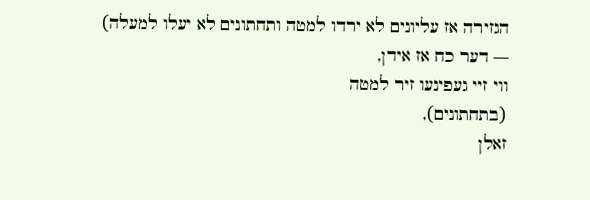הגזירה אז עליונים לא ירדו למטה ותחתונים לא יעלו למעלה)
— דער כח אז אידן,
ווי זיי געפינעו זיר למטה
(בתחתונים),
זאלן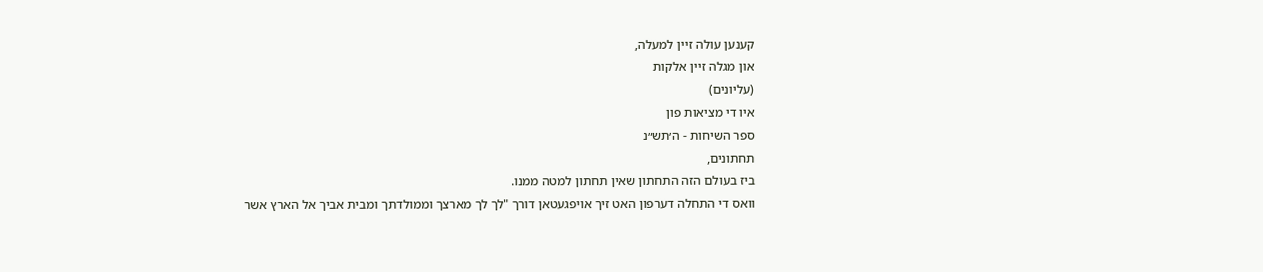קענען עולה זיין למעלה,
און מגלה זיין אלקות
(עליונים)
איו די מציאות פון
ספר השיחות - ה׳תש״נ
תחתונים,
ביז בעולם הזה התחתון שאין תחתון למטה ממנו.
וואס די התחלה דערפון האט זיך אויפגעטאן דורך "לך לך מארצך וממולדתך ומבית אביך אל הארץ אשר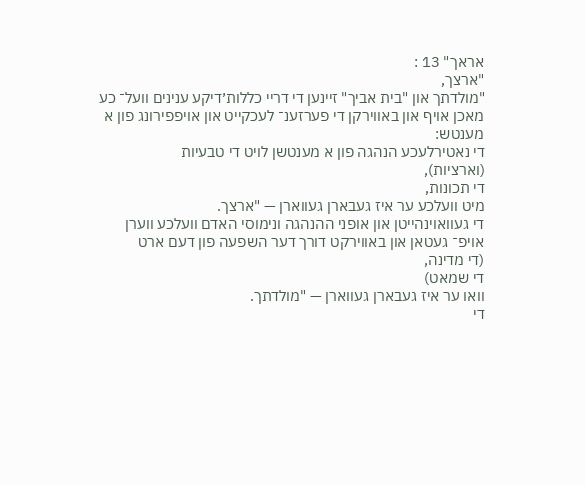אראך" 13 :
"ארצך,
"מולדתך און "בית אביך" זיינען די דריי כללות׳דיקע ענינים וועל־ כע מאכן אויף און באווירקן די פערזענ־ לעכקייט און אויפפירונג פון א מענטש:
די נאטירלעכע הנהגה פון א מענטשן לויט די טבעיות
(וארציות),
די תכונות,
מיט וועלכע ער איז געבארן געווארן — "ארצך.
די געוואוינהייטן און אופני ההנהגה ונימוסי האדם וועלכע ווערן אויפ־ געטאן און באווירקט דורך דער השפעה פון דעם ארט
(די מדינה,
די שמאט)
וואו ער איז געבארן געווארן — "מולדתך.
די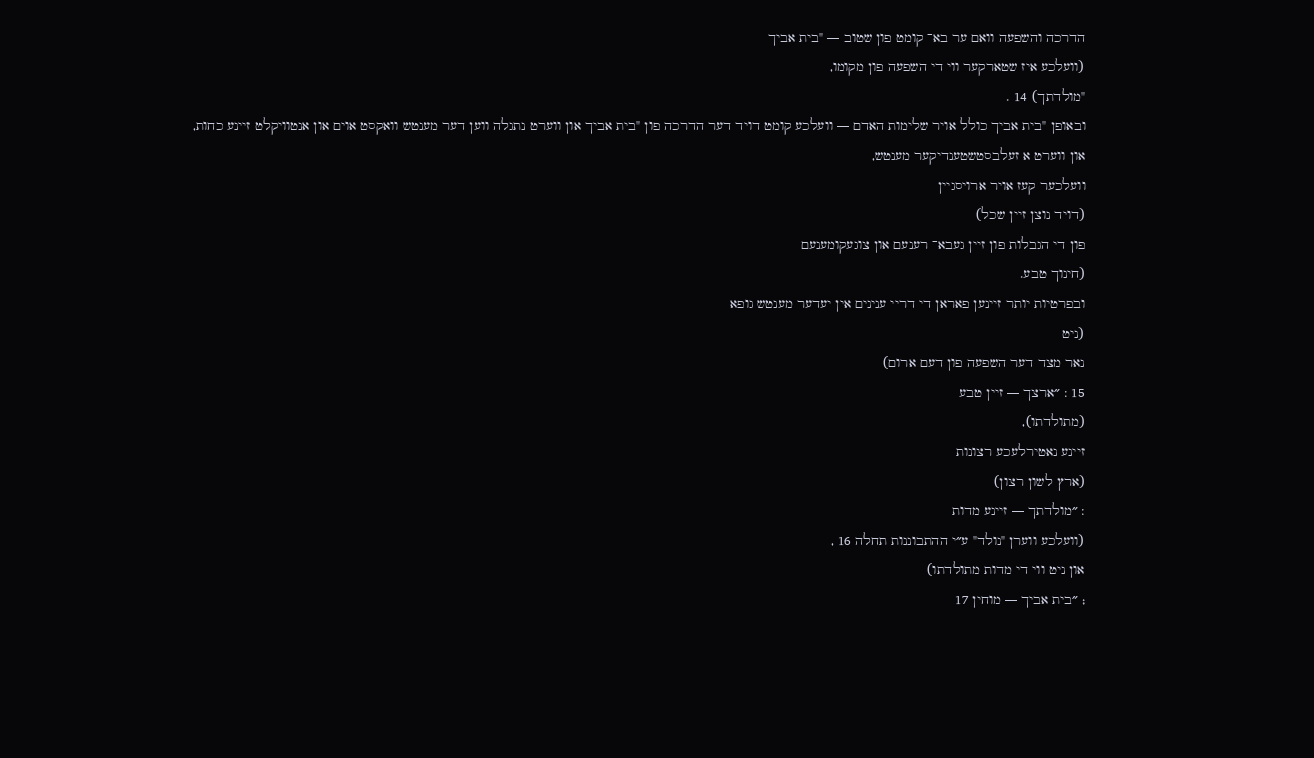הדרכה והשפעה וואם ער בא־ קומט פון שטוב — "בית אביך
(וועלכע איז שטארקער ווי די השפעה פון מקומו,
"מולדתך) 14 .
ובאופן "בית אביך כולל אויר שלימות האדם — וועלכע קומט דויד דער הדרכה פון "בית אביך און ווערט נתגלה ווען דער מענטש וואקסט אוים און אנטוויקלט זיינע כחות,
און ווערט א זעלבסטשטענדיקער מענטש,
וועלכער קעז אויר ארויסגיין
(דויד נוצן זיין שכל)
פון די הגבלות פון זיין געבא־ רענעם און צוגעקומענעם
(חינוך טבע.
ובפרטיות יותר זיינען פאראן די דריי ענינים אין יעדער מענטש גופא
(ניט
נאר מצד דער השפעה פון דעם ארום)
15 : ״ארצך — זיין טבע
(מתולדתו),
זיינע נאטירלעכע רצונות
(ארץ לשון רצון)
: ״מולדתך — זיינע מדות
(וועלכע ווערן "נולד" ע״י ההתבוננות תחלה 16 ,
און ניט ווי די מדות מתולדתו)
; ״בית אביך — מוחין 17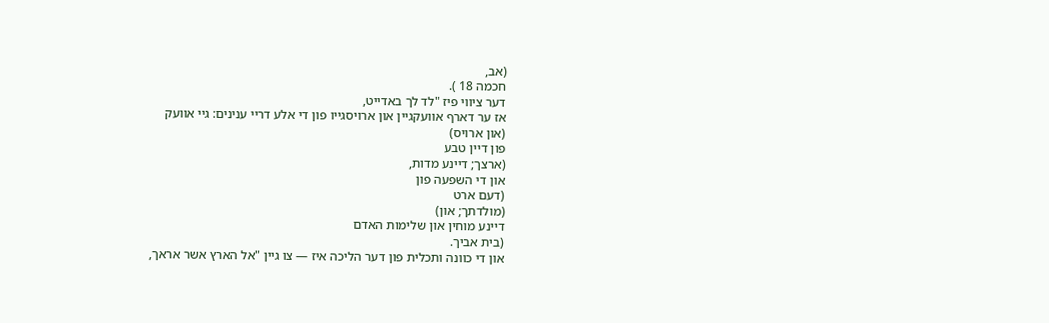(אב,
חכמה 18 ).
דער ציווי פיז "לד לך באדייט,
אז ער דארף אוועקגיין און ארויסגייו פון די אלע דריי ענינים: גיי אוועק
(און ארויס)
פון דיין טבע
(ארצך; דיינע מדות,
און די השפעה פון
(דעם ארט
(מולדתך; און)
דיינע מוחין און שלימות האדם
(בית אביך.
און די כוונה ותכלית פון דער הליכה איז — צו גיין "אל הארץ אשר אראך,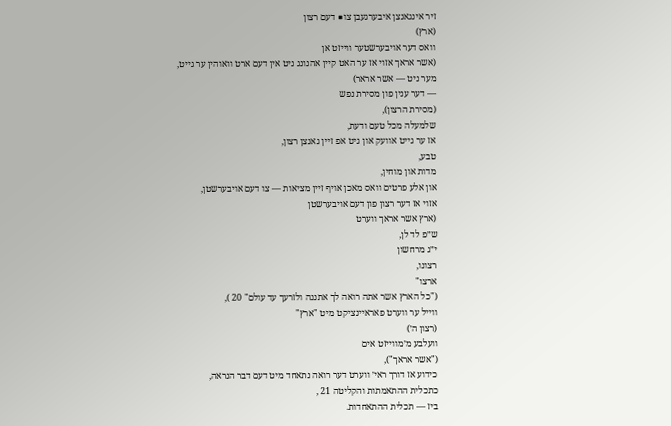זיר אינגאנצן איבערגעבן צו■ דעם רצון
(ארץ)
וואס דער אויבערשטער ווייזט אן
(אשר אראך אזוי אז ער האט קיין אהנונג ניט אין דעם ארט וואוהין ער גייט,
מער ניט — אשר אראר)
— דער ענין פון מסירת נפש
(מסירת הרצון),
שלמעלה מכל טעם ודעת,
אז ער גייט אוועק און גיט אפ זיין גאנצן רצון,
טבע,
מדות און מוחין,
און אלע פרטים וואס מאכן אויף זיין מציאות — צו דעם אויבערשטן,
אזוי אז דער רצון פון דעם אויבערשטן
(ארץ אשר אראך ווערט
ש״פ לד לן,
י״ג מרחשון
רצונו,
ארצו"
("כל הארץ אשר אתה רואה לך אתננה ולזרעך עד עולם" 20 ),
ווייל ער ווערט פאראיינציקט מיט "ארץ"
(רצון ה׳)
וועלבע מ׳מווייזט אים
("אשר אראך"),
כידוע אז דורך ראי׳ ווערט דער רואה נתאחד מיט דעם דבר הנראה,
כתכלית ההתאמתות והקליטה 21 ,
ביז — תכלית ההתאחדות.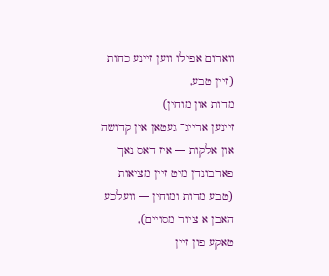ווארום אפילו ווען זיינע כחות
(זיין טבע,
מדות און מוחין)
זיינען ארייג־ געטאן אין קדושה און אלקות — איז דאס נאך פארבונדן מיט זיין מציאות
(טבע מדות ומוחין — וועלכע האבן א ציור מסויים),
טאקע פון זיין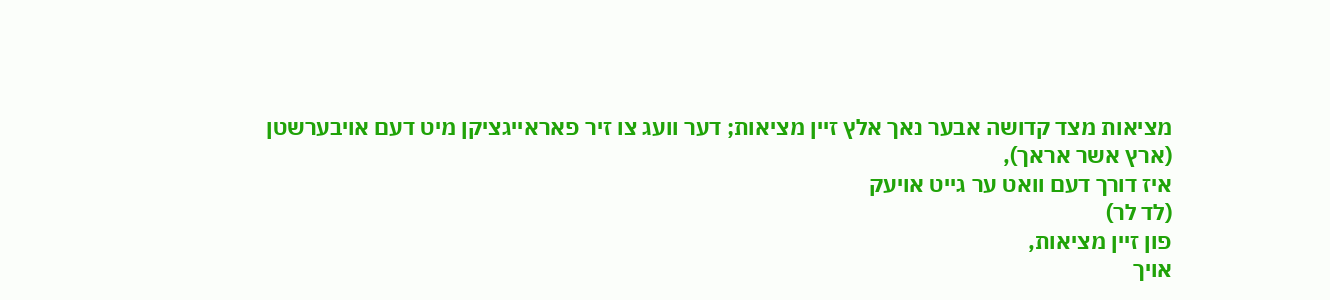מציאות מצד קדושה אבער נאך אלץ זיין מציאות; דער וועג צו זיר פאראייגציקן מיט דעם אויבערשטן
(ארץ אשר אראך),
איז דורך דעם וואט ער גייט אויעק
(לד לר)
פון זיין מציאות,
אויך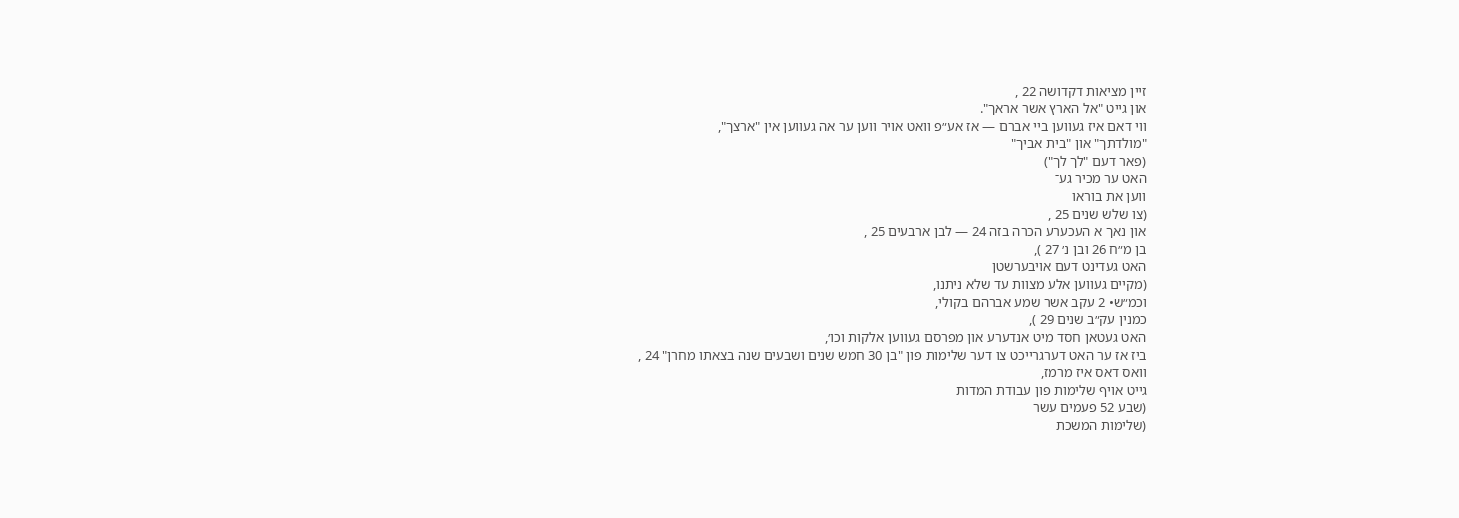זיין מציאות דקדושה 22 ,
און גייט "אל הארץ אשר אראך".
ווי דאם איז געווען ביי אברם — אז אע״פ וואט אויר ווען ער אה געווען אין "ארצך",
"מולדתך" און "בית אביך"
(פאר דעם "לך לך")
האט ער מכיר גע־
ווען את בוראו
(צו שלש שנים 25 ,
און נאך א העכערע הכרה בזה 24 — לבן ארבעים 25 ,
בן מ״ח 26 ובן נ׳ 27 ),
האט געדינט דעם אויבערשטן
(מקיים געווען אלע מצוות עד שלא ניתנו,
וכמ״ש• 2 עקב אשר שמע אברהם בקולי,
כמנין עק״ב שנים 29 ),
האט געטאן חסד מיט אנדערע און מפרסם געווען אלקות וכו׳,
ביז אז ער האט דערגרייכט צו דער שלימות פון "בן 30 חמש שנים ושבעים שנה בצאתו מחרן" 24 ,
וואס דאס איז מרמז,
גייט אויף שלימות פון עבודת המדות
(שבע 52 פעמים עשר
(שלימות המשכת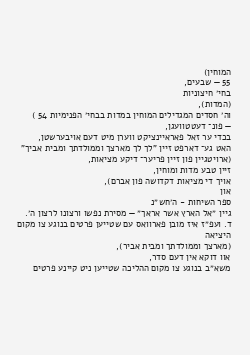המוחין)
55 — שבעים,
בחי׳ חיצוניות
(המדות),
וה׳ חסדים המגדילים המוחין במדות בבחי׳ הפנימיות 54 )
— פונ־ דעטטוועגן,
בכדי ער זאל פאראיינציקט ווערן מיט דעם אויבערשטן,
האט גע־ דארפט זיין "לך לך מארצך וממולדתך ומבית אביך"
(ארויטגיין פון זיין פריער־ דיקע מציאות,
זיין טבע מדות ומוחין,
אויך די מציאות דקדושה פון אברם),
און
ספר השיחות - ה׳חש״נ
גיין ״אל הארץ אשר אראך״ — מסירת נפשו ורצונו לרצון ה׳.
ד. ועפ״ז איז מובן פארוואס עם שטייען פרטים בנוגע צו מקום היציאה
(מארצך וממולדתך ומבית אביר),
אוו דוקא אין דעם סדר,
משא״ב בנוגע צו מקום ההליכה שטייען ניט קיינע פרטים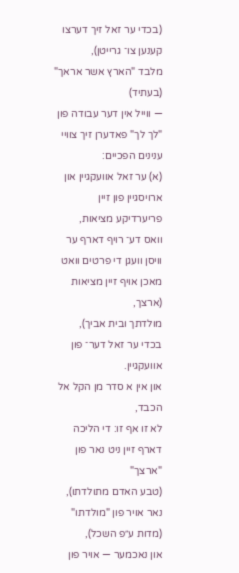(בכדי ער זאל זיך דערצו קענען צו־ גרייטן),
מלבד "הארץ אשר אראך"
(בעתיד)
— ווייל אין דער עבודה פון "לך לך" פאדערן זיך צוויי ענינים הפכיים:
(א) ער זאל אוועקגיין און ארויסגיין פון זיין פריערדיקע מציאות,
וואס דע־ רויף דארף ער וויסן וועגן די פרטים וואט מאכן אויף זיין מציאות
(ארצך,
מולדתך ובית אביך),
בכדי ער זאל דער־ פון אוועקגיין.
און אין א סדר מן הקל אל הכבד,
לא זו אף זו: די הליכה דארף זיין ניט נאר פון "ארצך"
(טבע האדם מתולדתו),
נאר אויר פון "מולדתו"
(מדות ע״פ השכל),
און נאכמער — אויר פון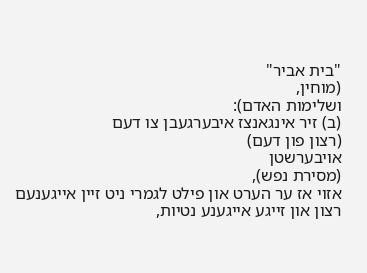"בית אביר"
(מוחין,
ושלימות האדם):
(ב) זיר אינגאנצז איבערגעבן צו דעם
(רצון פון דעם)
אויבערשטן
(מסירת נפש),
אזוי אז ער הערט און פילט לגמרי ניט זיין אייגענעם רצון און זייגע אייגענע נטיות,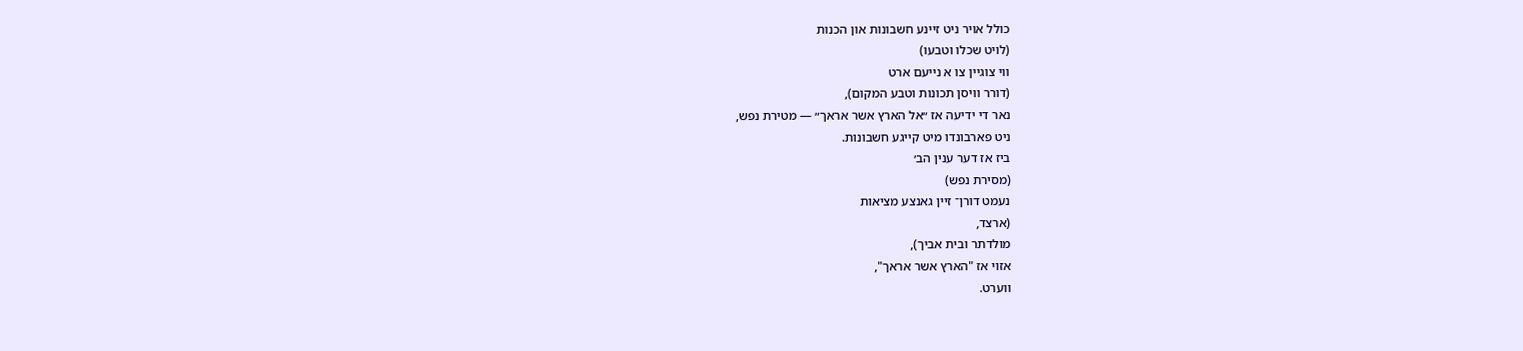כולל אויר ניט זיינע חשבונות און הכנות
(לויט שכלו וטבעו)
ווי צוגיין צו א נייעם ארט
(דורר וויסן תכונות וטבע המקום),
נאר די ידיעה אז ״אל הארץ אשר אראך״ — מטירת נפש,
ניט פארבונדו מיט קייגע חשבונות.
ביז אז דער ענין הב׳
(מסירת נפש)
נעמט דורן־ זיין גאנצע מציאות
(ארצד,
מולדתר ובית אביך),
אזוי אז "הארץ אשר אראך",
ווערט.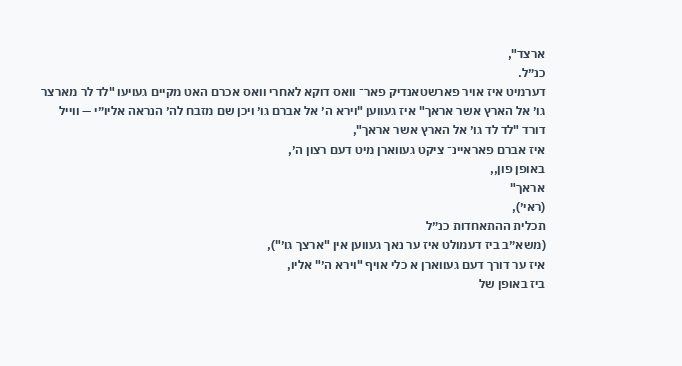ארצד",
כנ״ל.
דערמיט איז אויר פארשטאנדיק פאר־ וואס דוקא לאחרי וואס אכרם האט מקיים געויעו "לד לר מארצר גו׳ אל הארץ אשר אראך" איז געווען "וירא ה׳ אל אברם גו׳ ויכן שם מזבח לה׳ הנראה אליו״י — ווייל דורד "לד לד גו׳ אל הארץ אשר אראך",
איז אברם פאראיינ־ ציקט געווארן מיט דעם רצון ה׳,
באופן פון,,
אראך"
(ראי׳),
תכלית ההתאחדות כנ״ל
(משא״ב ביז דעמולט איז ער נאך געווען אין "ארצך גו׳"),
איז ער דורך דעם געווארן א כלי אויף "וירא ה׳" אליו,
ביז באופן של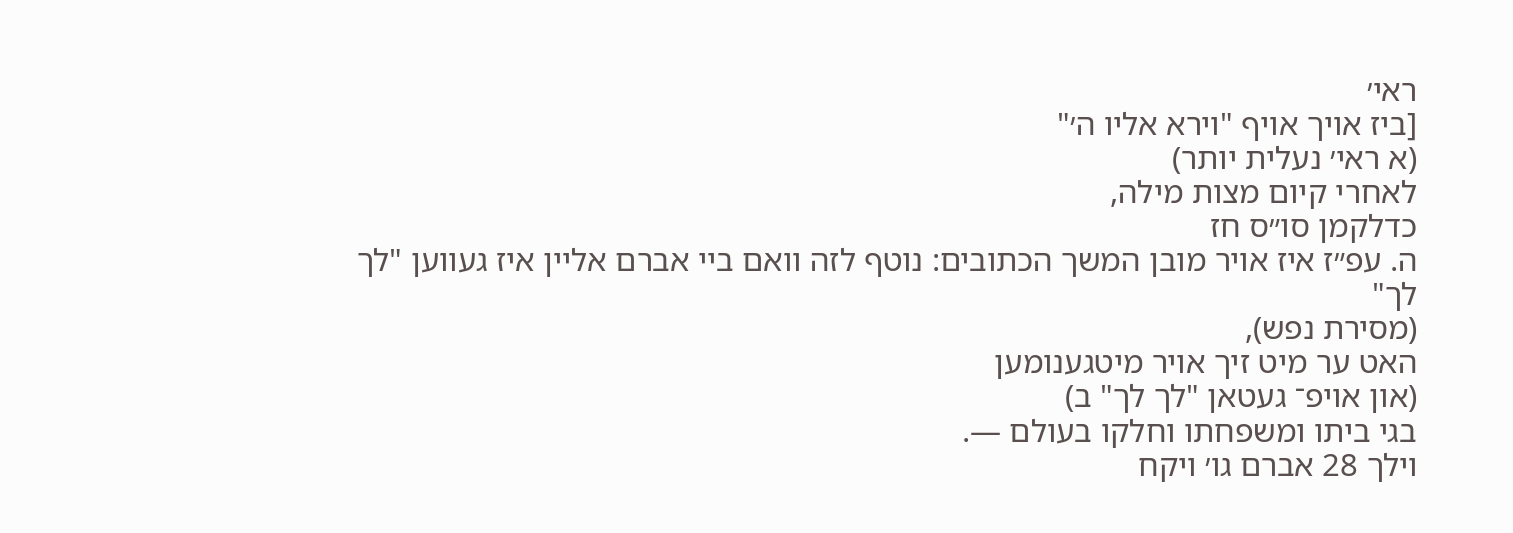ראי׳
[ביז אויך אויף "וירא אליו ה׳"
(א ראי׳ נעלית יותר)
לאחרי קיום מצות מילה,
כדלקמן סו״ס חז
ה. עפ״ז איז אויר מובן המשך הכתובים: נוטף לזה וואם ביי אברם אליין איז געווען "לך לך"
(מסירת נפש),
האט ער מיט זיך אויר מיטגענומען
(און אויפ־ געטאן "לך לך" ב)
בגי ביתו ומשפחתו וחלקו בעולם —.
וילך 28 אברם גו׳ ויקח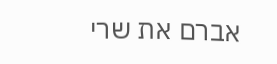אברם את שרי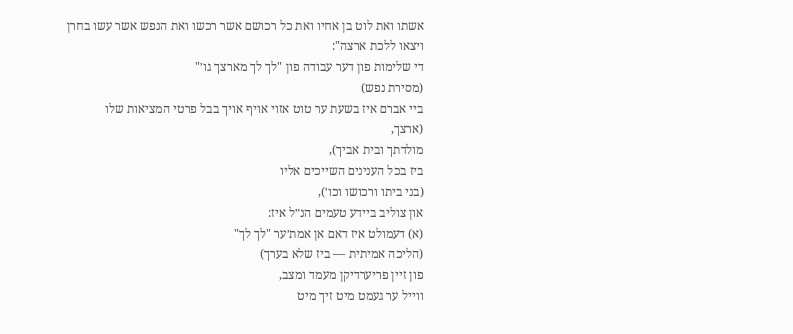אשתו ואת לוט בן אחיו ואת כל רכושם אשר רכשו ואת הנפש אשר עשו בחרן ויצאו ללכת ארצה":
די שלימות פון דער עבודה פון "לך לך מארצך גו׳"
(מסירת נפש)
ביי אברם איז בשעת ער טוט אזוי אויף אויך בבל פרטי המציאות שלו
(ארצך,
מולדתך ובית אביך),
ביז בכל הענינים השייכים אליו
(בני ביתו ורכושו וכו׳),
און צוליב ביידע טעמים הנ״ל איז:
(א) דעמולט איז דאם אן אמת׳ער "לך לך"
(הליכה אמיתית — ביז שלא בערך)
פון זיין פריערדיקן מעמד ומצב,
ווייל ער געמט מיט זיך מיט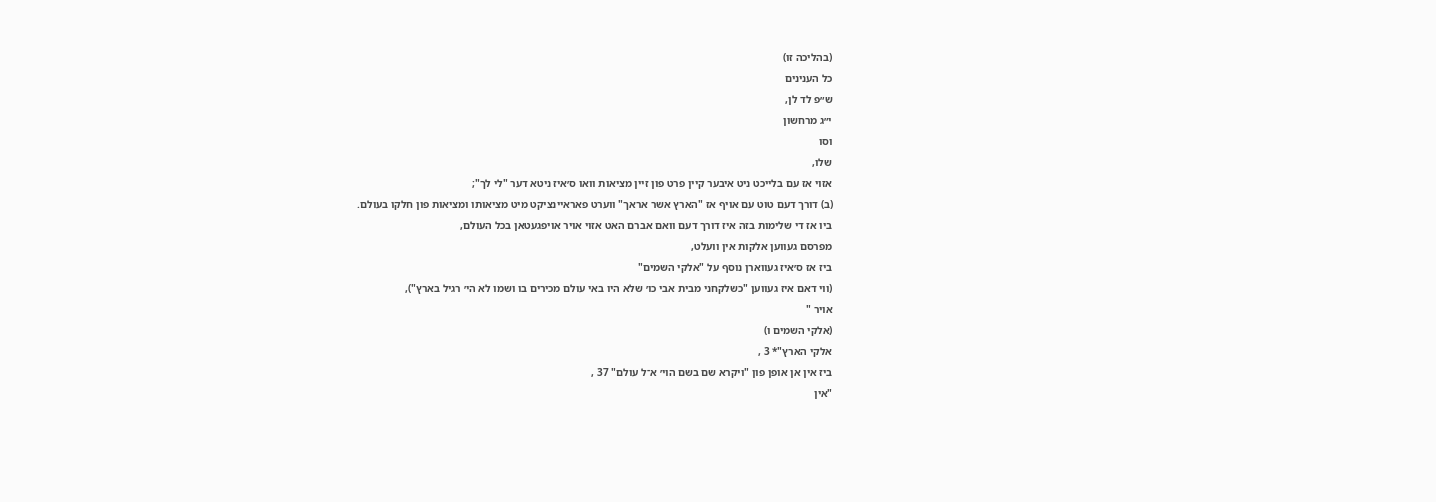(בהליכה זו)
כל הענינים
ש״פ לד לן,
י״ג מרחשון
וסו
שלו,
אזוי אז עם בלייכט ניט איבער קיין פרט פון זיין מציאות וואו ס׳איז ניטא דער "לי לך";
(ב) דורך דעם טוט עם אויף אז "הארץ אשר אראך" ווערט פאראיינציקט מיט מציאותו ומציאות פון חלקו בעולם.
ביו אז די שלימות בזה איז דורך דעם וואם אברם האט אזוי אויר אויפגעטאן בכל העולם,
מפרסם געווען אלקות אין וועלט,
ביז אז ס׳איז געווארן נוסף על "אלקי השמים"
(ווי דאם איז געווען "כשלקחני מבית אבי כו׳ שלא היו באי עולם מכירים בו ושמו לא הי׳ רגיל בארץ"),
אויר "
(אלקי השמים ו)
אלקי הארץ"* 3 ,
ביז אין אן אופן פון "ויקרא שם בשם הוי׳ א־ל עולם" 37 ,
"אין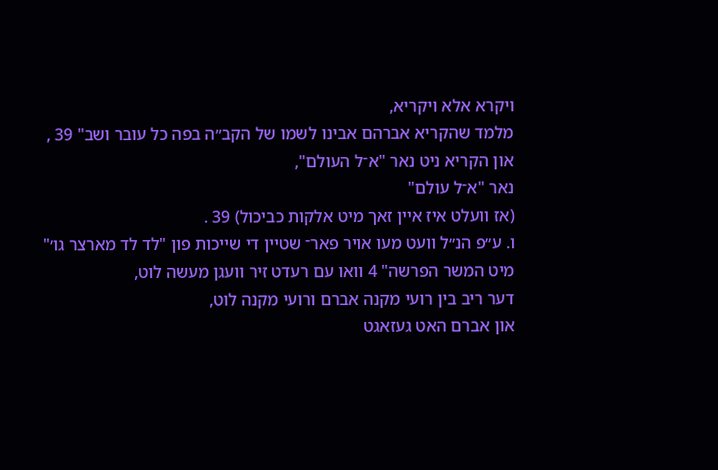ויקרא אלא ויקריא,
מלמד שהקריא אברהם אבינו לשמו של הקב״ה בפה כל עובר ושב" 39 ,
און הקריא ניט נאר "א־ל העולם",
נאר "א־ל עולם"
(אז וועלט איז איין זאך מיט אלקות כביכול) 39 .
ו. ע״פ הנ״ל וועט מעו אויר פאר־ שטיין די שייכות פון "לד לד מארצר גו׳" מיט המשר הפרשה" 4 וואו עם רעדט זיר וועגן מעשה לוט,
דער ריב בין רועי מקנה אברם ורועי מקנה לוט,
און אברם האט געזאגט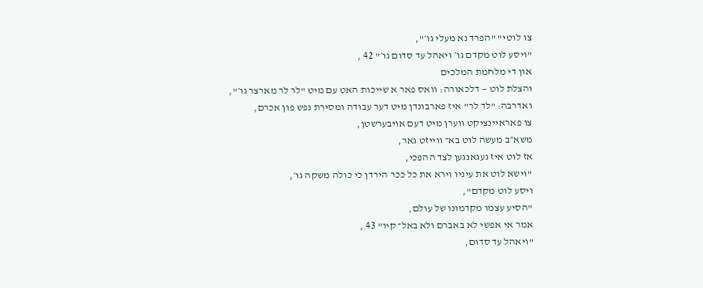צו לוטי" "הפרד נא מעלי גו׳",
"ויסע לוט מקדם גו׳ ויאהל עד סדום גו׳" 42 ,
און די מלחמת המלכים
והצלת לוט — דלכאורה: וואס פאר א שייכות האט עם מיט "לר לר מארצר גו׳",
ואדרבה: "לד לר" איז פארבונדן מיט דער עבודה ומסירת נפש פון אכרם,
צו פאראיינציקט ווערן מיט דעם אויבערשטן,
משא״ב מעשה לוט בא־ ווייזט גאר,
אז לוט איז געגאנגען לצד ההפכי,
"וישא לוט את עיניו וירא את כל ככר הירדן כי כולה משקה גו׳,
ויסע לוט מקדם",
"הסיע עצמו מקדמונו של עולם,
אמר אי אפשי לא באברם ולא באל־ קיו" 43 ,
"ויאהל עד סדום,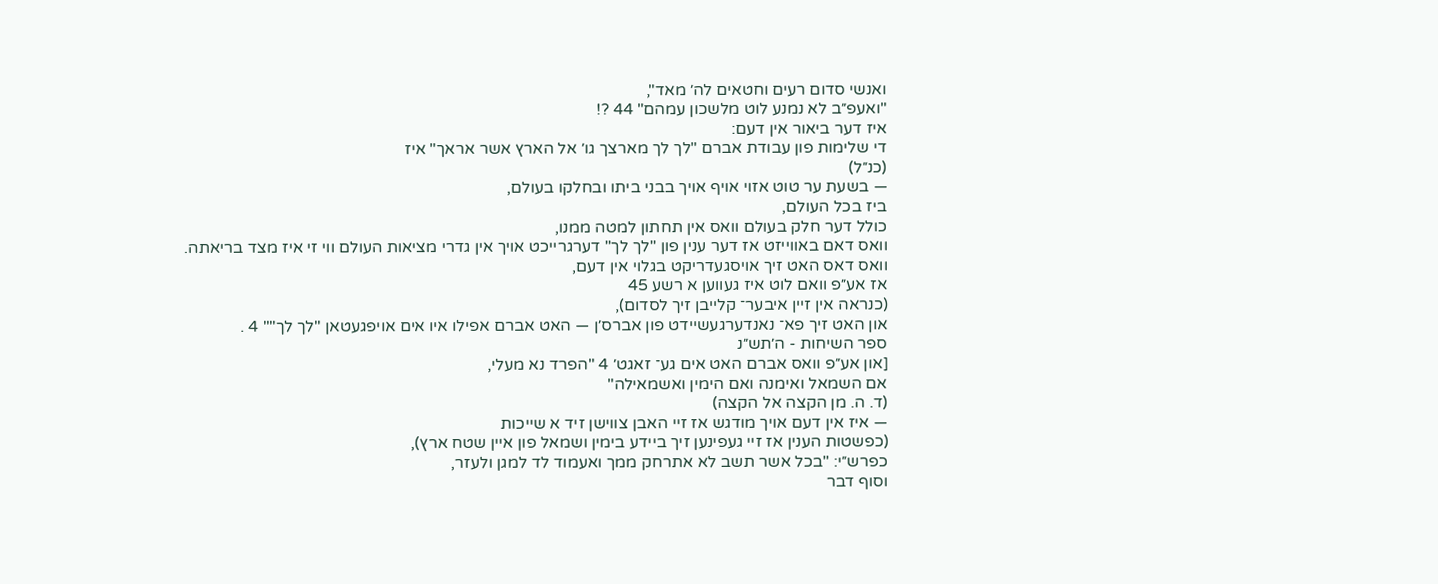ואנשי סדום רעים וחטאים לה׳ מאד",
"ואעפ״ב לא נמנע לוט מלשכון עמהם" 44 ?!
איז דער ביאור אין דעם:
די שלימות פון עבודת אברם "לך לך מארצך גו׳ אל הארץ אשר אראך" איז
(כנ״ל)
— בשעת ער טוט אזוי אויף אויך בבני ביתו ובחלקו בעולם,
ביז בכל העולם,
כולל דער חלק בעולם וואס אין תחתון למטה ממנו,
וואס דאם באווייזט אז דער ענין פון "לך לך" דערגרייכט אויך אין גדרי מציאות העולם ווי זי איז מצד בריאתה.
וואס דאס האט זיך אויסגעדריקט בגלוי אין דעם,
אז אע״פ וואם לוט איז געווען א רשע 45
(כנראה אין זיין איבער־ קלייבן זיך לסדום),
און האט זיך פא־ נאנדערגעשיידט פון אברס׳ן — האט אברם אפילו איו אים אויפגעטאן "לך לך"" 4 .
ספר השיחות - ה׳תש״נ
[און אע״פ וואס אברם האט אים גע־ זאגט׳ 4 "הפרד נא מעלי,
אם השמאל ואימנה ואם הימין ואשמאילה"
(ד. ה. מן הקצה אל הקצה)
— איז אין דעם אויך מודגש אז זיי האבן צווישן זיד א שייכות
(כפשטות הענין אז זיי געפינען זיך ביידע בימין ושמאל פון איין שטח ארץ),
כפרש״י: "בכל אשר תשב לא אתרחק ממך ואעמוד לד למגן ולעזר,
וסוף דבר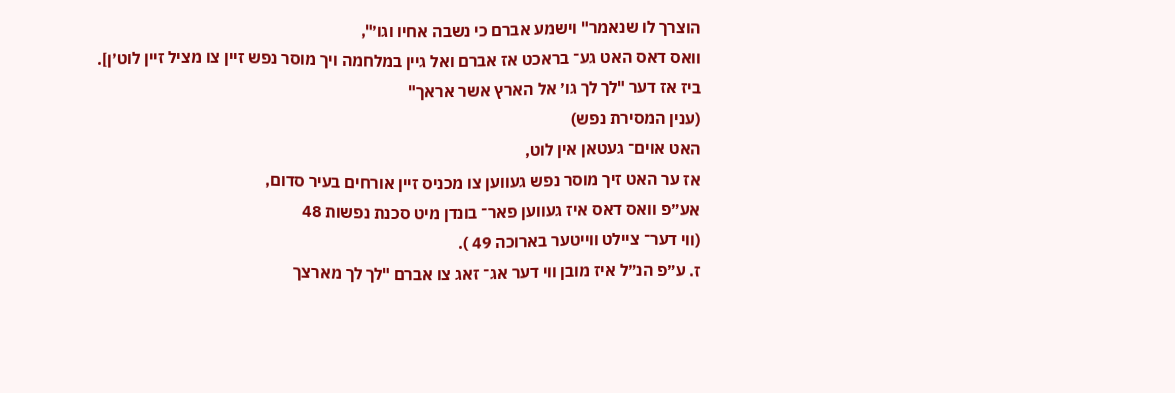הוצרך לו שנאמר" וישמע אברם כי נשבה אחיו וגו׳",
וואס דאס האט גע־ בראכט אז אברם ואל גיין במלחמה ויך מוסר נפש זיין צו מציל זיין לוט׳ן].
ביז אז דער "לך לך גו׳ אל הארץ אשר אראך"
(ענין המסירת נפש)
האט אוים־ געטאן אין לוט,
אז ער האט זיך מוסר נפש געווען צו מכניס זיין אורחים בעיר סדום,
אע״פ וואס דאס איז געווען פאר־ בונדן מיט סכנת נפשות 48
(ווי דער־ ציילט ווייטער בארוכה 49 ).
ז. ע״פ הנ״ל איז מובן ווי דער אג־ זאג צו אברם "לך לך מארצך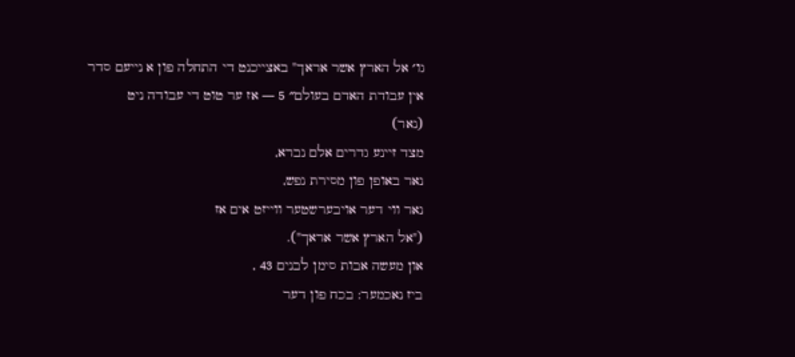גו׳ אל הארץ אשר אראך" באצייכנט די התחלה פון א נייעם סדר אין עבודת האדם בעולם״ 5 — אז ער טוט די עבודה ניט
(נאר)
מצד זיינע גדרים אלם נברא,
נאר באופן פון מסירת נפש,
נאר ווי דער אויבערשטער ווייזט אים אז
("אל הארץ אשר אראך").
און מעשה אבות סימן לבנים 43 ,
ביז נאכמער: בכח פון דער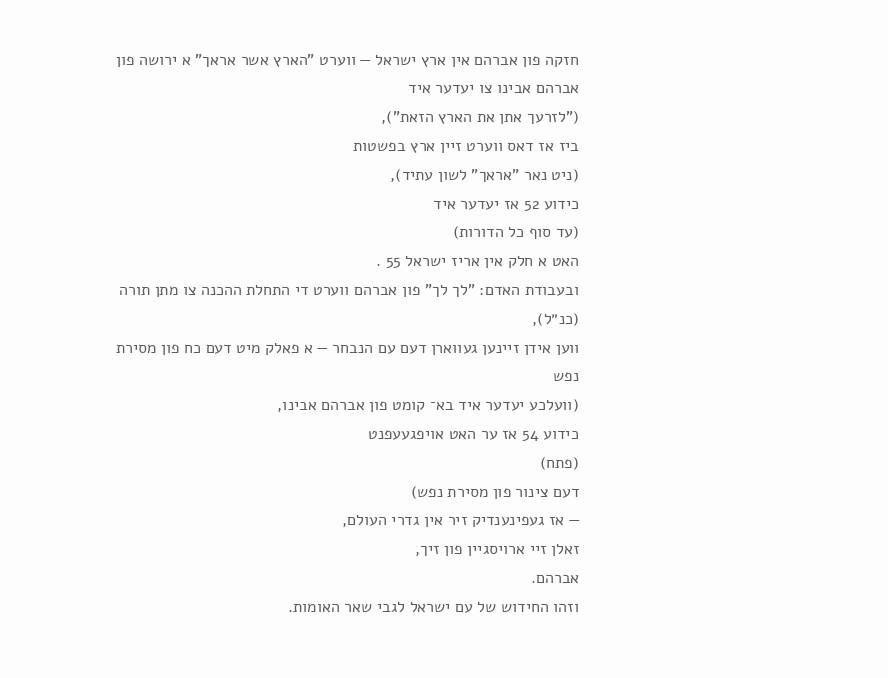חזקה פון אברהם אין ארץ ישראל — ווערט "הארץ אשר אראך" א ירושה פון אברהם אבינו צו יעדער איד
("לזרעך אתן את הארץ הזאת"),
ביז אז דאס ווערט זיין ארץ בפשטות
(ניט נאר "אראך" לשון עתיד),
כידוע 52 אז יעדער איד
(עד סוף כל הדורות)
האט א חלק אין אריז ישראל 55 .
ובעבודת האדם: "לך לך" פון אברהם ווערט די התחלת ההכנה צו מתן תורה
(כנ״ל),
ווען אידן זיינען געווארן דעם עם הנבחר — א פאלק מיט דעם כח פון מסירת נפש
(וועלכע יעדער איד בא־ קומט פון אברהם אבינו,
כידוע 54 אז ער האט אויפגעעפנט
(פתח)
דעם צינור פון מסירת נפש)
— אז געפינענדיק זיר אין גדרי העולם,
זאלן זיי ארויסגיין פון זיך,
אברהם.
וזהו החידוש של עם ישראל לגבי שאר האומות.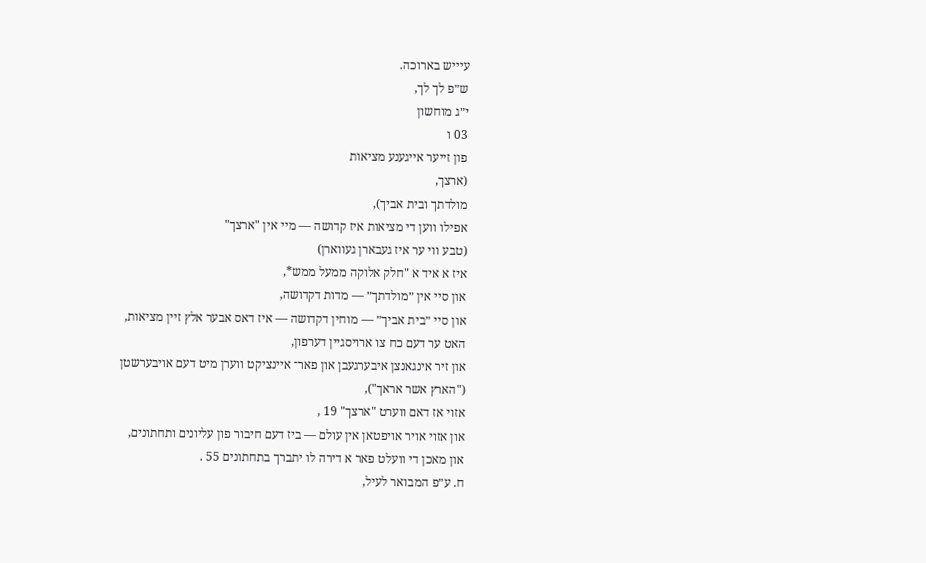עיייש בארוכה.
ש״פ לך לך,
י״ג מוחשון
03 ו
פון זייער אייגענע מציאות
(ארצך,
מולדתך ובית אביך),
אפילו ווען די מציאות איז קדושה — מיי אין "ארצך"
(טבע ווי ער איז געבארן געווארן)
איז א איד א "חלק אלוקה ממעל ממש*,
און סיי אין ״מולדתך״ — מדות דקדושה,
און סיי ״בית אביך״ — מוחין דקדושה — איז דאס אבער אלץ זיין מציאות,
האט ער דעם כח צו ארויסגיין דערפון,
און זיר אינגאנצן איבערגעבן און פאר־ איינציקט ווערן מיט דעם אויבערשטן
("הארץ אשר אראך"),
אזוי אז דאם ווערט "ארצך" 19 ,
און אזוי אויר אויפטאן אין עולם — ביז דעם חיבור פון עליונים ותחתונים,
און מאכן די וועלט פאר א דירה לו יתברך בתחתונים 55 .
ח. ע״פ המבואר לעיל,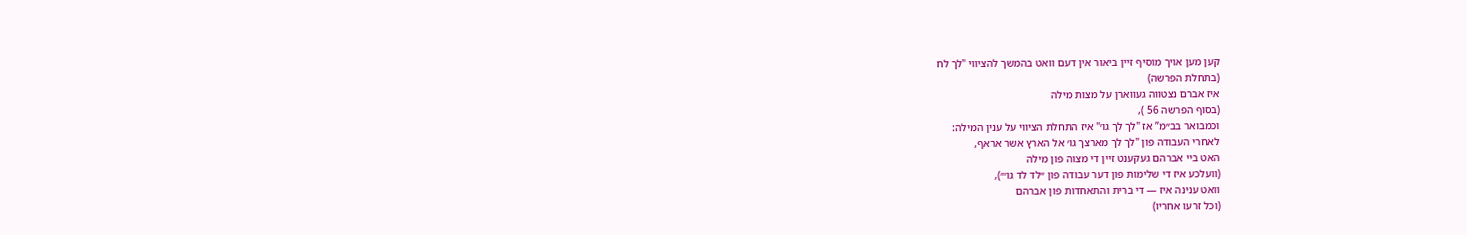קען מען אויך מוסיף זיין ביאור אין דעם וואט בהמשך להציווי "לך לח
(בתחלת הפרשה)
איז אברם נצטווה געווארן על מצות מילה
(בסוף הפרשה 56 ),
וכמבואר בב״מ” אז "לך לך גו׳" איז התחלת הציווי על ענין המילה:
לאחרי העבודה פון "לך לך מארצך גו׳ אל הארץ אשר אראף,
האט ביי אברהם געקענט זיין די מצוה פון מילה
(וועלכע איז די שלימות פון דער עבודה פון ״לד לד גו׳״),
וואט ענינה איז — די ברית והתאחדות פון אברהם
(וכל זרעו אחריו)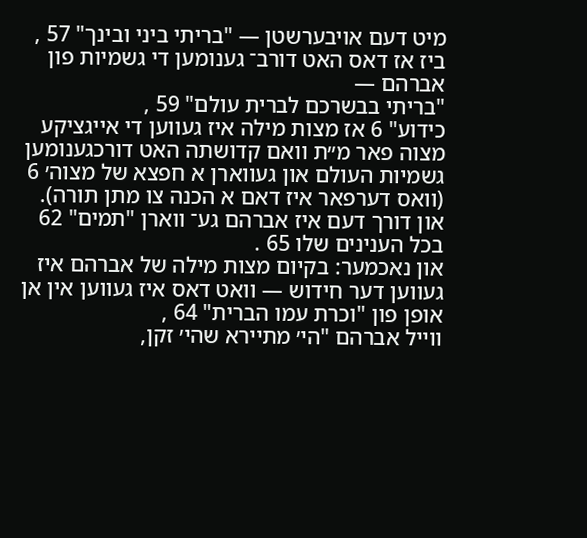מיט דעם אויבערשטן — "בריתי ביני ובינך" 57 ,
ביז אז דאס האט דורב־ גענומען די גשמיות פון אברהם —
"בריתי בבשרכם לברית עולם" 59 ,
כידוע" 6 אז מצות מילה איז געווען די אייגציקע מצוה פאר מ״ת וואם קדושתה האט דורכגענומען גשמיות העולם און געווארן א חפצא של מצוה׳ 6
(וואס דערפאר איז דאם א הכנה צו מתן תורה).
און דורך דעם איז אברהם גע־ ווארן "תמים" 62 בכל הענינים שלו 65 .
און נאכמער: בקיום מצות מילה של אברהם איז געווען דער חידוש — וואט דאס איז געווען אין אן אופן פון "וכרת עמו הברית" 64 ,
ווייל אברהם "הי׳ מתיירא שהי׳ זקן,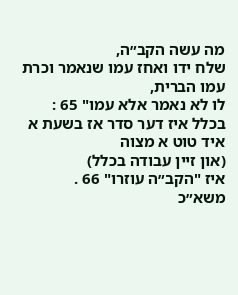מה עשה הקב״ה,
שלח ידו ואחז עמו שנאמר וכרת עמו הברית,
לו לא נאמר אלא עמו" 65 :
בכלל איז דער סדר אז בשעת א איד טוט א מצוה
(און זיין עבודה בכלל)
איז "הקב״ה עוזרו" 66 .
משא״כ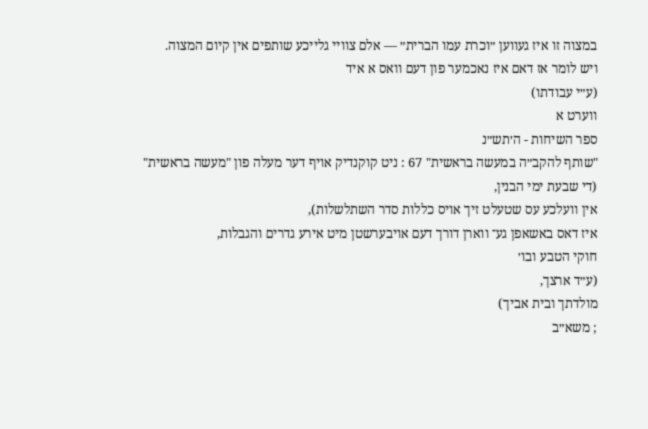במצוה זו איז געווען ״וכרת עמו הברית״ — אלם צוויי גלייכע שותפים אין קיום המצוה.
ויש לומר אז דאם איז נאכמער פון דעם וואס א איד
(ע״י עבודתו)
ווערט א
ספר השיחות - ה׳תש״נ
"שותף להקב״ה במעשה בראשית" 67 : ניט קוקנדיק אויף דער מעלה פון "מעשה בראשית"
(די שבעת ימי הבנין,
אין וועלכע עס שטעלט זיך אויס כללות סדר השתלשלות),
איז דאס באשאפן גע־ ווארן דורך דעם אויבערשטן מיט אירע גדרים והגבלות,
חוקי הטבע ובו׳
(ע״ד ארצך,
מולדתך ובית אביך)
; משא״ב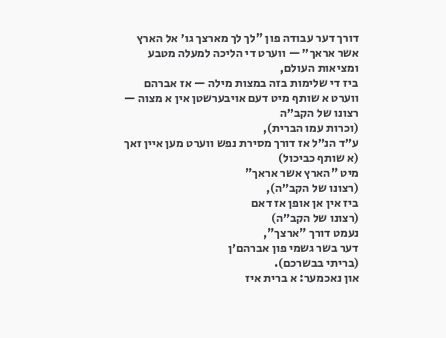דורך דער עבודה פון "לך לך מארצך גו׳ אל הארץ אשר אראך״ — ווערט די הליכה למעלה מטבע ומציאות העולם,
ביז די שלימות בזה במצות מילה — אז אברהם ווערט א שותף מיט דעם אויבערשטן אין א מצוה — רצונו של הקב״ה
(וכרות עמו הברית),
ע״ד הנ״ל אז דורך מסירת נפש ווערט מען איין זאך
(א שותף כביכול)
מיט "הארץ אשר אראך"
(רצונו של הקב״ה),
ביז אין אן אופן אז דאם
(רצונו של הקב״ה)
נעמט דורך "ארצך",
דער בשר גשמי פון אברהם׳ן
(בריתי בבשרכם).
און נאכמער: א ברית איז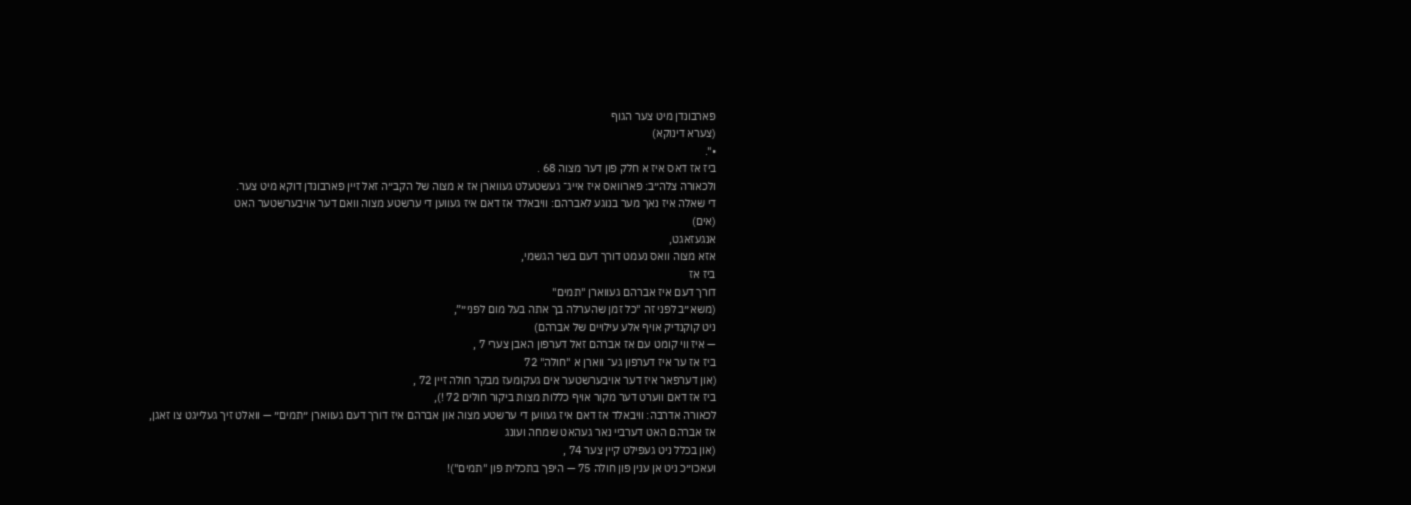פארבונדן מיט צער הגוף
(צערא דינוקא)
•".
ביז אז דאס איז א חלק פון דער מצוה 68 .
ולכאורה צלה״ב: פארוואס איז אייג־ געשטעלט געווארן אז א מצוה של הקב״ה זאל זיין פארבונדן דוקא מיט צער.
די שאלה איז נאך מער בנוגע לאברהם: וויבאלד אז דאם איז געווען די ערשטע מצוה וואם דער אויבערשטער האט
(אים)
אנגעזאגט,
אזא מצוה וואס נעמט דורך דעם בשר הגשמי,
ביז אז
דורך דעם איז אברהם געווארן "תמים"
(משא״ב לפני זה "כל זמן שהערלה בך אתה בעל מום לפני״”,
ניט קוקנדיק אויף אלע עילויים של אברהם)
— איז ווי קומט עם אז אברהם זאל דערפון האבן צערי 7 ,
ביז אז ער איז דערפון גע־ ווארן א "חולה" 72
(און דערפאר איז דער אויבערשטער אים געקומעז מבקר חולה זיין 72 ,
ביז אז דאם ווערט דער מקור אויף כללות מצות ביקור חולים 72 !),
לכאורה אדרבה: וויבאלד אז דאם איז געווען די ערשטע מצוה און אברהם איז דורך דעם געווארן ״תמים״ — וואלט זיך געלייגט צו זאגן,
אז אברהם האט דערביי נאר געהאט שמחה ועונג
(און בכלל ניט געפילט קיין צער 74 ,
ועאכו״כ ניט אן ענין פון חולה 75 — היפך בתכלית פון "תמים")!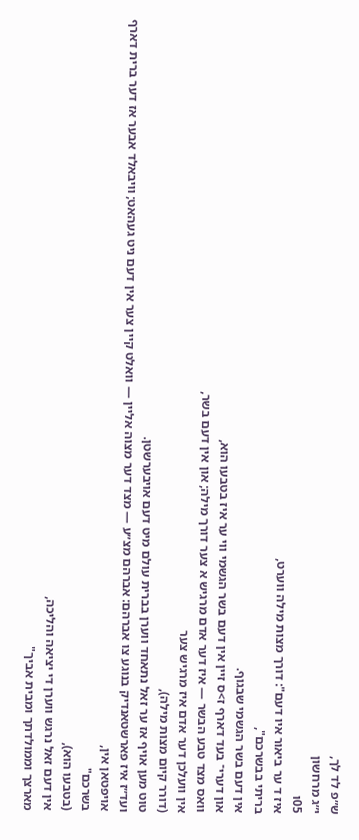ש״פ לד לך,
י״ג מרחשון
05ו
איז ד ער ביאור איו דעם": דורך מצות מילה ווערט,
בריתי בבשרכם",
אין דעם בשר הגשמי שבגוף.
און דערי־ בעד דארף ז>ס זיין אין דעם בשר הגשמי ווי ער איז בטבעו הוא,
וואס מצד טבע הבשר — איז דער אדם מרגיש א צער דורך מילה; און אין דעם בשר,
אין וועלכן דער אדם איז מרגיש צער
(דורר קיום מצות מילה),
טוט מען אויף אז ער זאל נתאחד ווערן בברית עולם מיט דעם אויבערשטן.
ועד״ז איז פארשטאנדיק בנוגע צו אברהם: אברהם מצ״ע — מצד דער מצוה אליין — וואלט קיין צער אין דעם ניט געהאט; וויבאלד אבער אז דער ברית דארף אויפטאן אין,
בשרכם"
(בטבעו הוא),
אין דעם זאל נרגש ווערן די יציאה והליכה,
מארצך וממולדתך ומבית אביך"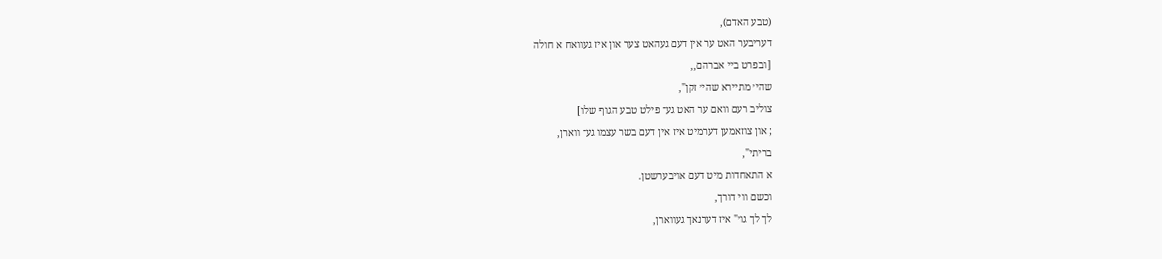(טבע האדם),
דעריבער האט ער אין דעם געהאט צער און איז געוואח א חולה
[ובפרט ביי אברהם,,
שהי׳ מתיירא שהי׳ זקן",
צוליב רעם וואם ער האט גע־ פילט טבע הגוף שלו]
; און צוזאמען דערמיט איז אין דעם בשר עצמו גע־ ווארן,
בריתי",
א התאחדות מיט דעם אויבערשטן.
וכשם ווי דורך,
לך לך גו׳" איז דערנאך געווארן,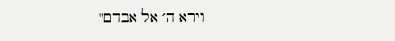וירא ה׳ אל אבדם"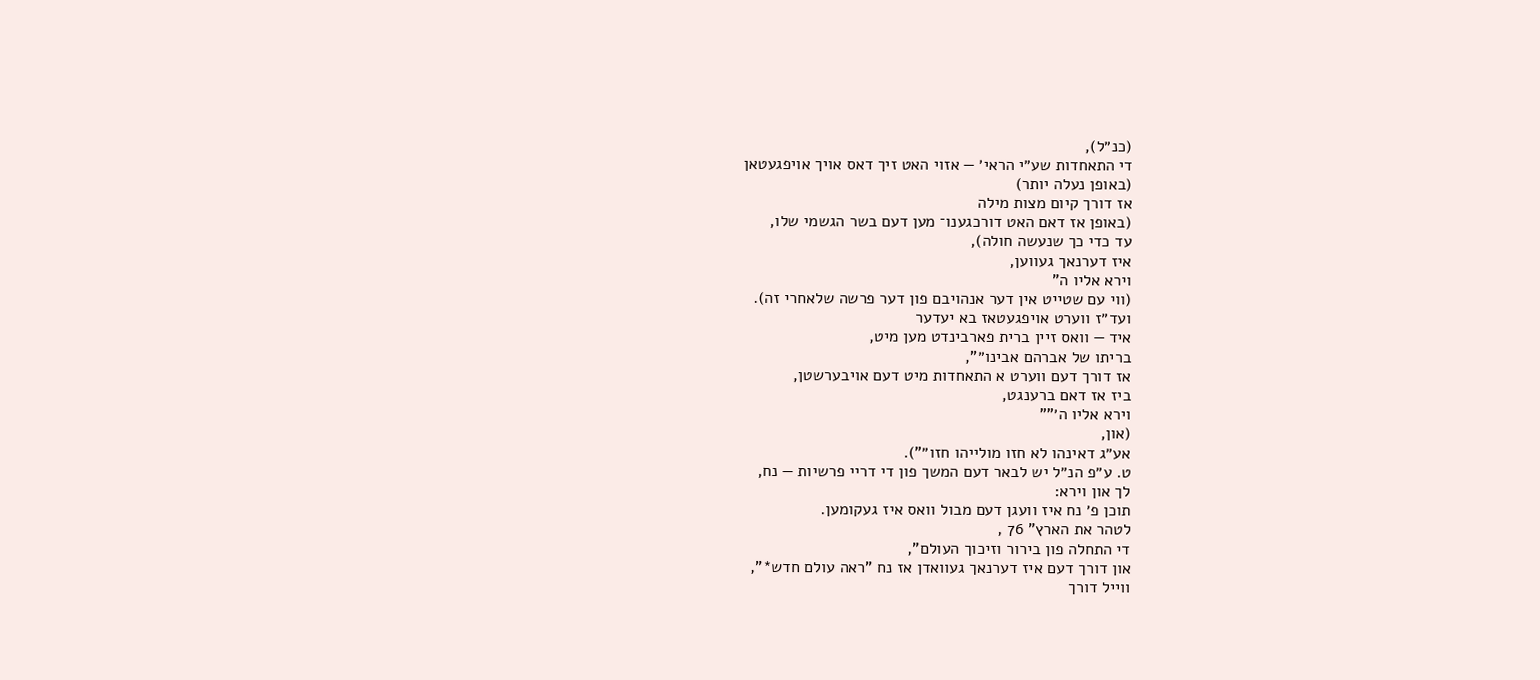(כנ״ל),
די התאחדות שע״י הראי׳ — אזוי האט זיך דאס אויך אויפגעטאן
(באופן נעלה יותר)
אז דורך קיום מצות מילה
(באופן אז דאם האט דורכגענו־ מען דעם בשר הגשמי שלו,
עד כדי כך שנעשה חולה),
איז דערנאך געווען,
וירא אליו ה"
(ווי עם שטייט אין דער אנהויבם פון דער פרשה שלאחרי זה).
ועד״ז ווערט אויפגעטאז בא יעדער
איד — וואס זיין ברית פארבינדט מען מיט,
בריתו של אברהם אבינו״”,
אז דורך דעם ווערט א התאחדות מיט דעם אויבערשטן,
ביז אז דאם ברענגט,
וירא אליו ה׳""
(און,
אע״ג דאינהו לא חזו מולייהו חזו״”).
ט. ע״פ הנ״ל יש לבאר דעם המשך פון די דריי פרשיות — נח,
לך און וירא:
תוכן פ׳ נח איז וועגן דעם מבול וואס איז געקומען.
לטהר את הארץ" 76 ,
די התחלה פון בירור וזיכוך העולם",
און דורך דעם איז דערנאך געוואדן אז נח "ראה עולם חדש*",
ווייל דורך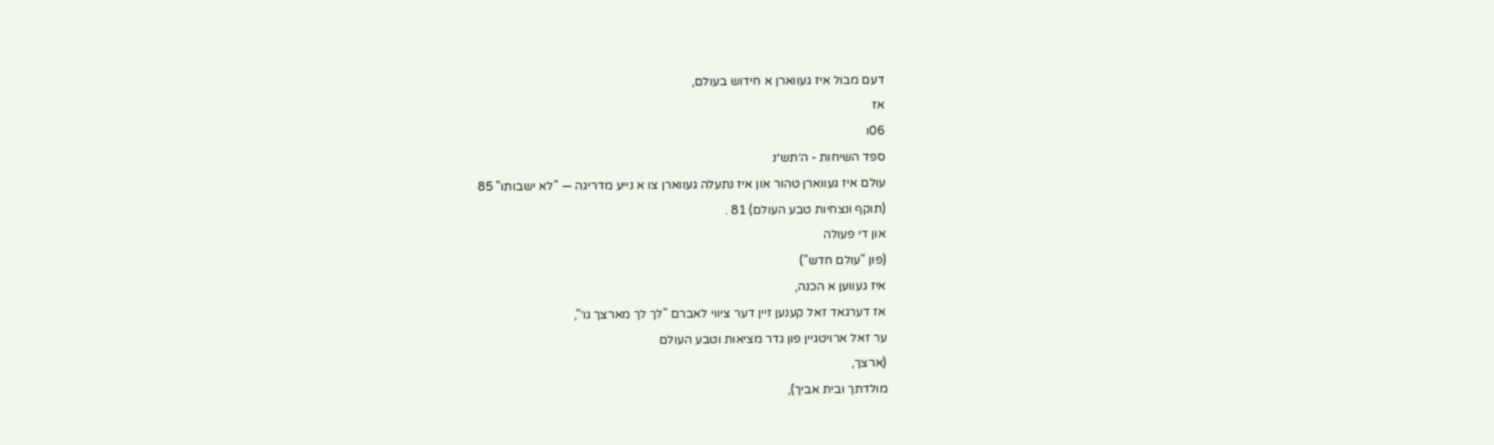דעם מבול איז געווארן א חידוש בעולם,
אז
06ו
ספד השיחות - ה׳תש״נ
עולם איז געווארן טהור און איז נתעלה געווארן צו א נייע מדריגה — "לא ישבותו" 85
(תוקף ונצחיות טבע העולם) 81 .
און די פעולה
(פון "עולם חדש")
איז געווען א הכנה,
אז דערגאד זאל קענען זיין דער ציווי לאברם "לך לך מארצך גו׳",
ער זאל ארויטגיין פון גדר מציאות וטבע העולם
(ארצך,
מולדתך ובית אביך),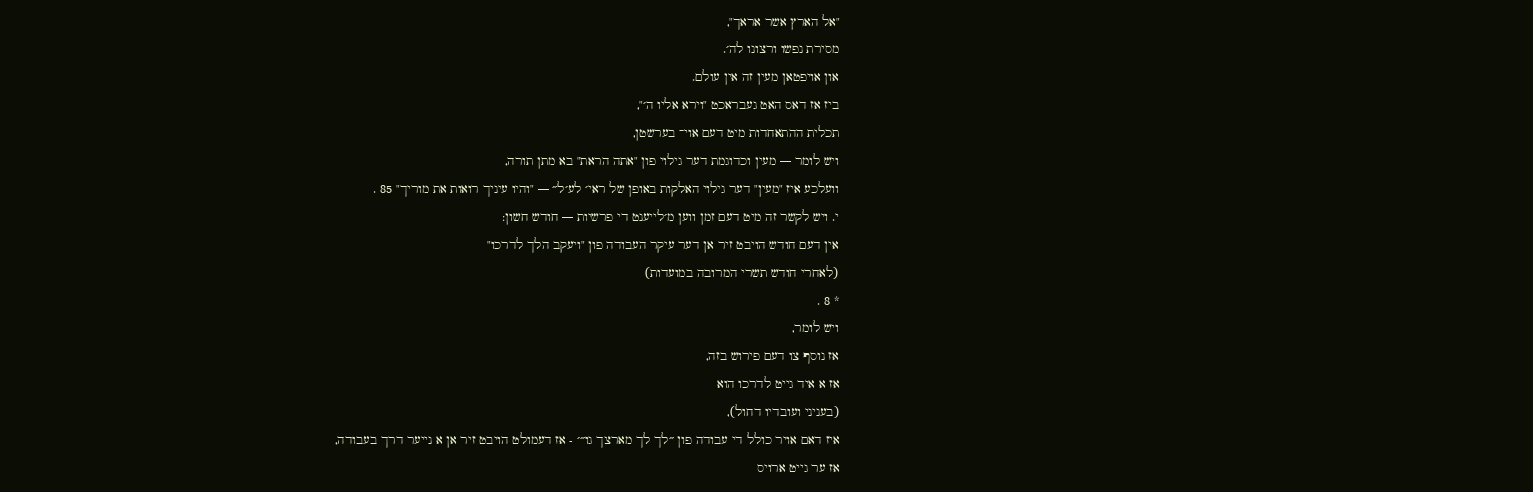"אל הארץ אשר אראך",
מסירת נפשו ורצונו לה׳.
און אויפטאן מעין זה אין עולם.
ביז אז דאס האט געבראכט "וירא אליו ה׳",
תכלית ההתאחדות מיט דעם אוי־ בערשטן,
ויש לומר — מעין וכדוגמת דער גילוי פון "אתה הראת" בא מתן תורה,
וועלכע איז "מעין" דער גילוי האלקות באופן של ראי׳ לע׳ל״ — "והיו עיניך רואות את מוריך" 85 .
י. ויש לקשר זה מיט דעם זמן ווען מ׳לייענט די פרשיות — חודש חשון:
אין דעם חודש הויבט זיר אן דער עיקר העבודה פון "ויעקב הלך לדרכו"
(לאחרי חודש תשרי המרובה במועדות)
* 8 .
ויש לומר,
אז נוסף צו דעם פירוש בזה,
אז א איד גייט לדרכו הוא
(בעניני ועובדיו דחול),
איז דאם אויר כולל די עבודה פון ״לך לך מארצך גו״׳ - אז דעמולט הויבט זיר אן א נייער דרך בעבודה,
אז ער גייט ארויס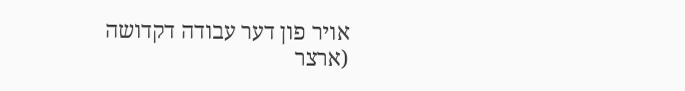אויר פון דער עבודה דקדושה
(ארצר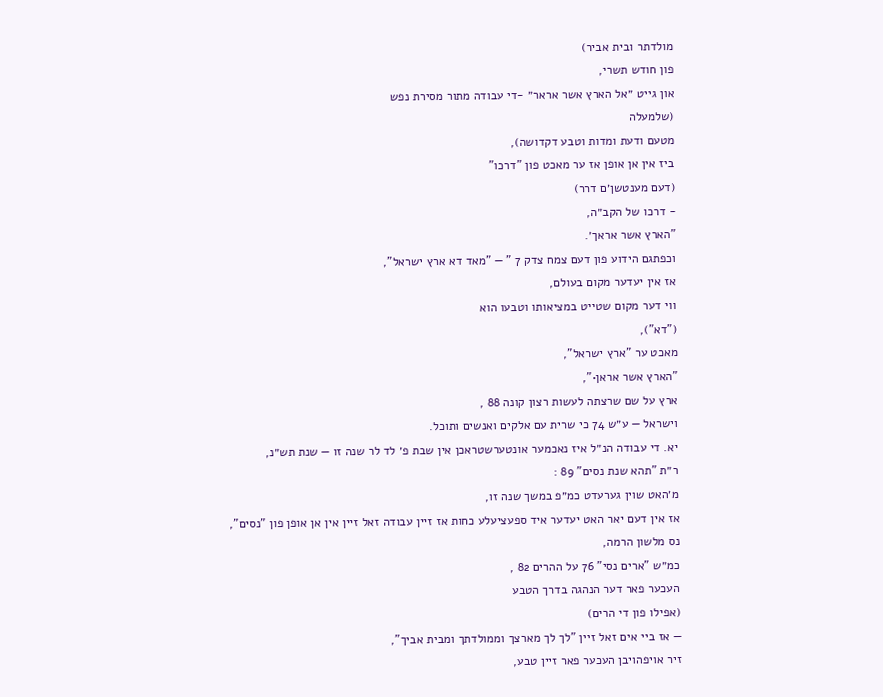מולדתר ובית אביר)
פון חודש תשרי,
און גייט ״אל הארץ אשר אראר״ -די עבודה מתור מסירת נפש
(שלמעלה
מטעם ודעת ומדות וטבע דקדושה),
ביז אין אן אופן אז ער מאכט פון "דרכו"
(דעם מענטשן׳ם דרר)
- דרכו של הקב״ה,
"הארץ אשר אראך׳.
וכפתגם הידוע פון דעם צמח צדק 7 " — "מאד דא ארץ ישראל",
אז אין יעדער מקום בעולם,
ווי דער מקום שטייט במציאותו וטבעו הוא
("דא"),
מאכט ער "ארץ ישראל",
"הארץ אשר אראן•",
ארץ על שם שרצתה לעשות רצון קונה 88 ,
וישראל — ע״ש 74 כי שרית עם אלקים ואנשים ותוכל.
יא. די עבודה הנ״ל איז נאכמער אונטערשטראכן אין שבת פ׳ לד לר שנה זו — שנת תש״נ,
ר״ת "תהא שנת נסים" 89 :
מ׳האט שוין גערעדט כמ״פ במשך שנה זו,
אז אין דעם יאר האט יעדער איד ספעציעלע כחות אז זיין עבודה זאל זיין אין אן אופן פון "נסים",
נס מלשון הרמה,
כמ״ש "ארים נסי" 76 על ההרים 82 ,
העכער פאר דער הנהגה בדרך הטבע
(אפילו פון די הרים)
— אז ביי אים זאל זיין "לך לך מארצך וממולדתך ומבית אביך",
זיר אויפהויבן העכער פאר זיין טבע,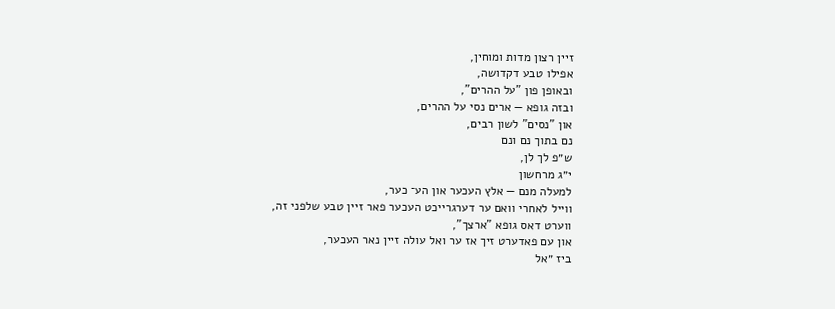זיין רצון מדות ומוחין,
אפילו טבע דקדושה,
ובאופן פון "על ההרים",
ובזה גופא — ארים נסי על ההרים,
און "נסים" לשון רבים,
נם בתוך נם ונם
ש״פ לך לן,
י״ג מרחשון
למעלה מנם — אלץ העכער און הע־ כער,
ווייל לאחרי וואם ער דערגרייכט העכער פאר זיין טבע שלפני זה,
ווערט דאס גופא "ארצך",
און עם פאדערט זיך אז ער ואל עולה זיין נאר העכער,
ביז ״אל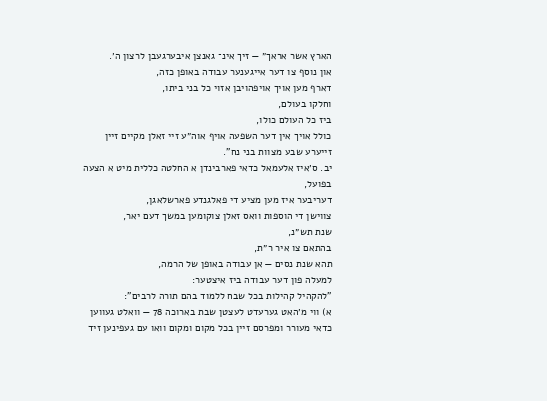הארץ אשר אראך״ — זיך אינ־ גאנצן איבערגעבן לרצון ה׳.
און נוסף צו דער אייגענער עבודה באופן כזה,
דארף מען אויך אויפהויבן אזוי כל בני ביתו,
וחלקו בעולם,
ביז כל העולם כולו,
כולל אויך אין דער השפעה אויף אוה״ע זיי זאלן מקיים זיין זייערע שבע מצוות בני נח”.
יב. ס׳איז אלעמאל כדאי פארבינדן א החלטה כללית מיט א הצעה בפועל,
דעריבער איז מען מציע די פאלגנדע פארשלאגן,
צווישן די הוספות וואס זאלן צוקומען במשך דעם יאר,
שנת תש״נ,
בהתאם צו איר ר״ת,
תהא שנת נסים — אן עבודה באופן של הרמה,
למעלה פון דער עבודה ביז איצטער:
"להקהיל קהילות בכל שבח ללמוד בהם תורה לרבים":
א) ווי מ׳האט גערעדט לעצטן שבת בארוכה 78 — וואלט געווען כדאי מעורר ומפרסם זיין בכל מקום ומקום וואו עם געפינען זיד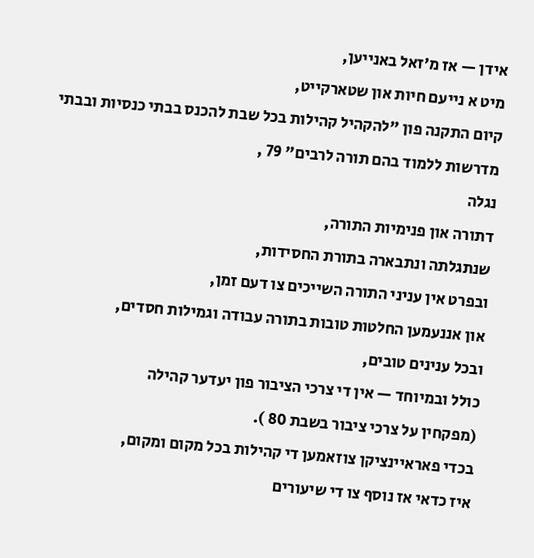אידן — אז מ׳זאל באנייען,
מיט א נייעם חיות און שטארקייט,
קיום התקנה פון "להקהיל קהילות בכל שבת להכנס בבתי כנסיות ובבתי מדרשות ללמוד בהם תורה לרבים" 79 ,
נגלה
דתורה און פנימיות התורה,
שנתגלתה ונתבארה בתורת החסידות,
ובפרט אין עניני התורה השייכים צו דעם זמן,
און אננעמען החלטות טובות בתורה עבודה וגמילות חסדים,
ובכל ענינים טובים,
כולל ובמיוחד — אין די צרכי הציבור פון יעדער קהילה
(מפקחין על צרכי ציבור בשבת 80 ).
בכדי פאראיינציקן צוזאמען די קהילות בכל מקום ומקום,
איז כדאי אז נוסף צו די שיעורים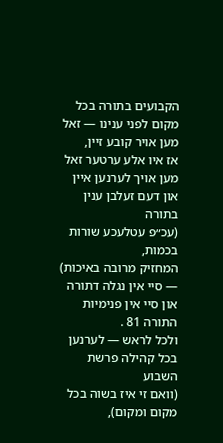הקבועים בתורה בכל מקום לפני ענינו — זאל מען אויר קובע זיין,
אז איו אלע ערטער זאל מען אויך לערנען איין און דעם זעלבן ענין בתורה
(עכ״פ עטלעכע שורות בכמות,
המחזיק מרובה באיכות)
— סיי אין נגלה דתורה און סיי אין פנימיות התורה 81 .
ולכל לראש — לערנען בכל קהילה פרשת השבוע
(וואם זי איז בשוה בכל מקום ומקום),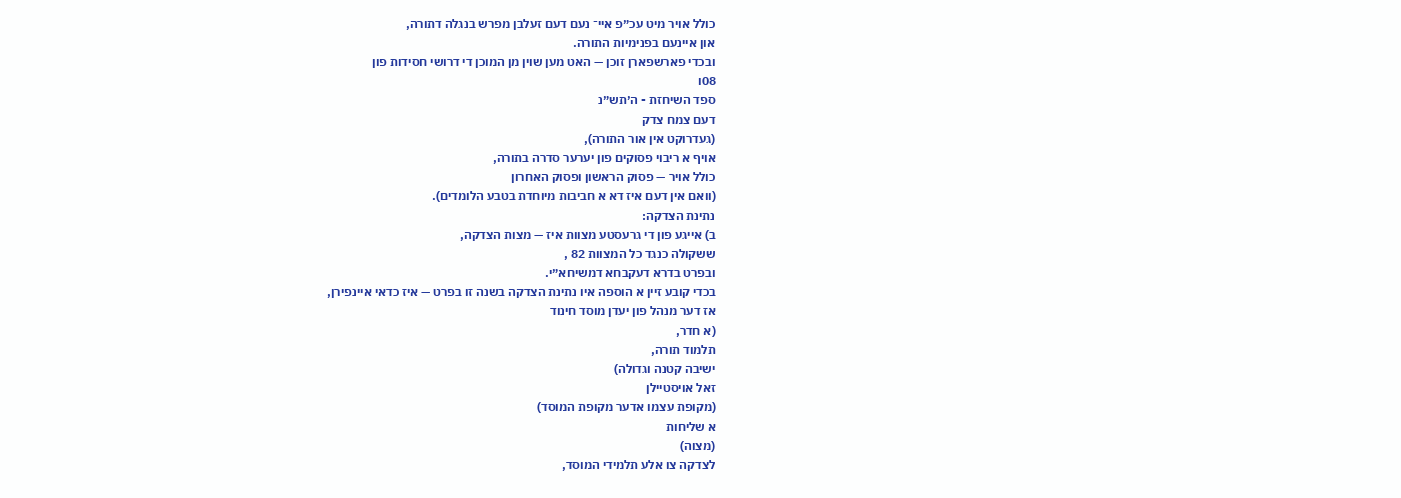כולל אויר מיט עכ״פ איי־ נעם דעם זעלבן מפרש בנגלה דתורה,
און איינעם בפנימיות התורה.
ובכדי פארשפארן זוכן — האט מען שוין מן המוכן די דרושי חסידות פון
08ו
ספד השיחזת - ה׳תש״נ
דעם צמח צדק
(געדרוקט אין אור התורה),
אויף א ריבוי פסוקים פון יערער סדרה בתורה,
כולל אויר — פסוק הראשון ופסוק האחרון
(וואם אין דעם איז דא א חביבות מיוחדת בטבע הלומדים).
נתינת הצדקה:
ב) אייגע פון די גרעסטע מצוות איז — מצות הצדקה,
ששקולה כנגד כל המצוות 82 ,
ובפרט בדרא דעקבחא דמשיחא״י.
בכדי קובע זיין א הוספה איו נתינת הצדקה בשנה זו בפרט — איז כדאי איינפירן,
אז דער מנהל פון יעדן מוסד חינוד
(א חדר,
תלמוד תורה,
ישיבה קטנה וגדולה)
זאל אויסטיילן
(מקופת עצמו אדער מקופת המוסד)
א שליחות
(מצוה)
לצדקה צו אלע תלמידי המוסד,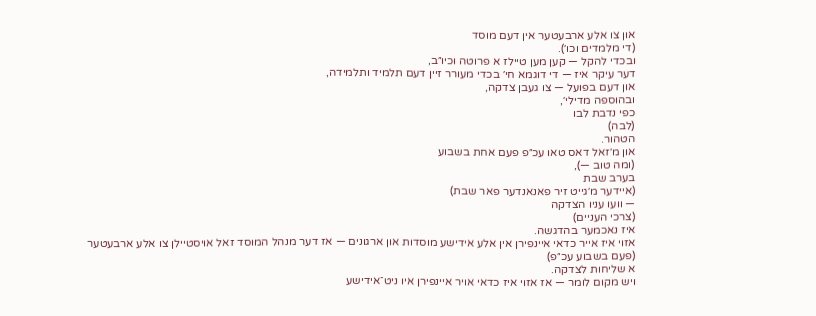און צו אלע ארבעטער אין דעם מוסד
(די מלמדים וכו׳).
ובכדי להקל — קען מען טיילז א פרוטה וכיו״ב,
דער עיקר איז — די דוגמא חי׳ בכדי מעורר זיין דעם תלמיד ותלמידה,
און דעם בפועל — צו געבן צדקה,
ובהוספה מדילי׳,
כפי נדבת לבו
(לבה)
הטהור.
און מ׳זאל דאס טאו עכ״פ פעם אחת בשבוע
(ומה טוב —),
בערב שבת
(איידער מ׳גייט זיר פאנאנדער פאר שבת)
— וועו עניו הצדקה
(צרכי העניים)
איז נאכמער בהדגשה.
אזוי איז אייר כדאי איינפירן אין אלע אידישע מוסדות און ארגונים — אז דער מנהל המוסד זאל אויסטיילן צו אלע ארבעטער
(פעם בשבוע עכ״פ)
א שליחות לצדקה.
ויש מקום לומר — אז אזוי איז כדאי אויר איינפירן איו ניט־אידישע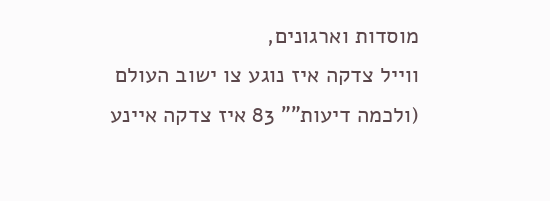מוסדות וארגונים,
ווייל צדקה איז נוגע צו ישוב העולם
(ולכמה דיעות"" 83 איז צדקה איינע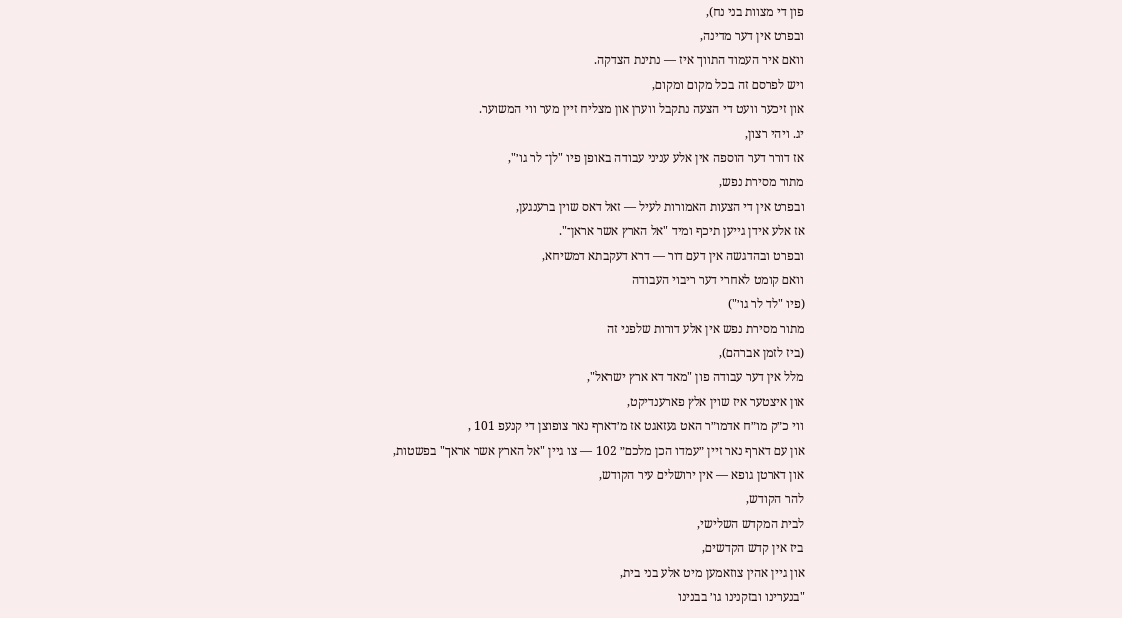פון די מצוות בני נח),
ובפרט אין דער מדינה,
וואם איר העמוד התווך איז — נתינת הצדקה.
ויש לפרסם זה בכל מקום ומקום,
און זיכער וועט די הצעה נתקבל ווערן און מצליח זיין מער ווי המשוער.
יג. ויהי רצון,
אז דורר דער הוספה אין אלע עניני עבודה באופן פיו "לן־ לר גו׳",
מתור מסירת נפש,
ובפרט אין די הצעות האמורות לעיל — זאל דאס שוין ברענגען,
אז אלע אידן גייען תיכף ומיד "אל הארץ אשר אראן־".
ובפרט ובהדגשה אין דעם דור — דרא דעקבתא דמשיחא,
וואם קומט לאחרי דער ריבוי העבודה
(פיו "לד לר גו׳")
מתור מסירת נפש אין אלע דורות שלפני זה
(ביז לזמן אברהם),
מלל אין דער עבודה פון "מאד דא ארץ ישראל",
און איצטער איז שוין אלץ פארענדיקט,
ווי כ״ק מו״ח אדמו״ר האט געזאגט אז מ׳דארף נאר צופוצן די קנעפ 101 ,
און עם דארף נאר זיין ״עמדו הכן מלכם״ 102 — צו גיין "אל הארץ אשר אראך" בפשטות,
און דארטן גופא — אין ירושלים עיר הקודש,
להר הקודש,
לבית המקדש השלישי,
ביז אין קדש הקדשים,
און גיין אהין צוזאמען מיט אלע בני בית,
"בנערינו ובזקנינו גו׳ בבנינו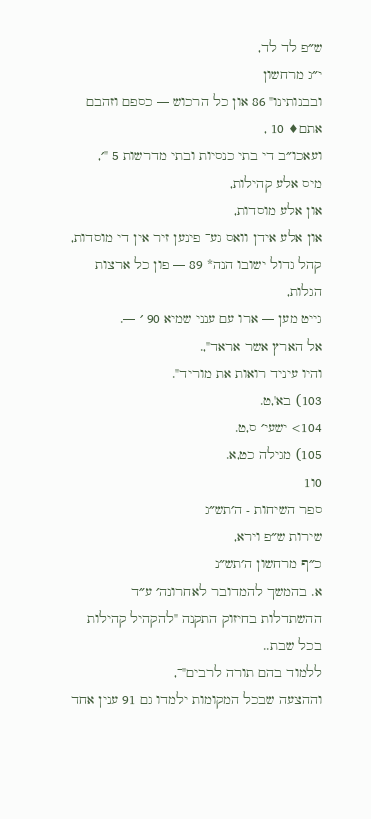ש״פ לד לד,
י״ג מרחשון
ובבנותינו" 86 און כל הרכוש — כספם וזהבם אתם♦ 10 ,
ועאכו״ב די בתי כנסיות ובתי מדרשות 5 "׳,
מיס אלע קהילות,
און אלע מוסדות,
און אלע אידן וואס גע־ פינען זיר אין די מוסדות,
קהל גדול ישובו הנה* 89 — פון כל ארצות הגלות,
גייט מען — ארו עם ענני שמיא 90 ׳ —.
אל הארץ אשר אראד",.
והיו עיניד רואות את מוריד".
103) בא',ט.
104> ישעי׳ ס,ט.
105) מגילה כט,א.
0ו1
ספר השיחות - ה׳תש״ג
שירות ש״פ וירא,
כ״ף מרחשון ה׳תש״נ
א. בהמשך להמדובר לאחרונה׳ ע״ד ההשתדלות בחיזוק התקנה "להקהיל קהילות בכל שבת..
ללמוד בהם תורה לרבים"־,
וההצעה שבכל המקומות ילמדו גם 91 ענין אחד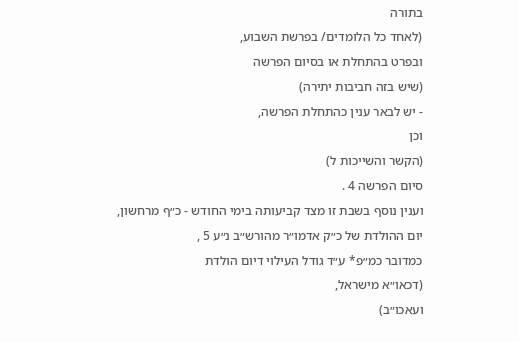בתורה
(לאחד כל הלומדים/ בפרשת השבוע,
ובפרט בהתחלת או בסיום הפרשה
(שיש בזה חביבות יתירה)
- יש לבאר ענין כהתחלת הפרשה,
וכן
(הקשר והשייכות ל)
סיום הפרשה 4 .
וענין נוסף בשבת זו מצד קביעותה בימי החודש - כ״ף מרחשון,
יום ההולדת של כ״ק אדמו״ר מהורש״ב נ״ע 5 ,
כמדובר כמ״פ* ע״ד גודל העילוי דיום הולדת
(דכאו״א מישראל,
ועאכו״ב)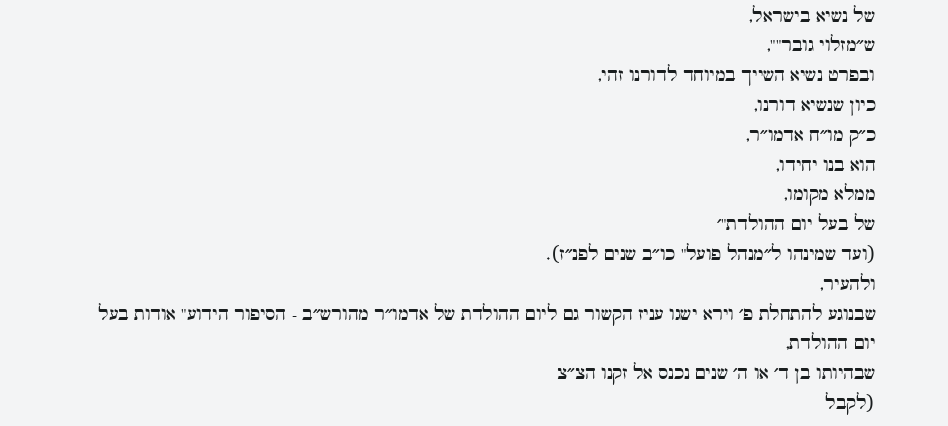של נשיא בישראל,
ש״מזלוי גובר"",
ובפרט נשיא השייך במיוחד לדורנו זהי,
כיון שנשיא דורנו,
כ״ק מו״ח אדמו״ר,
הוא בנו יחידו,
ממלא מקומו,
של בעל יום ההולדת"׳
(ועד שמינהו ל״מנהל פועל" כו״ב שנים לפנ״ז).
ולהעיר,
שבנוגע להתחלת פ׳ וירא ישגו עניז הקשור גם ליום ההולדת של אדמו״ר מהורש״ב - הסיפור הידוע" אודות בעל יום ההולדת,
שבהיותו בן ד׳ או ה׳ שנים נכנס אל זקנו הצ״צ
(לקבל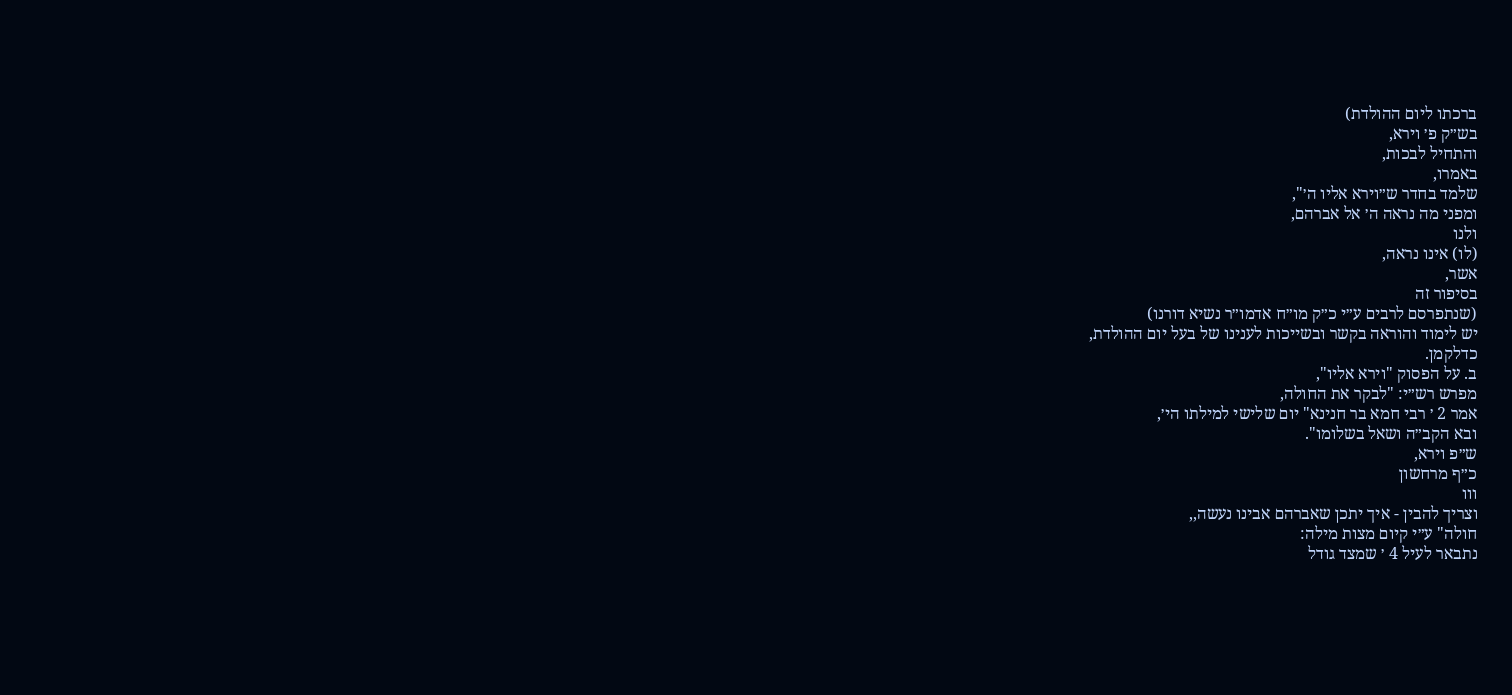ברכתו ליום ההולדת)
בש״ק פ׳ וירא,
והתחיל לבכות,
באמרו,
שלמד בחדר ש״וירא אליו ה׳",
ומפני מה נראה ה׳ אל אברהם,
ולנו
(לו) אינו נראה,
אשר,
בסיפור זה
(שנתפרסם לרבים ע״י כ״ק מו״ח אדמו״ר נשיא דורנו)
יש לימוד והוראה בקשר ובשייכות לענינו של בעל יום ההולדת,
כדלקמן.
ב. על הפסוק "וירא אליו",
מפרש רש״י: "לבקר את החולה,
אמר 2 ׳ רבי חמא בר חנינא" יום שלישי למילתו הי׳,
ובא הקב״ה ושאל בשלומו".
ש״פ וירא,
כ״ף מרחשון
ווו
וצריך להבין - איך יתכן שאברהם אבינו נעשה,,
חולה" ע״י קיום מצות מילה:
נתבאר לעיל 4 ׳ שמצד גודל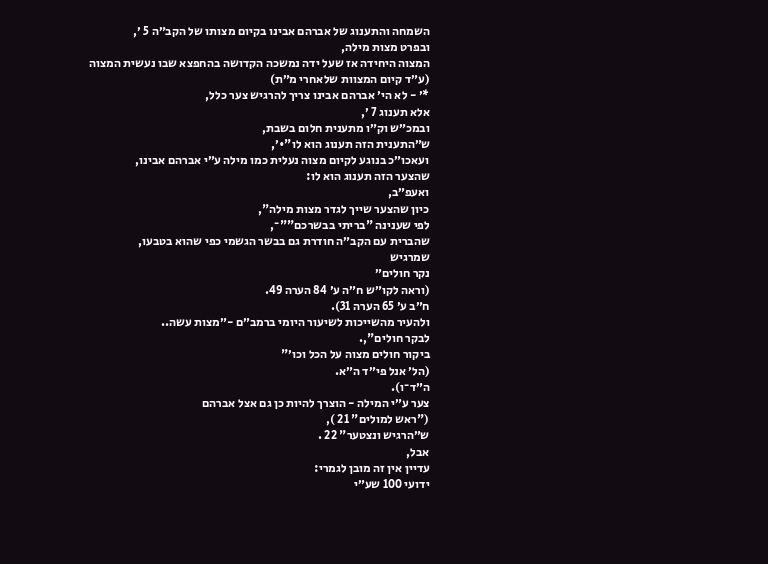השמחה והתענוג של אברהם אבינו בקיום מצותו של הקב״ה 5 ׳,
ובפרט מצות מילה,
המצוה היחידה אז שעל ידה נמשכה הקדושה בהחפצא שבו נעשית המצוה
(ע״ד קיום המצוות שלאחרי מ״ת)
*׳ - לא הי׳ אברהם אבינו צריך להרגיש צער כלל,
אלא תענוג 7 ׳,
ובמכ״ש וק״ו מתענית חלום בשבת,
ש״התענית הזה תענוג הוא לו"•׳,
ועאכו״כ בנוגע לקיום מצוה נעלית כמו מילה ע״י אברהם אבינו,
שהצער הזה תענוג הוא לו:
ואעפ״ב,
כיון שהצער שייך לגדר מצות מילה",
לפי שענינה "בריתי בבשרכם""־,
שהברית עם הקב״ה חודרת גם בבשר הגשמי כפי שהוא בטבעו,
שמרגיש
נקר חולים״
(וראה לקו״ש ח״ה ע׳ 84 הערה 49.
ח״ב ע׳ 65 הערה 31).
ולהעיר מהשייכות לשיעור היומי ברמב״ם -״מצות עשה..
לבקר חולים",.
ביקור חולים מצוה על הכל וכו׳"
(הל׳ אנל פי״ד ה״א.
ה״ד־ו).
צער ע״י המילה - הוצרך להיות כן גם אצל אברהם
("ראש למולים" 21 ),
ש״הרגיש ונצטער" 22 .
אבל,
עדיין אין זה מובן לגמרי:
ידועי 100 שע״י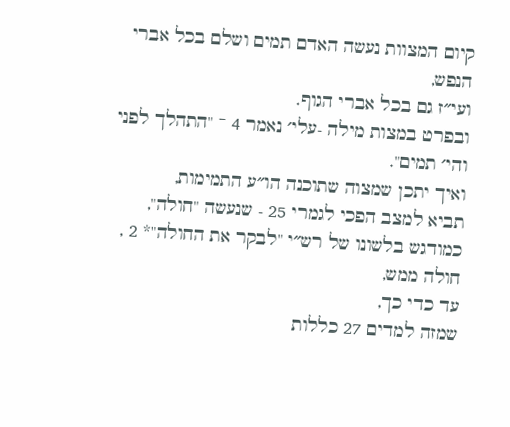קיום המצוות נעשה האדם תמים ושלם בכל אברי הנפש,
ועי״ז גם בכל אברי הגוף.
ובפרט במצות מילה -עלי׳ נאמר 4 ־ "התהלך לפני והי׳ תמים".
ואיך יתכן שמצוה שתוכנה הו״ע התמימות,
תביא למצב הפכי לגמרי 25 - שנעשה "חולה",
כמודגש בלשונו של רש״י "לבקר את החולה"* 2 ,
חולה ממש,
עד כדי כך,
שמזה למדים 27 כללות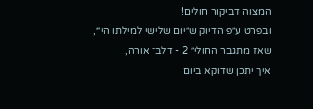המצוה דביקור חולים!
ובפרט ע״פ הדיוק ש״יום שלישי למילתו הי״׳,
שאז מתגבר החולי״ 2 - דלב־ אורה,
איך יתכן שדוקא ביום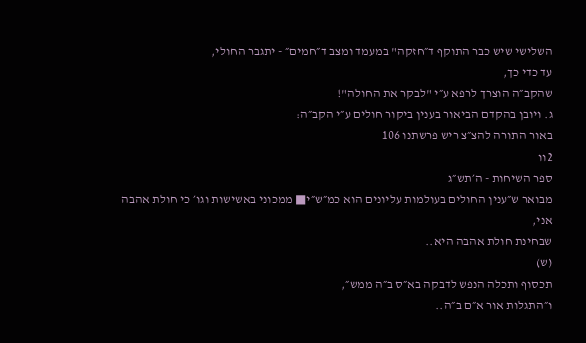השלישי שיש כבר התוקף ד״חזקה" במעמד ומצב ד״חמים״ - יתגבר החולי,
עד כדי כך,
שהקב״ה הוצרך לרפא ע״י "לבקר את החולה"!
ג. ויובן בהקדם הביאור בענין ביקור חולים ע״י הקב״ה:
באור התורה להצ״צ ריש פרשתנו 106
2וו
ספר השיחות - ה׳תש״ג
מבואר ש״ענין החולים בעולמות עליונים הוא כמ״ש״י■ ממכוני באשישות וגו׳ כי חולת אהבה אני,
שבחינת חולת אהבה היא..
(ש)
תכסוף ותכלה הנפש לדבקה בא״ס ב״ה ממש״,
ו״התגלות אור א״ם ב״ה..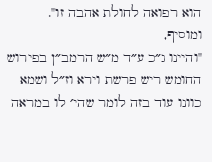הוא רפואה לחולת אהבה זו".
ומוסיף,
"והיינו ג״כ ע״ד מ״ש הרמב״ן בפירוש החומש ריש פרשת וירא וז״ל ושמא כוונו עוד בזה לומר שהי׳ לו במראה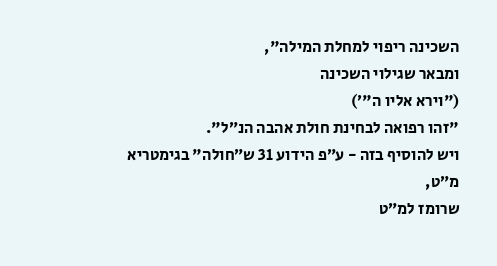השכינה ריפוי למחלת המילה",
ומבאר שגילוי השכינה
("וירא אליו ה"׳)
"זהו רפואה לבחינת חולת אהבה הנ״ל".
ויש להוסיף בזה - ע״פ הידוע 31 ש״חולה" בגימטריא מ״ט,
שרומז למ״ט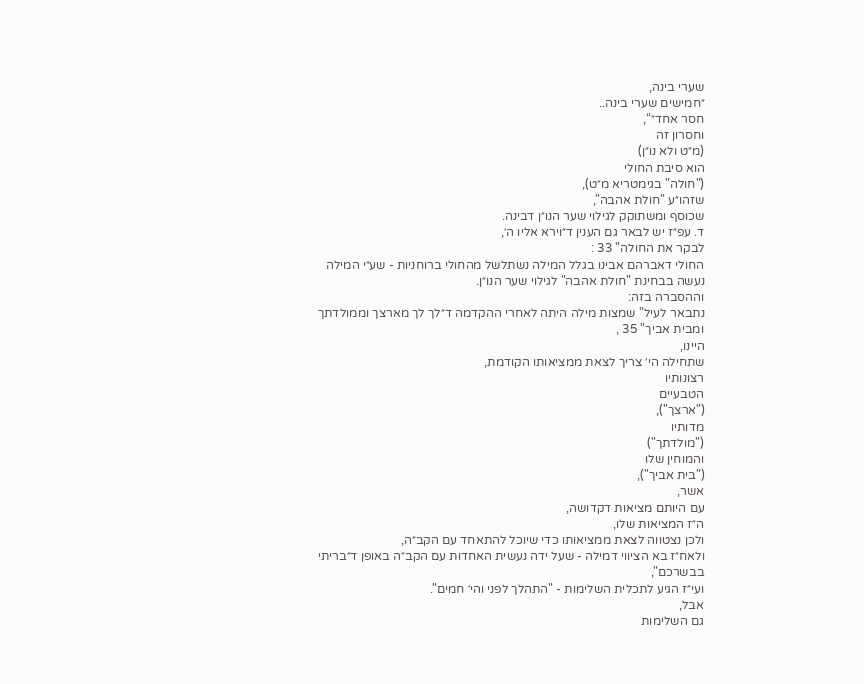שערי בינה,
״חמישים שערי בינה..
חסר אחד״“,
וחסרון זה
(מ״ט ולא נו״ן)
הוא סיבת החולי
("חולה" בגימטריא מ״ט),
שזהו״ע "חולת אהבה",
שכוסף ומשתוקק לגילוי שער הנו״ן דבינה.
ד. עפ״ז יש לבאר גם הענין ד״וירא אליו ה׳,
לבקר את החולה" 33 :
החולי דאברהם אבינו בגלל המילה נשתלשל מהחולי ברוחניות - שע״י המילה נעשה בבחינת "חולת אהבה" לגילוי שער הנו״ן.
וההסברה בזה:
נתבאר לעיל" שמצות מילה היתה לאחרי ההקדמה ד״לך לך מארצך וממולדתך ומבית אביך" 35 ,
היינו,
שתחילה הי׳ צריך לצאת ממציאותו הקודמת,
רצונותיו
הטבעיים
("ארצך"),
מדותיו
("מולדתך")
והמוחין שלו
("בית אביך"),
אשר,
עם היותם מציאות דקדושה,
ה״ז המציאות שלו,
ולכן נצטווה לצאת ממציאותו כדי שיוכל להתאחד עם הקב״ה,
ולאח״ז בא הציווי דמילה - שעל ידה נעשית האחדות עם הקב״ה באופן ד״בריתי בבשרכם",
ועי״ז הגיע לתכלית השלימות - "התהלך לפני והי׳ חמים".
אבל,
גם השלימות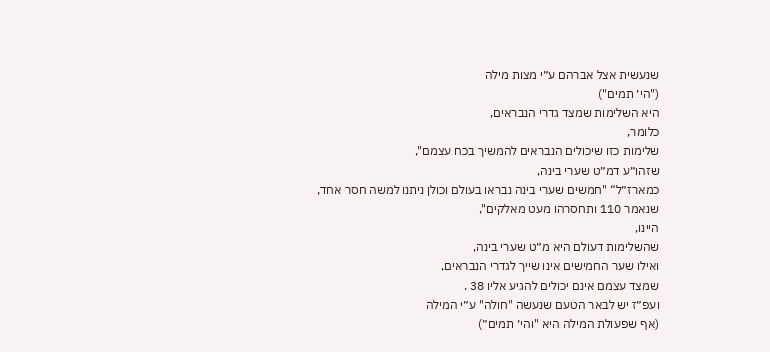שנעשית אצל אברהם ע״י מצות מילה
("הי׳ תמים")
היא השלימות שמצד גדרי הנבראים,
כלומר,
שלימות כזו שיכולים הנבראים להמשיך בכח עצמם",
שזהו״ע דמ״ט שערי בינה,
כמארז״ל“ "חמשים שערי בינה נבראו בעולם וכולן ניתנו למשה חסר אחד,
שנאמר 110 ותחסרהו מעט מאלקים",
היינו,
שהשלימות דעולם היא מ״ט שערי בינה,
ואילו שער החמישים אינו שייך לגדרי הנבראים,
שמצד עצמם אינם יכולים להגיע אליו 38 .
ועפ״ז יש לבאר הטעם שנעשה "חולה" ע״י המילה
(אף שפעולת המילה היא "והי׳ תמים״)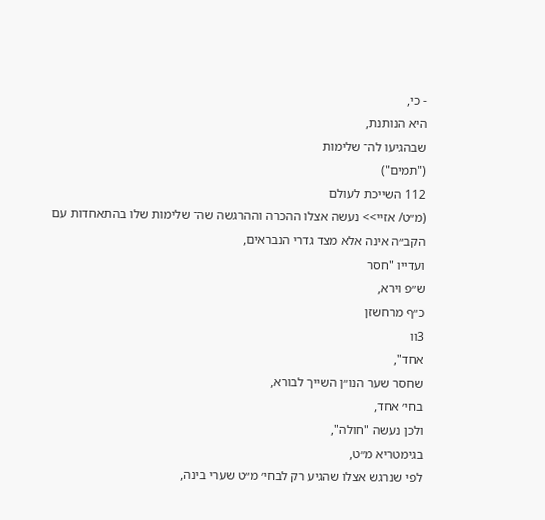- כי,
היא הנותנת,
שבהגיעו לה־ שלימות
("תמים")
112 השייכת לעולם
(מ״ט/ אזיי>> נעשה אצלו ההכרה וההרגשה שה־ שלימות שלו בהתאחדות עם הקב״ה אינה אלא מצד גדרי הנבראים,
ועדייו "חסר
ש״פ וירא,
כ״ף מרחשזן
3וו
אחד",
שחסר שער הנו״ן השייך לבורא,
בחי׳ אחד,
ולכן נעשה "חולה",
בגימטריא מ״ט,
לפי שנרגש אצלו שהגיע רק לבחי׳ מ״ט שערי בינה,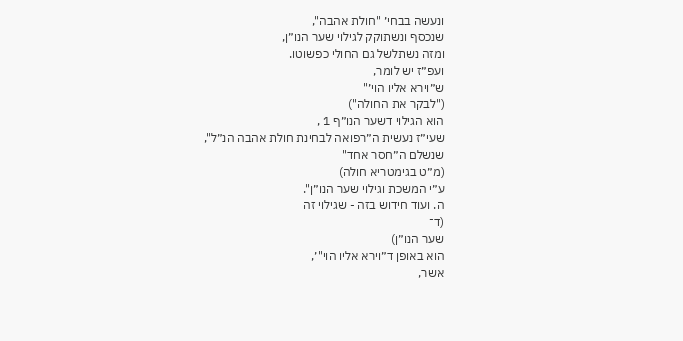ונעשה בבחי׳ "חולת אהבה",
שנכסף ונשתוקק לגילוי שער הנו״ן,
ומזה נשתלשל גם החולי כפשוטו.
ועפ״ז יש לומר,
ש״וירא אליו הוי׳"
("לבקר את החולה")
הוא הגילוי דשער הנו״ף 1 ,
שעי״ז נעשית ה״רפואה לבחינת חולת אהבה הנ״ל",
שנשלם ה״חסר אחד"
(מ״ט בגימטריא חולה)
ע״י המשכת וגילוי שער הנו״ן".
ה. ועוד חידוש בזה - שגילוי זה
(ד־
שער הנו״ן)
הוא באופן ד״וירא אליו הוי"׳,
אשר,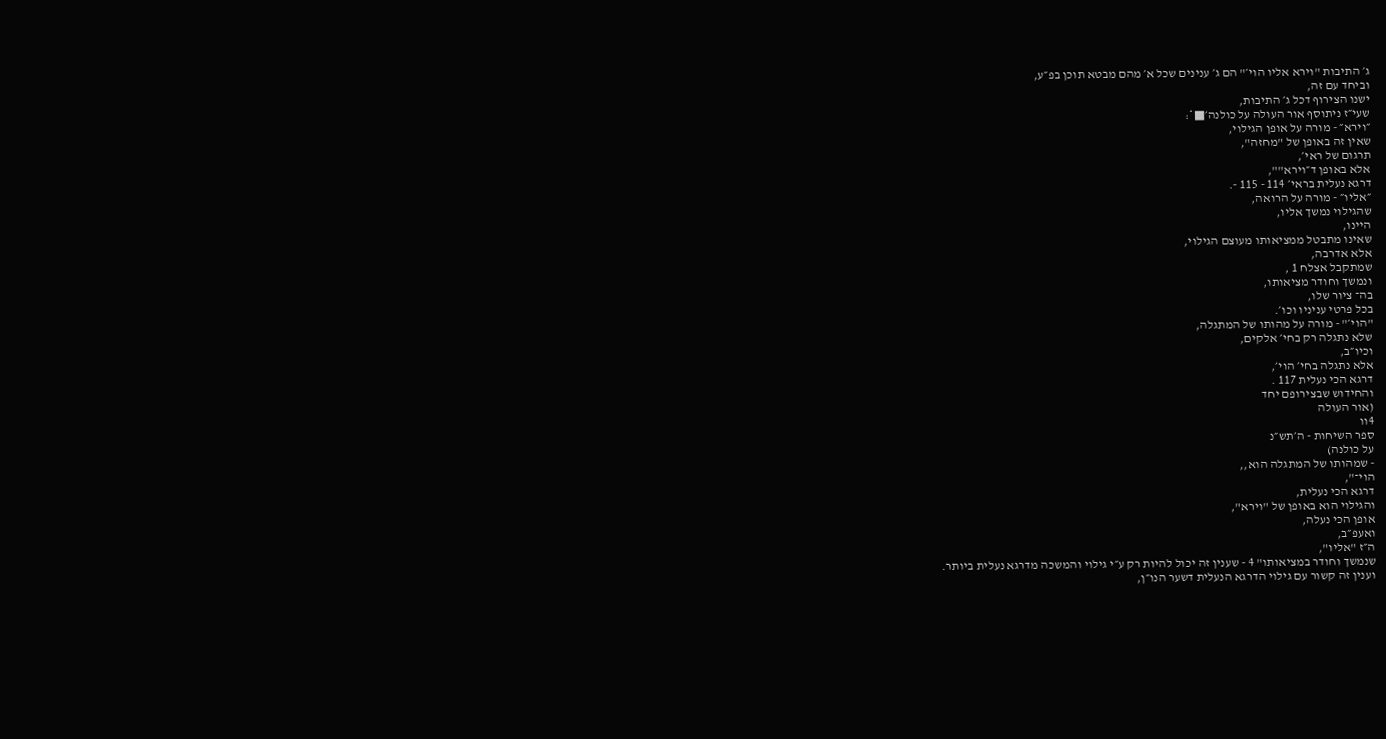ג׳ התיבות "וירא אליו הוי׳" הם ג׳ ענינים שכל א׳ מהם מבטא תוכן בפ״ע,
וביחד עם זה,
ישנו הצירוף דכל ג׳ התיבות,
שעי״ז ניתוסף אור העולה על כולנה׳■*:
״וירא״ - מורה על אופן הגילוי,
שאין זה באופן של "מחזה",
תרגום של ראי׳,
אלא באופן ד״וירא"",
דרגא נעלית בראי׳ 114 - 115 -.
״אליו״ - מורה על הרואה,
שהגילוי נמשך אליו,
היינו,
שאינו מתבטל ממציאותו מעוצם הגילוי,
אלא אדרבה,
שמתקבל אצלח 1 ,
ונמשך וחודר מציאותו,
בה־ ציור שלו,
בכל פרטי עניניו וכו׳.
"הוי׳" - מורה על מהותו של המתגלה,
שלא נתגלה רק בחי׳ אלקים,
וכיו״ב,
אלא נתגלה בחי׳ הוי׳,
דרגא הכי נעלית 117 .
והחידוש שבצירופם יחד
(אור העולה
4וו
ספר השיחות - ה׳תש״נ
על כולנה)
- שמהותו של המתגלה הוא,,
הוי־",
דרגא הכי נעלית,
והגילוי הוא באופן של "וירא",
אופן הכי נעלה,
ואעפ״ב,
ה״ז "אליו",
שנמשך וחודר במציאותו" 4 - שענין זה יכול להיות רק ע״י גילוי והמשכה מדרגא נעלית ביותר.
וענין זה קשור עם גילוי הדרגא הנעלית דשער הנו״ן,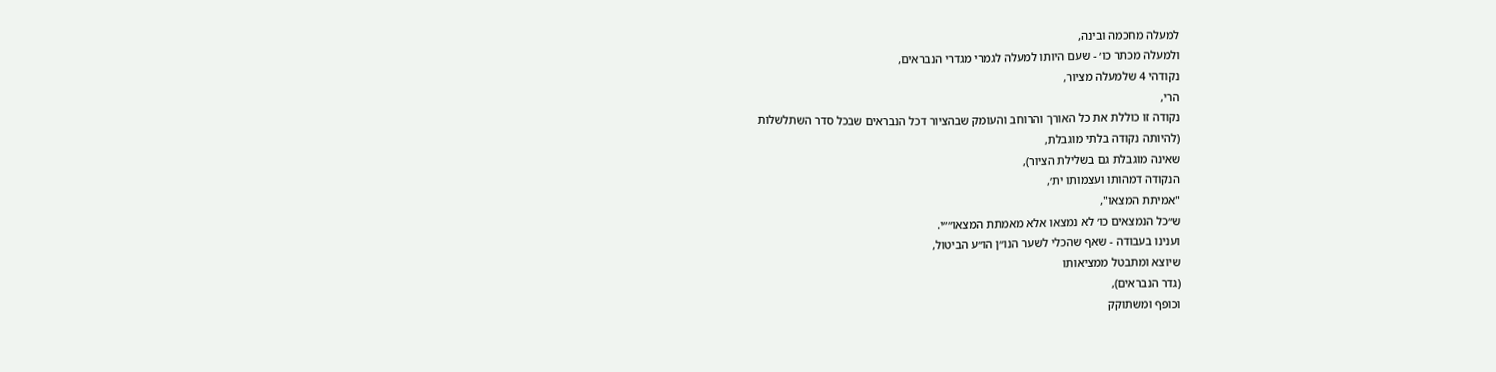למעלה מחכמה ובינה,
ולמעלה מכתר כו׳ - שעם היותו למעלה לגמרי מגדרי הנבראים,
נקודהי 4 שלמעלה מציור,
הרי,
נקודה זו כוללת את כל האורך והרוחב והעומק שבהציור דכל הנבראים שבכל סדר השתלשלות
(להיותה נקודה בלתי מוגבלת,
שאינה מוגבלת גם בשלילת הציור),
הנקודה דמהותו ועצמותו ית׳,
"אמיתת המצאו",
ש״כל הנמצאים כו׳ לא נמצאו אלא מאמתת המצאו״״י.
וענינו בעבודה - שאף שהכלי לשער הנו״ן הו״ע הביטול,
שיוצא ומתבטל ממציאותו
(גדר הנבראים),
וכופף ומשתוקק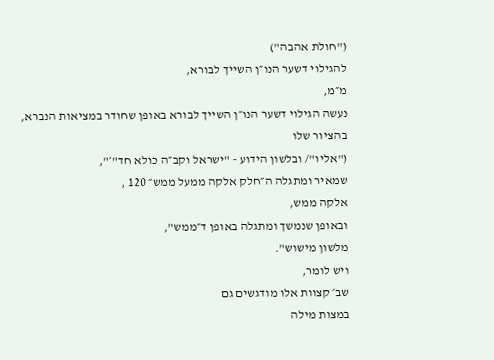("חולת אהבה")
להגילוי דשער הנו״ן השייך לבורא,
מ״מ,
נעשה הגילוי דשער הנו״ן השייך לבורא באופן שחודר במציאות הנברא,
בהציור שלו
("אליו"/ ובלשון הידוע - "ישראל וקב״ה כולא חד"׳",
שמאיר ומתגלה ה״חלק אלקה ממעל ממש״ 120 ,
אלקה ממש,
ובאופן שנמשך ומתגלה באופן ד״ממש",
מלשון מישוש".
ויש לומר,
שב׳ קצוות אלו מודגשים גם
במצות מילה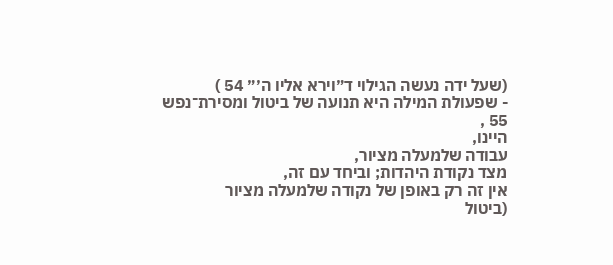(שעל ידה נעשה הגילוי ד״וירא אליו ה׳״ 54 )
- שפעולת המילה היא תנועה של ביטול ומסירת־נפש 55 ,
היינו,
עבודה שלמעלה מציור,
מצד נקודת היהדות; וביחד עם זה,
אין זה רק באופן של נקודה שלמעלה מציור
(ביטול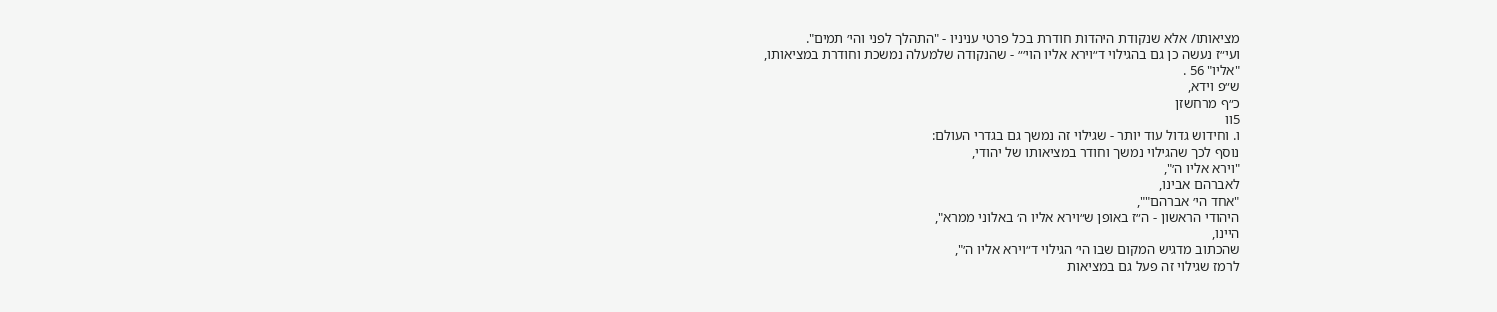מציאותו/ אלא שנקודת היהדות חודרת בכל פרטי עניניו - "התהלך לפני והי׳ תמים".
ועי״ז נעשה כן גם בהגילוי ד״וירא אליו הוי׳״ - שהנקודה שלמעלה נמשכת וחודרת במציאותו,
"אליו" 56 .
ש״פ וידא,
כ״ף מרחשזן
5וו
ו. וחידוש גדול עוד יותר - שגילוי זה נמשך גם בגדרי העולם:
נוסף לכך שהגילוי נמשך וחודר במציאותו של יהודי,
"וירא אליו ה׳",
לאברהם אבינו,
"אחד הי׳ אברהם"",
היהודי הראשון - ה״ז באופן ש״וירא אליו ה׳ באלוני ממרא",
היינו,
שהכתוב מדגיש המקום שבו הי׳ הגילוי ד״וירא אליו ה׳",
לרמז שגילוי זה פעל גם במציאות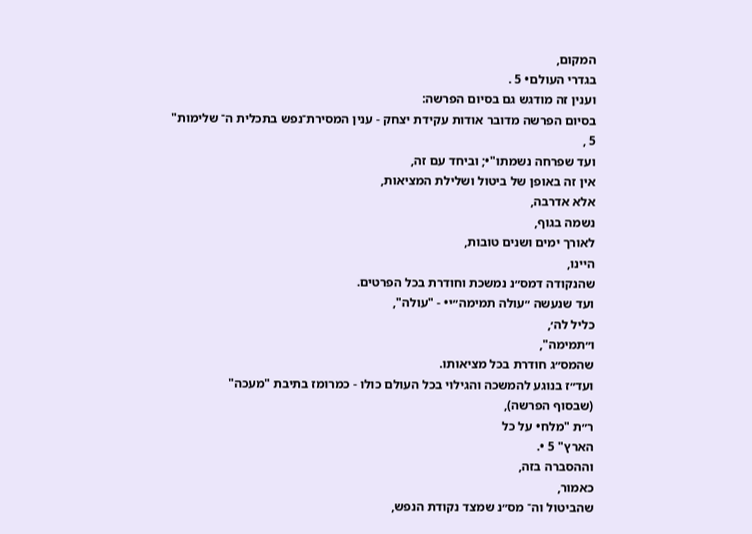המקום,
בגדרי העולם• 5 .
וענין זה מודגש גם בסיום הפרשה:
בסיום הפרשה מדובר אודות עקידת יצחק - ענין המסירת־נפש בתכלית ה־ שלימות" 5 ,
ועד שפרחה נשמתו"•; וביחד עם זה,
אין זה באופן של ביטול ושלילת המציאות,
אלא אדרבה,
נשמה בגוף,
לאורך ימים ושנים טובות,
היינו,
שהנקודה דמס״נ נמשכת וחודרת בכל הפרטים.
ועד שנעשה ״עולה תמימה״י• - "עולה",
כליל לה׳,
ו״תמימה",
שהמס״ג חודרת בכל מציאותו.
ועד״ז בנוגע להמשכה והגילוי בכל העולם כולו - כמרומז בתיבת "מעכה"
(שבסוף הפרשה),
ר״ת "מלח• על כל
הארץ" 5 •.
וההסברה בזה,
כאמור,
שהביטול וה־ מס״נ שמצד נקודת הנפש,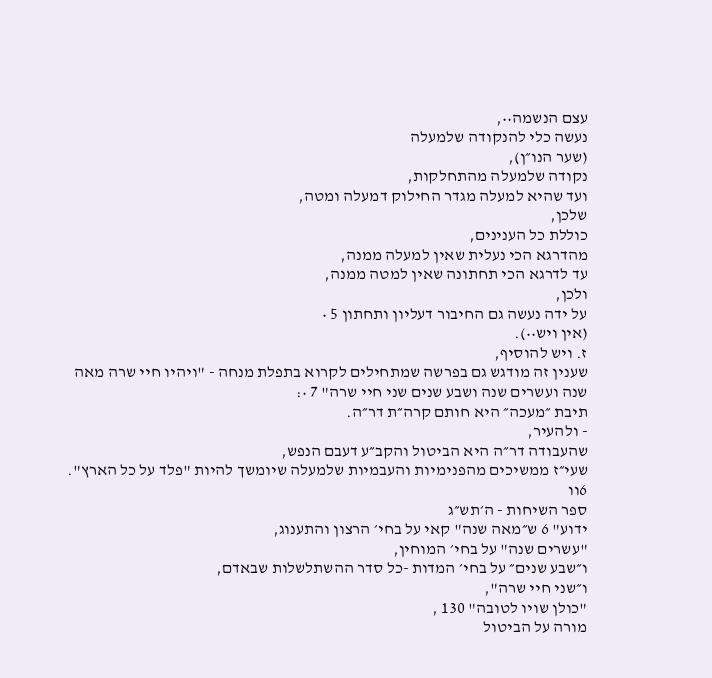עצם הנשמה••,
נעשה כלי להנקודה שלמעלה
(שער הנו״ן),
נקודה שלמעלה מהתחלקות,
ועד שהיא למעלה מגדר החילוק דמעלה ומטה,
שלכן,
כוללת כל הענינים,
מהדרגא הכי נעלית שאין למעלה ממנה,
עד לדרגא הכי תחתונה שאין למטה ממנה,
ולכן,
על ידה נעשה גם החיבור דעליון ותחתון 5 •
(אין ויש••).
ז. ויש להוסיף,
שענין זה מודגש גם בפרשה שמתחילים לקרוא בתפלת מנחה - "ויהיו חיי שרה מאה שנה ועשרים שנה ושבע שנים שני חיי שרה" 7 •:
תיבת ״מעכה״ היא חותם קרה״ת דר״ה.
- ולהעיר,
שהעבודה דר״ה היא הביטול והקב״ע דעבם הנפש,
שעי״ז ממשיכים מהפנימיות והעבמיות שלמעלה שיומשך להיות "פלד על כל הארץ".
6וו
ספר השיחות - ה׳תש״ג
ידוע" 6 ש״מאה שנה" קאי על בחי׳ הרצון והתענוג,
"עשרים שנה" על בחי׳ המוחין,
ו״שבע שנים״ על בחי׳ המדות -כל סדר ההשתלשלות שבאדם,
ו״שני חיי שרה",
"כולן שויו לטובה" 130 ,
מורה על הביטול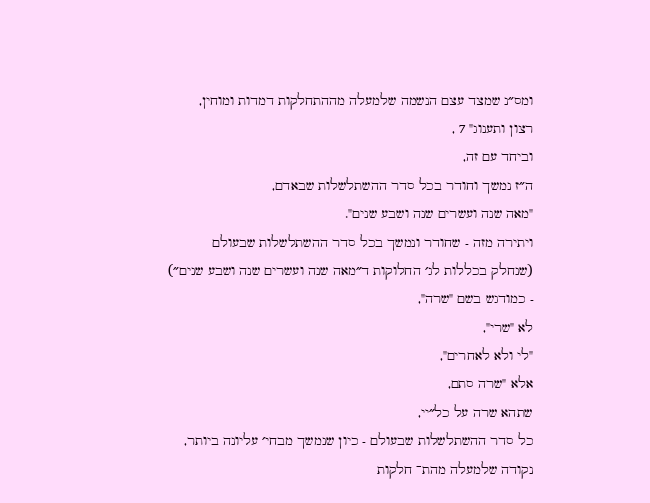ומס״נ שמצד עצם הנשמה שלמעלה מההתחלקות דמדות ומוחין,
רצון ותענוג" 7 ,
וביחד עם זה,
ה״ז נמשך וחודר בכל סדר ההשתלשלות שבאדם,
"מאה שנה ועשרים שנה ושבע שנים".
ויתירה מזה - שחודר ונמשך בכל סדר ההשתלשלות שבעולם
(שנחלק בכללות לג׳ החלוקות ד״מאה שנה ועשרים שנה ושבע שנים״)
- כמודגש בשם "שרה",
לא "שרי",
"לי ולא לאחרים",
אלא "שרה סתם,
שתהא שרה על כל״יי,
כל סדר ההשתלשלות שבעולם - כיון שנמשך מבחי׳ עליונה ביותר,
נקודה שלמעלה מהת־ חלקות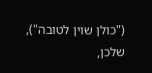("כולן שוין לטובה"),
שלכן,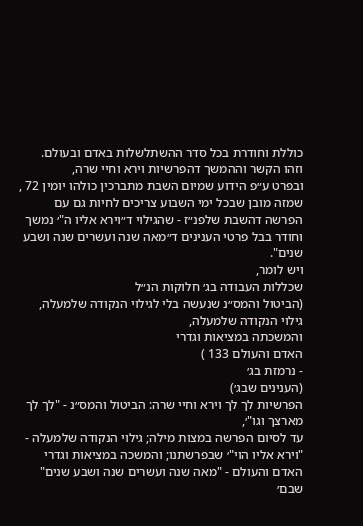כוללת וחודרת בכל סדר ההשתלשלות באדם ובעולם.
וזהו הקשר וההמשך דהפרשיות וירא וחיי שרה,
ובפרט ע״פ הידוע שמיום השבת מתברכין כולהו יומין 72 ,
שמזה מובן שבכל ימי השבוע צריכים לחיות גם עם הפרשה דהשבת שלפנ״ז - שהגילוי ד״וירא אליו ה"׳ נמשך וחודר בבל פרטי הענינים ד״מאה שנה ועשרים שנה ושבע שנים".
ויש לומר,
שכללות העבודה בג׳ חלוקות הנ״ל
(הביטול והמס״נ שנעשה בלי לגילוי הנקודה שלמעלה,
גילוי הנקודה שלמעלה,
והמשכתה במציאות וגדרי
האדם והעולם 133 )
- נרמזת בג׳
(הענינים שבג׳)
הפרשיות לך לך וירא וחיי שרה: הביטול והמס״נ - "לך לך מארצך וגו"׳,
עד לסיום הפרשה במצות מילה; גילוי הנקודה שלמעלה - "וירא אליו הוי"׳ שבפרשתנו; והמשכה במציאות וגדרי האדם והעולם - "מאה שנה ועשרים שנה ושבע שנים" שבם׳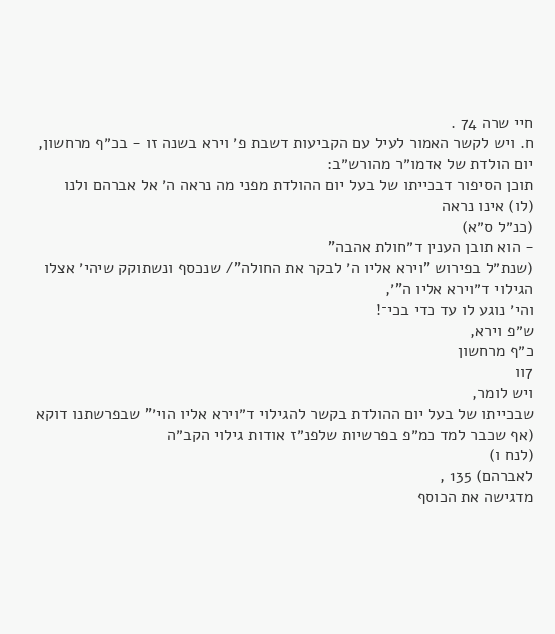חיי שרה 74 .
ח. ויש לקשר האמור לעיל עם הקביעות דשבת פ׳ וירא בשנה זו - בכ״ף מרחשון,
יום הולדת של אדמו״ר מהורש״ב:
תוכן הסיפור דבכייתו של בעל יום ההולדת מפני מה נראה ה׳ אל אברהם ולנו
(לו) אינו נראה
(כנ״ל ס״א)
- הוא תובן הענין ד״חולת אהבה"
(שנת״ל בפירוש "וירא אליו ה׳ לבקר את החולה"/ שנכסף ונשתוקק שיהי׳ אצלו הגילוי ד״וירא אליו ה"׳,
והי׳ נוגע לו עד כדי בכי־!
ש״פ וירא,
כ״ף מרחשון
7וו
ויש לומר,
שבכייתו של בעל יום ההולדת בקשר להגילוי ד״וירא אליו הוי׳" שבפרשתנו דוקא
(אף שכבר למד כמ״פ בפרשיות שלפנ״ז אודות גילוי הקב״ה
(לנח ו)
לאברהם) 135 ,
מדגישה את הכוסף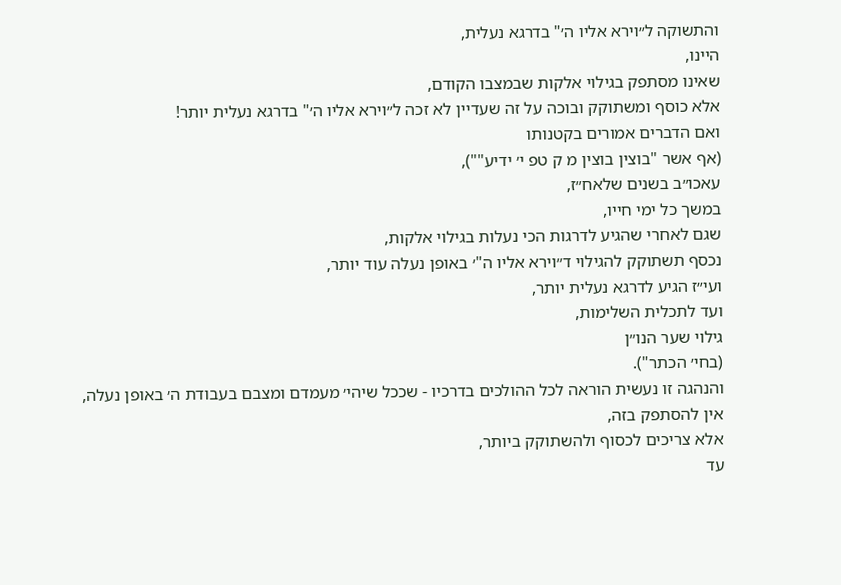והתשוקה ל״וירא אליו ה׳" בדרגא נעלית,
היינו,
שאינו מסתפק בגילוי אלקות שבמצבו הקודם,
אלא כוסף ומשתוקק ובוכה על זה שעדיין לא זכה ל״וירא אליו ה׳" בדרגא נעלית יותר!
ואם הדברים אמורים בקטנותו
(אף אשר "בוצין בוצין מ ק טפ י׳ ידיע""),
עאכו״ב בשנים שלאח״ז,
במשך כל ימי חייו,
שגם לאחרי שהגיע לדרגות הכי נעלות בגילוי אלקות,
נכסף תשתוקק להגילוי ד״וירא אליו ה"׳ באופן נעלה עוד יותר,
ועי״ז הגיע לדרגא נעלית יותר,
ועד לתכלית השלימות,
גילוי שער הנו״ן
(בחי׳ הכתר").
והנהגה זו נעשית הוראה לכל ההולכים בדרכיו - שככל שיהי׳ מעמדם ומצבם בעבודת ה׳ באופן נעלה,
אין להסתפק בזה,
אלא צריכים לכסוף ולהשתוקק ביותר,
עד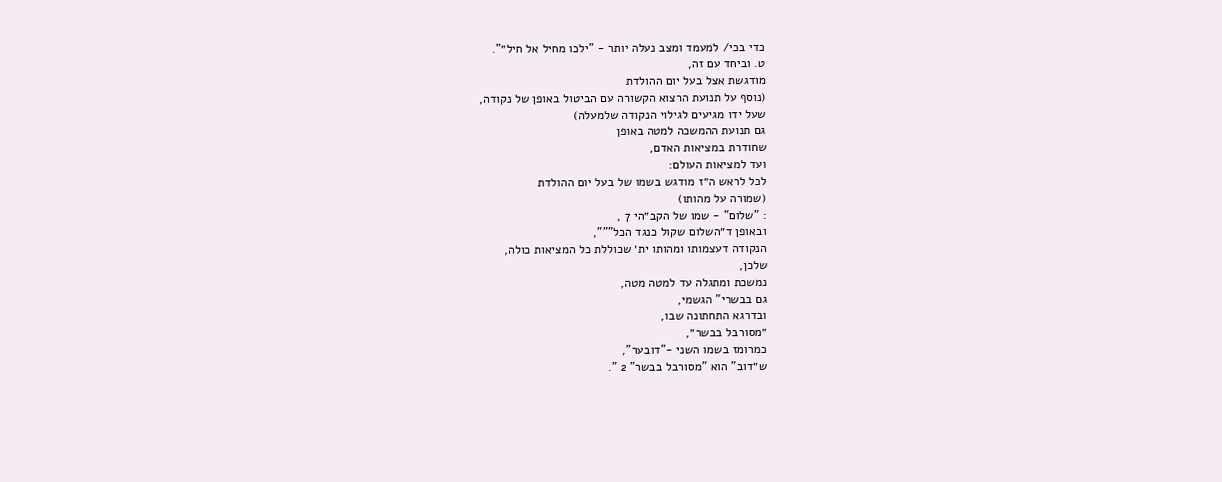כדי בכי/ למעמד ומצב נעלה יותר - "ילכו מחיל אל חיל״”.
ט. וביחד עם זה,
מודגשת אצל בעל יום ההולדת
(נוסף על תנועת הרצוא הקשורה עם הביטול באופן של נקודה,
שעל ידו מגיעים לגילוי הנקודה שלמעלה)
גם תנועת ההמשכה למטה באופן
שחודרת במציאות האדם,
ועד למציאות העולם:
לכל לראש ה״ז מודגש בשמו של בעל יום ההולדת
(שמורה על מהותו)
: "שלום" - שמו של הקב״הי 7 ,
ובאופן ד״השלום שקול כנגד הכל""",
הנקודה דעצמותו ומהותו ית׳ שכוללת כל המציאות כולה,
שלכן,
נמשכת ומתגלה עד למטה מטה,
גם בבשרי" הגשמי,
ובדרגא התחתונה שבו,
״מסורבל בבשר״,
כמרומז בשמו השני -"דובער",
ש״דוב" הוא "מסורבל בבשר" 2 ".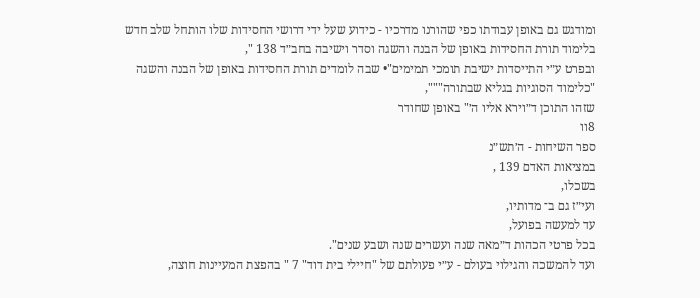ומודגש גם באופן עבודתו כפי שהורנו מדרכיו - כידוע שעל ידי דרושי החסידות שלו הותחל שלב חדש בלימוד תורת החסידות באופן של הבנה והשגה וסדר וישיבה בחב״ד 138 ",
ובפרט ע״י התייסדות ישיבת תומכי תמימים"• שבה לומדים תורת החסידות באופן של הבנה והשגה "כלימוד הסוגיות בגליא שבתורה""",
שזהו התוכן ד״וירא אליו ה׳" באופן שחודר
8וו
ספר השיחות - ה׳תש״נ
במציאות האדם 139 ,
בשכלו,
ועי״ז גם ב־ מדותיו,
עד למעשה בפועל,
בכל פרטי הכהות ד״מאה שנה ועשרים שנה ושבע שנים".
ועד להמשכה והגילוי בעולם - ע״י פעולתם של "חיילי בית דוד" 7 " בהפצת המעיינות חוצה,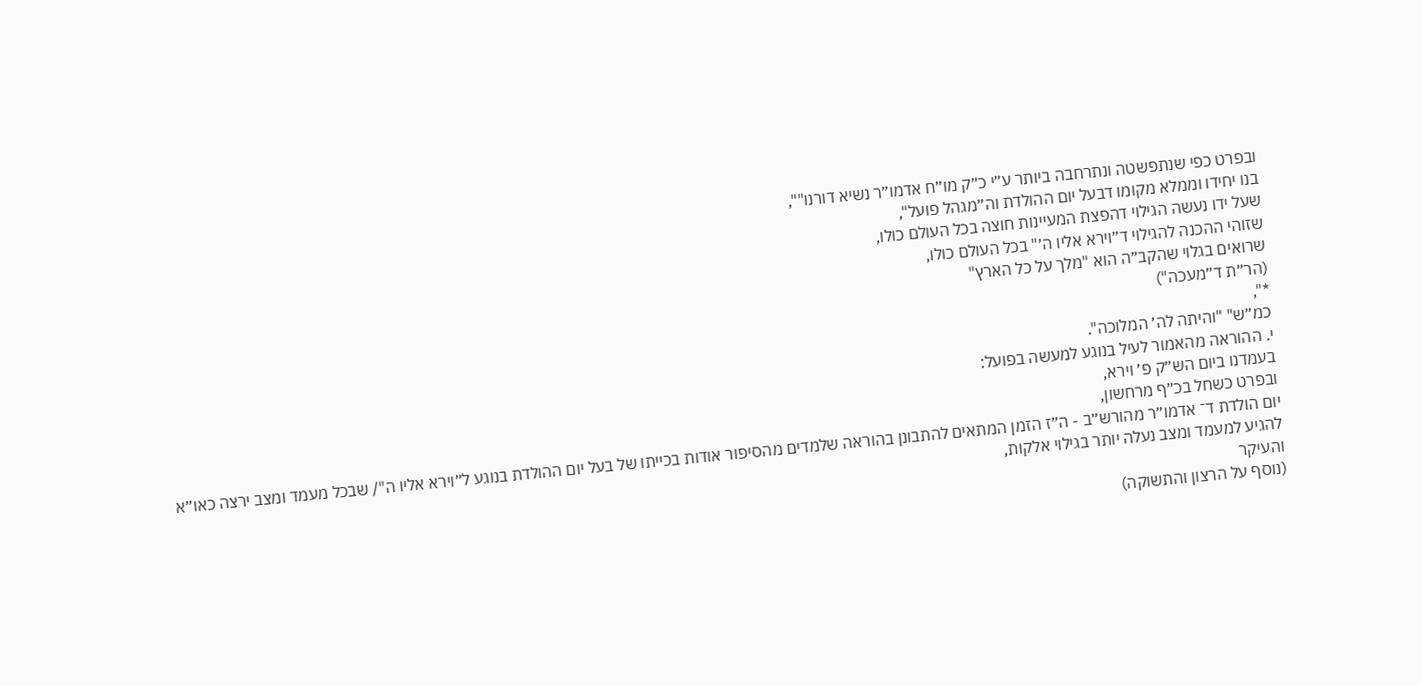ובפרט כפי שנתפשטה ונתרחבה ביותר ע״י כ״ק מו״ח אדמו״ר נשיא דורנו"",
בנו יחידו וממלא מקומו דבעל יום ההולדת וה״מגהל פועל",
שעל ידו נעשה הגילוי דהפצת המעיינות חוצה בכל העולם כולו,
שזוהי ההכנה להגילוי ד״וירא אליו ה׳" בכל העולם כולו,
שרואים בגלוי שהקב״ה הוא "מלך על כל הארץ"
(הר״ת ד״מעכה")
*",
כמ״ש" "והיתה לה׳ המלוכה".
י. ההוראה מהאמור לעיל בנוגע למעשה בפועל:
בעמדנו ביום הש״ק פ׳ וירא,
ובפרט כשחל בכ״ף מרחשון,
יום הולדת ד־ אדמו״ר מהורש״ב - ה״ז הזמן המתאים להתבונן בהוראה שלמדים מהסיפור אודות בכייתו של בעל יום ההולדת בנוגע ל״וירא אליו ה"/ שבכל מעמד ומצב ירצה כאו״א להגיע למעמד ומצב נעלה יותר בגילוי אלקות,
והעיקר
(נוסף על הרצון והתשוקה)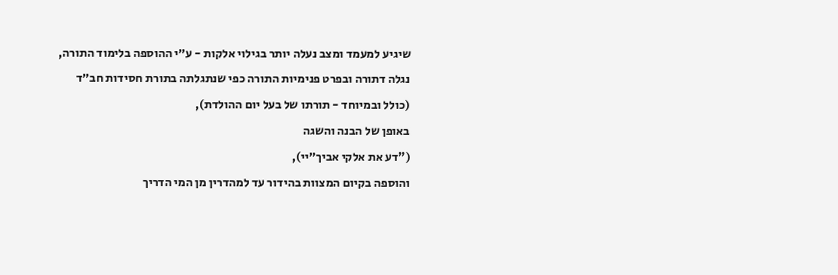שיגיע למעמד ומצב נעלה יותר בגילוי אלקות - ע״י ההוספה בלימוד התורה,
נגלה דתורה ובפרט פנימיות התורה כפי שנתגלתה בתורת חסידות חב״ד
(כולל ובמיוחד - תורתו של בעל יום ההולדת),
באופן של הבנה והשגה
("דע את אלקי אביך״יי),
והוספה בקיום המצוות בהידור עד למהדרין מן המי הדריך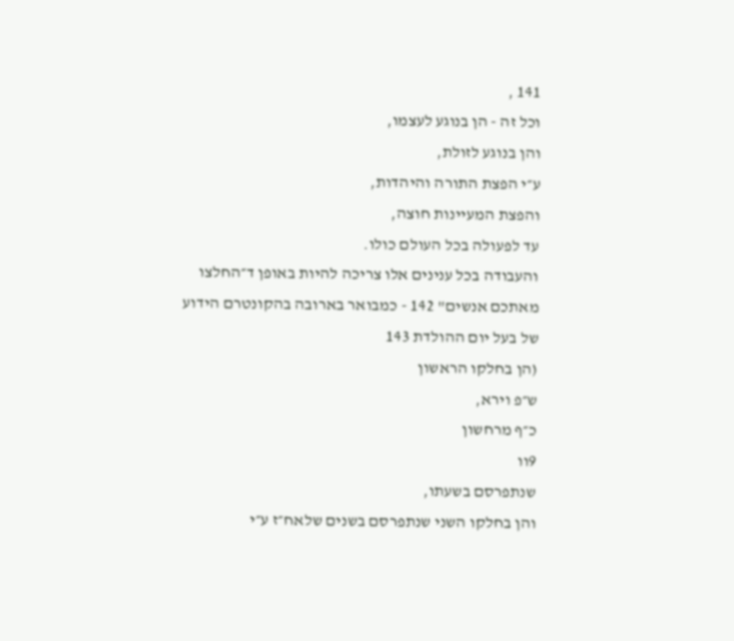141 ,
וכל זה - הן בנוגע לעצמו,
והן בנוגע לזולת,
ע״י הפצת התורה והיהדות,
והפצת המעיינות חוצה,
עד לפעולה בכל העולם כולו.
והעבודה בכל ענינים אלו צריכה להיות באופן ד״החלצו מאתכם אנשים" 142 - כמבואר בארובה בהקונטרם הידוע של בעל יום ההולדת 143
(הן בחלקו הראשון
ש״פ וירא,
כ״ף מרחשון
9וו
שנתפרסם בשעתו,
והן בחלקו השני שנתפרסם בשנים שלאח״ז ע״י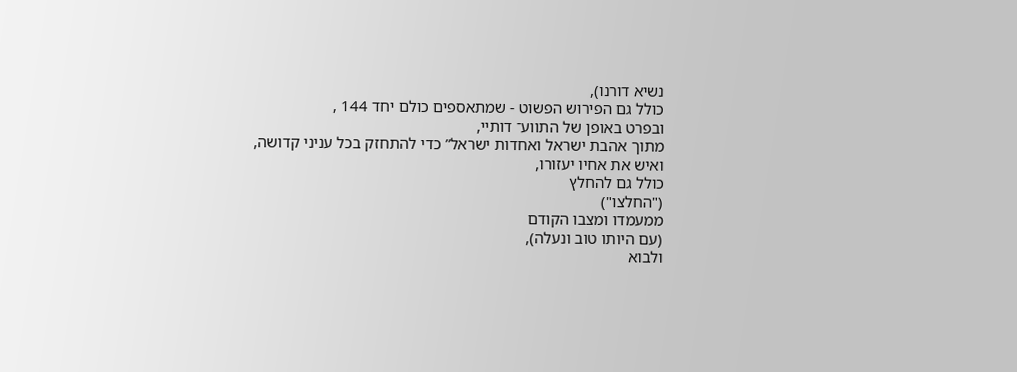נשיא דורנו),
כולל גם הפירוש הפשוט - שמתאספים כולם יחד 144 ,
ובפרט באופן של התווע־ דותיי,
מתוך אהבת ישראל ואחדות ישראל” כדי להתחזק בכל עניני קדושה,
ואיש את אחיו יעזורו,
כולל גם להחלץ
("החלצו")
ממעמדו ומצבו הקודם
(עם היותו טוב ונעלה),
ולבוא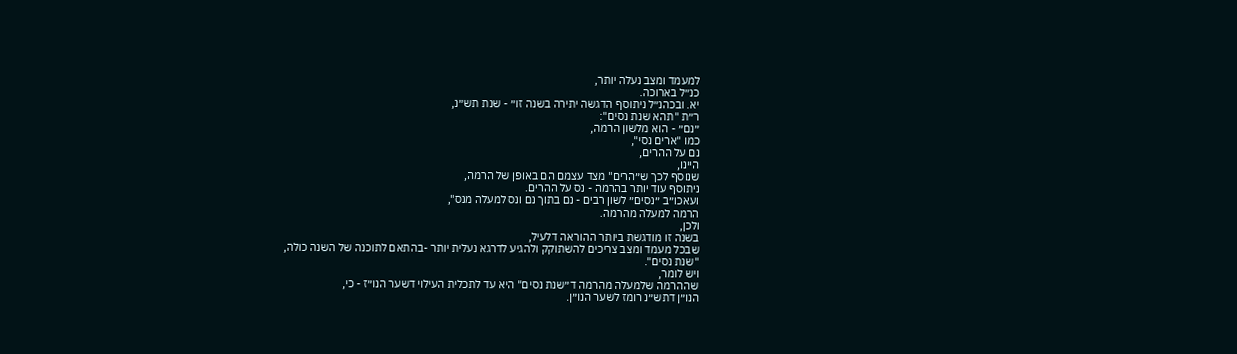למעמד ומצב נעלה יותר,
כנ״ל בארוכה.
יא. ובכהנ״ל ניתוסף הדגשה יתירה בשנה זו״ - שנת תש״נ,
ר״ת "תהא שנת נסים":
״נם״ - הוא מלשון הרמה,
כמו "ארים נסי",
נם על ההרים,
היינו,
שנוסף לכך ש״הרים" מצד עצמם הם באופן של הרמה,
ניתוסף עוד יותר בהרמה - נס על ההרים.
ועאכו״ב ״נסים״ לשון רבים - נם בתוך נם ונס למעלה מנס",
הרמה למעלה מהרמה.
ולכן,
בשנה זו מודגשת ביותר ההוראה דלעיל,
שבכל מעמד ומצב צריכים להשתוקק ולהגיע לדרגא נעלית יותר -בהתאם לתוכנה של השנה כולה,
"שנת נסים".
ויש לומר,
שההרמה שלמעלה מהרמה ד״שנת נסים" היא עד לתכלית העילוי דשער הנו״ז - כי,
הנו״ן דתש״נ רומז לשער הנו״ן.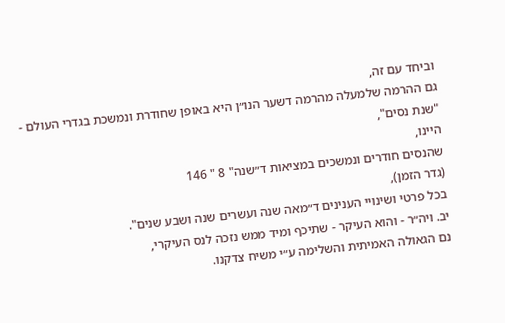וביחד עם זה,
גם ההרמה שלמעלה מהרמה דשער הנו״ן היא באופן שחודרת ונמשכת בגדרי העולם - "שנת נסים",
היינו,
שהנסים חודרים ונמשכים במציאות ד״שנה" 8 " 146
(גדר הזמן),
בכל פרטי ושינויי הענינים ד״מאה שנה ועשרים שנה ושבע שנים".
יב. ויה״ר - והוא העיקר - שתיכף ומיד ממש נזכה לנס העיקרי,
נם הגאולה האמיתית והשלימה ע״י משיח צדקנו.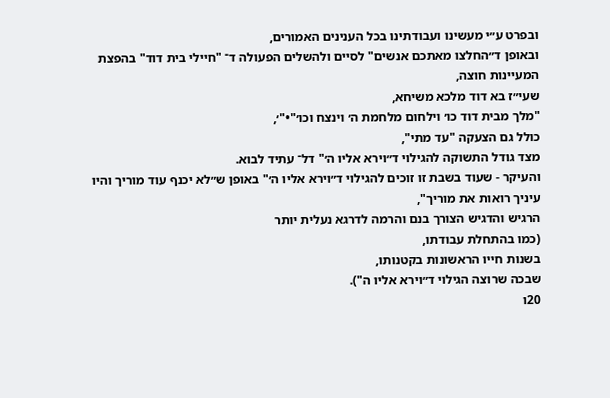ובפרט ע״י מעשינו ועבודתינו בכל הענינים האמורים,
ובאופן ד״החלצו מאתכם אנשים" לסיים ולהשלים הפעולה ד־ "חיילי בית דוד" בהפצת המעיינות חוצה,
שעי״ז בא דוד מלכא משיחא,
"מלך מבית דוד כו׳ וילחום מלחמת ה׳ וינצח וכו׳"•"׳,
כולל גם הצעקה "עד מתי",
מצד גודל התשוקה להגילוי ד״וירא אליו ה׳" דל־ עתיד לבוא.
והעיקר - שעוד בשבת זו זוכים להגילוי ד״וירא אליו ה׳" באופן ש״לא יכנף עוד מוריך והיו עיניך רואות את מוריך",
הרגיש והדגיש הצורך בנם והרמה לדרגא נעלית יותר
(כמו בהתחלת עבודתו,
בשנות חייו הראשונות בקטנותו,
שבכה שרוצה הגילוי ד״וירא אליו ה").
20ו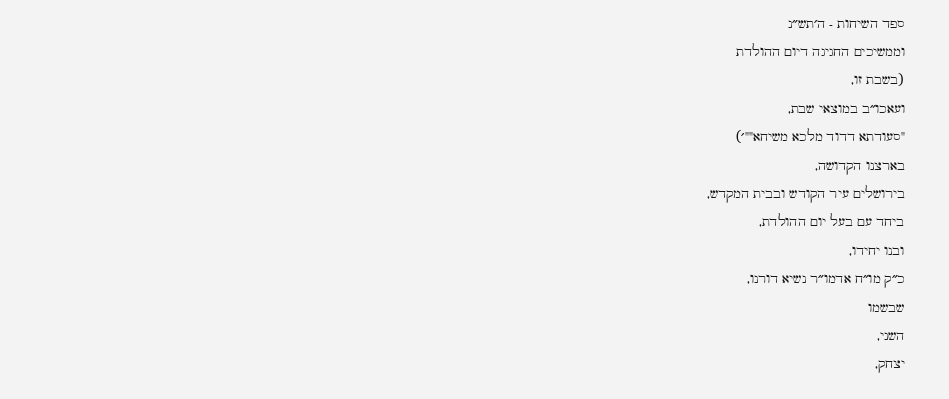ספד השיחות - ה׳תש״נ
וממשיכים החגיגה דיום ההולדת
(בשבת זו,
ועאכו״ב במוצאי שבת,
"סעודתא דדוד מלכא משיחא""׳)
בארצנו הקדושה,
בירושלים עיר הקודש ובבית המקדש,
ביחד עם בעל יום ההולדת,
ובנו יחידו,
כ״ק מו״ח אדמו״ר נשיא דורנו,
שבשמו
השני,
יצחק,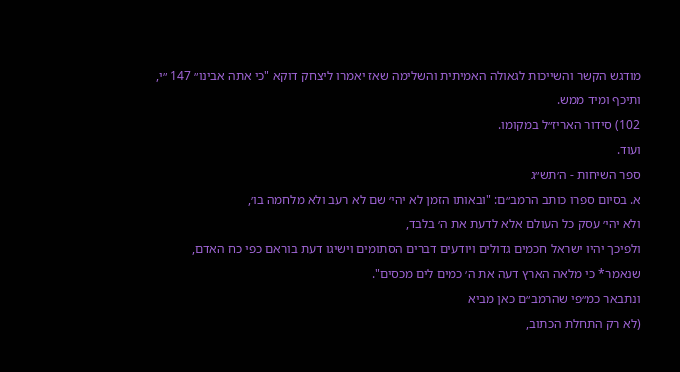מודגש הקשר והשייכות לגאולה האמיתית והשלימה שאז יאמרו ליצחק דוקא "כי אתה אבינו״ 147 ״י,
ותיכף ומיד ממש.
102) סידור האריז״ל במקומו.
ועוד.
ספר השיחות - ה׳תש״ג
א. בסיום ספרו כותב הרמב״ם: "ובאותו הזמן לא יהי׳ שם לא רעב ולא מלחמה בו׳,
ולא יהי׳ עסק כל העולם אלא לדעת את ה׳ בלבד,
ולפיכך יהיו ישראל חכמים גדולים ויודעים דברים הסתומים וישיגו דעת בוראם כפי כח האדם,
שנאמר* כי מלאה הארץ דעה את ה׳ כמים לים מכסים".
ונתבאר כמ״פי שהרמב״ם כאן מביא
(לא רק התחלת הכתוב,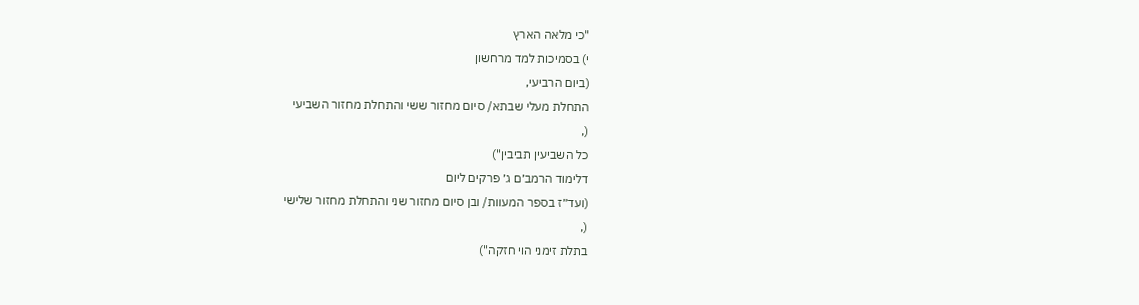"כי מלאה הארץ
י) בסמיכות למד מרחשון
(ביום הרביעי,
התחלת מעלי שבתא/ סיום מחזור ששי והתחלת מחזור השביעי
(,
כל השביעין תביבין")
דלימוד הרמב׳ם ג׳ פרקים ליום
(ועד״ז בספר המעוות/ ובן סיום מחזור שני והתחלת מחזור שלישי
(,
בתלת זימני הוי חזקה")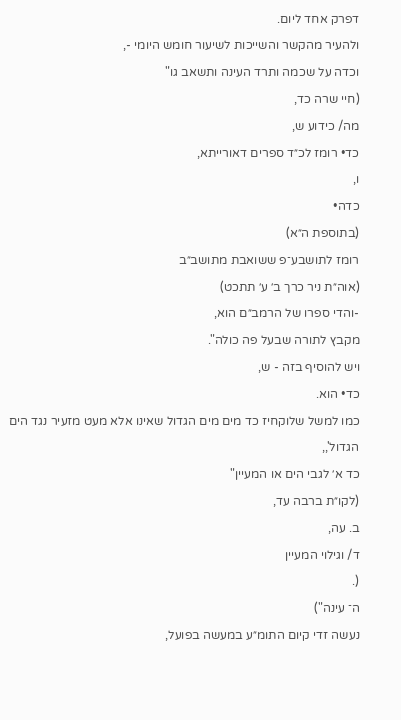דפרק אחד ליום.
ולהעיר מהקשר והשייכות לשיעור חומש היומי -,
וכדה על שכמה ותרד העינה ותשאב גו"
(חיי שרה כד,
מה/ כידוע ש,
כד• רומז לכ״ד ספרים דאורייתא,
ו,
כדה•
(בתוספת ה״א)
רומז לתושבע־פ ששואבת מתושב״ב
(אוה״ת ניר כרך ב׳ ע׳ תתכט)
-והדי ספרו של הרמב״ם הוא,
מקבץ לתורה שבעל פה כולה".
ויש להוסיף בזה - ש,
כד• הוא.
כמו למשל שלוקחיז כד מים מים הגדול שאינו אלא מעט מזעיר נגד הים הגדול',,
כד א׳ לגבי הים או המעיין"
(לקו״ת ברבה עד,
ב. עה,
ד/ וגילוי המעיין
(.
ה־ עינה")
נעשה זדי קיום התומ״ע במעשה בפועל,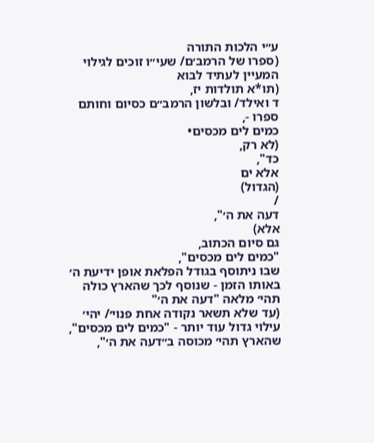ע״י הלכות התורה
(ספרו של הרמב׳ם/ שעי״ו זוכים לגילוי המעיין לעתיד לבוא
(תו*א תולדות יז,
ד ואילד/ ובלשון הרמב״ם כסיום וחותם ספרו -,
כמים לים מכסים•
(לא רק,
כד",
אלא ים
(הגדול)
/
דעה את ה׳",
אלא)
גם סיום הכתוב,
"כמים לים מכסים",
שבו ניתוסף בגודל הפלאת אופן ידיעת ה׳ באותו הזמן - שנוסף לכך שהארץ כולה תהי׳ מלאה "דעה את ה׳"
(עד שלא תשאר נקודה אחת פנוי׳/ יהי׳ עילוי גדול עוד יותר - "כמים לים מכסים",
שהארץ תהי׳ מכוסה ב״דעה את ה׳",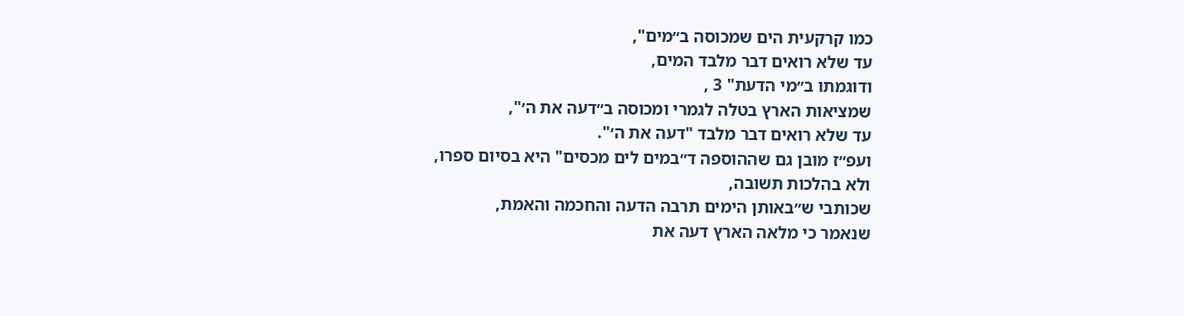כמו קרקעית הים שמכוסה ב״מים",
עד שלא רואים דבר מלבד המים,
ודוגמתו ב״מי הדעת" 3 ,
שמציאות הארץ בטלה לגמרי ומכוסה ב״דעה את ה׳",
עד שלא רואים דבר מלבד "דעה את ה׳".
ועפ״ז מובן גם שההוספה ד״במים לים מכסים" היא בסיום ספרו,
ולא בהלכות תשובה,
שכותבי ש״באותן הימים תרבה הדעה והחכמה והאמת,
שנאמר כי מלאה הארץ דעה את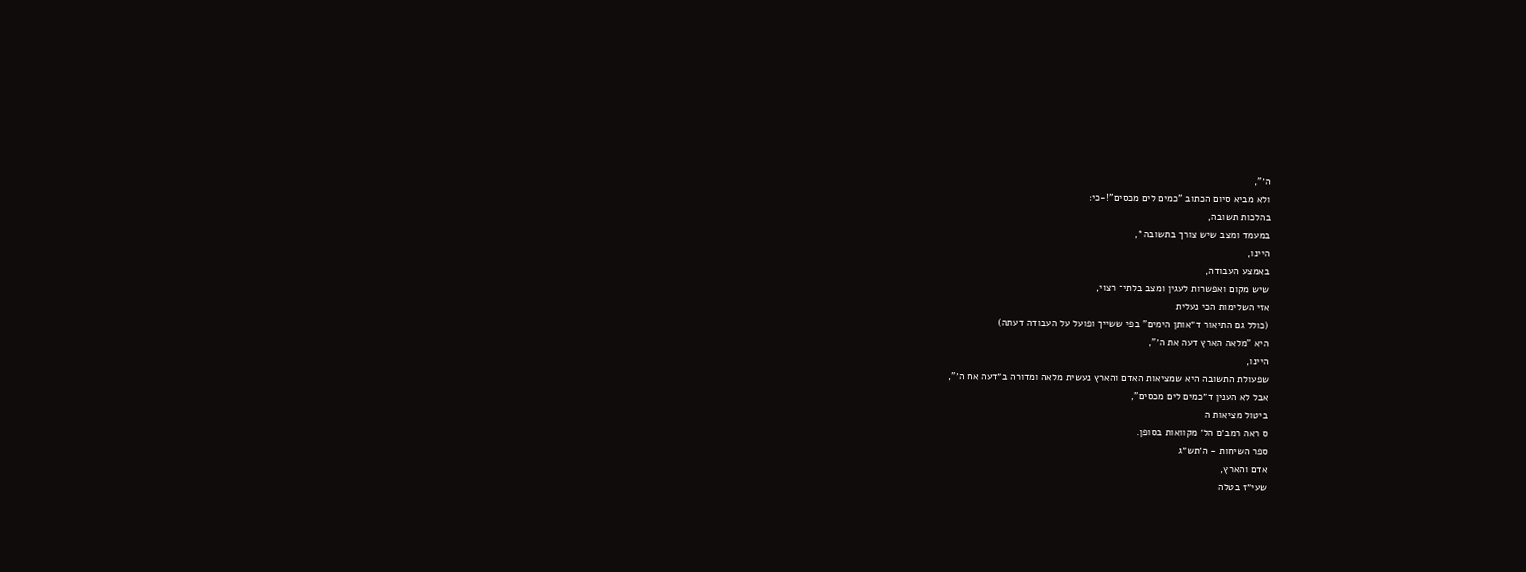ה׳",
ולא מביא סיום הכתוב "כמים לים מכסים"!-כי:
בהלכות תשובה,
במעמד ומצב שיש צורך בתשובה*,
היינו,
באמצע העבודה,
שיש מקום ואפשרות לעגין ומצב בלתי־ רצוי,
אזי השלימות הכי נעלית
(כולל גם התיאור ד״אותן הימים" בפי ששייך ופועל על העבודה דעתה)
היא "מלאה הארץ דעה את ה׳",
היינו,
שפעולת התשובה היא שמציאות האדם והארץ נעשית מלאה ומדורה ב״דעה אח ה׳",
אבל לא הענין ד״כמים לים מכסים",
ביטול מציאות ה
ס ראה רמב׳ם הל׳ מקוואות בסופן.
ספר השיחות - ה׳תש״ג
אדם והארץ,
שעי״ז בטלה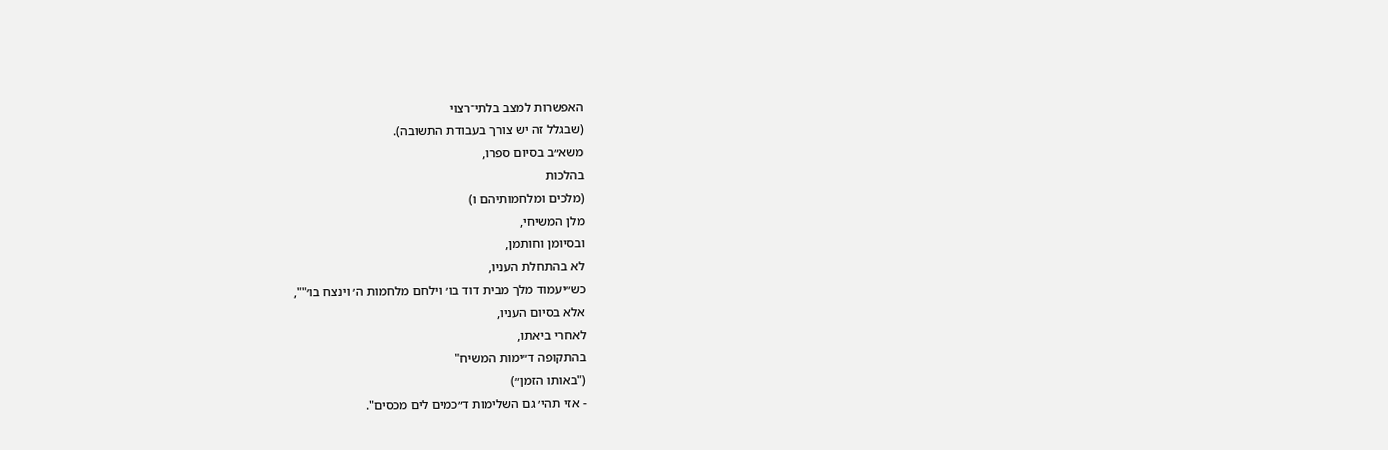האפשרות למצב בלתי־רצוי
(שבגלל זה יש צורך בעבודת התשובה).
משא״ב בסיום ספרו,
בהלכות
(מלכים ומלחמותיהם ו)
מלן המשיחי,
ובסיומן וחותמן,
לא בהתחלת העניו,
כש״יעמוד מלך מבית דוד בו׳ וילחם מלחמות ה׳ וינצח בו׳"",
אלא בסיום העניו,
לאחרי ביאתו,
בהתקופה ד״ימות המשיח"
("באותו הזמן״)
- אזי תהי׳ גם השלימות ד״כמים לים מכסים".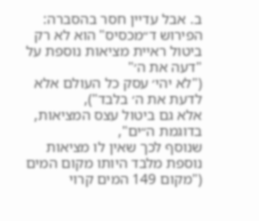ב. אבל עדיין חסר בהסברה:
הפירוש ד״מכסיס" הוא לא רק ביטול ראיית מציאות נוספת על "דעה את ה׳"
("לא יהי׳ עסק כל העולם אלא לדעת את ה׳ בלבד"),
אלא גם ביטול עצס המציאות,
בדוגמת ה״ים",
שנוסף לכך שאין לו מציאות נוספת מלבד היותו מקום המים
("מקום 149 המים קרוי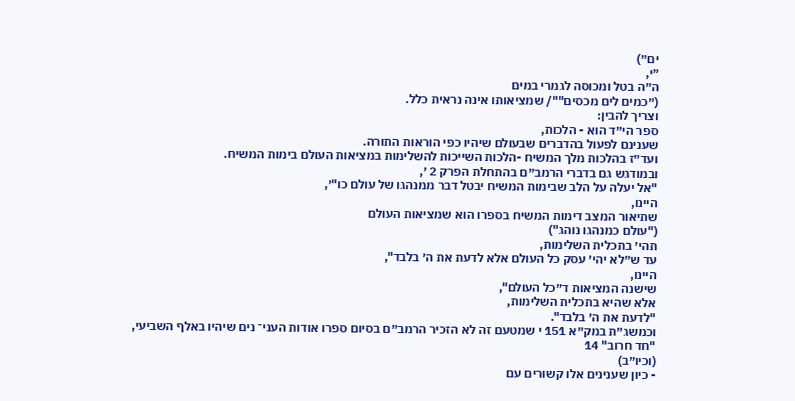ים״)
״י,
ה״ה בטל ומכוסה לגמרי במים
(״כמים לים מכסים""/ שמציאותו אינה נראית כלל.
וצריך להבין:
ספר הי״ד הוא - הלכות,
שענינם לפעול בהדברים שבעולם שיהיו כפי הוראות התורה.
ועד״ז בהלכות מלך המשיח -הלכות השייכות להשלימות במציאות העולם בימות המשיח.
ובמודגש גם בדברי הרמב״ם בהתחלת הפרק 2 ׳,
"אל יעלה על הלב שבימות המשיח יבטל דבר ממנהגו של עולם כו"׳,
היינו,
שתיאור המצב דימות המשיח בספרו הוא שמציאות העולם
("עולם כמנהגו נוהג")
תהי׳ בתכלית השלימות,
עד ש״לא יהי׳ עסק כל העולם אלא לדעת את ה׳ בלבד",
היינו,
שישנה המציאות ד״כל העולם",
אלא שהיא בתכלית השלימות,
"לדעת את ה׳ בלבד".
וכמשג״ת במק״א 151 י שמטעם זה לא הזכיר הרמב״ם בסיום ספרו אודות העני־ נים שיהיו באלף השביעי,
"חד חרוב" 14
(וכיו״ב)
- כיון שענינים אלו קשורים עם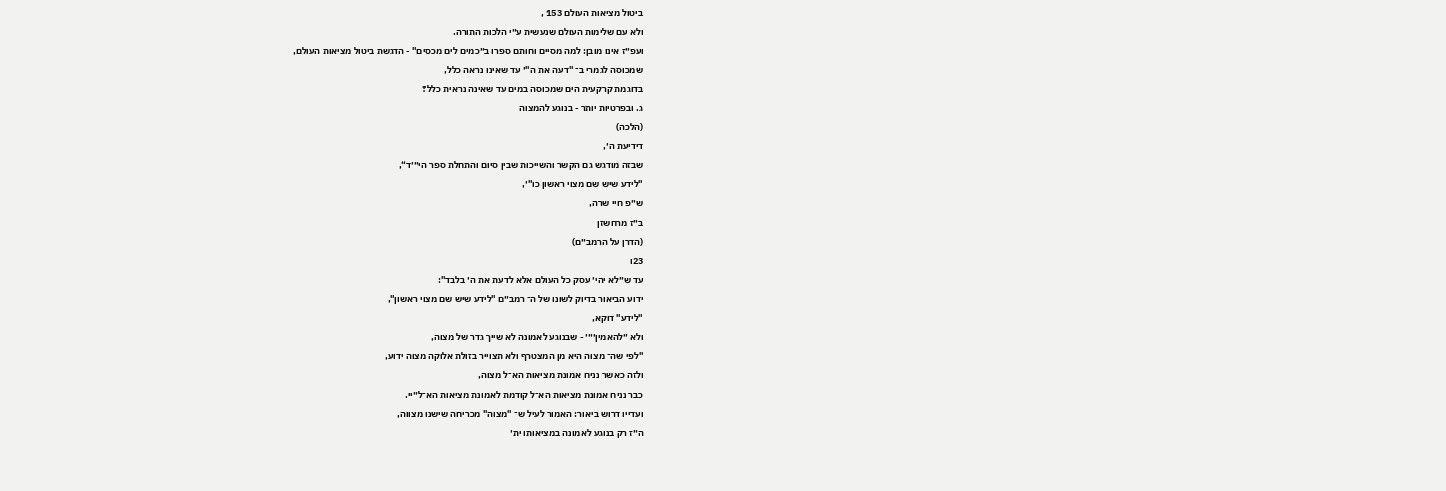ביטול מציאות העולם 153 ,
ולא עם שלימות העולם שנעשית ע״י הלכות התורה.
ועפ״ז אינו מובן: למה מסיים וחותם ספרו ב״כמים לים מכסים" - הדגשת ביטול מציאות העולם,
שמכוסה לגמרי ב־ "דעה את ה"׳ עד שאינו נראה כלל,
בדוגמת קרקעית הים שמכוסה במים עד שאינה נראית כלל?
ג. ובפרטיות יותר - בנוגע להמצוה
(הלכה)
דידיעת ה׳,
שבזה מודגש גם הקשר והשייכות שבין סיום והתחלת ספר הי״׳ד“,
"לידע שיש שם מצוי ראשון כו"׳,
ש״פ חיי שרה,
ב״ז מרחשזן
(הדרן על הרמב״ם)
23ו
עד ש״לא יהי׳ עסק כל העולם אלא לדעת את ה׳ בלבד":
ידוע הביאור בדיוק לשונו של ה־ רמב״ם "לידע שיש שם מצוי ראשון",
"לידע" דוקא,
ולא ״להאמין׳״׳ - שבנוגע לאמונה לא שייך גדר של מצוה,
"לפי שה־ מצוה היא מן המצטרף ולא תצוייר בזולת אלוקה מצוה ידוע,
ולזה כאשר נניח אמונת מציאות הא־ל מצוה,
כבר נניח אמונת מציאות הא־ל קודמת לאמונת מציאות הא־ל״יי.
ועדייו דרוש ביאור: האמור לעיל ש־ "מצוה" מכריחה שישנו מצווה,
ה״ז רק בנוגע לאמונה במציאותו ית׳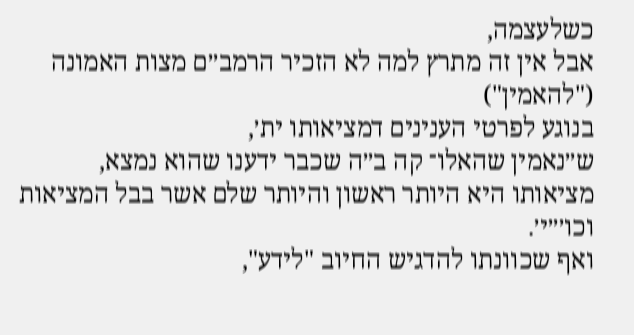כשלעצמה,
אבל אין זה מתרץ למה לא הזכיר הרמב״ם מצות האמונה
("להאמין")
בנוגע לפרטי הענינים דמציאותו ית׳,
ש״נאמין שהאלו־ קה ב״ה שכבר ידענו שהוא נמצא,
מציאותו היא היותר ראשון והיותר שלם אשר בבל המציאות וכו׳״י׳.
ואף שכוונתו להדגיש החיוב "לידע",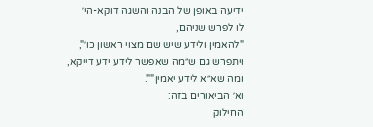ידיעה באופן של הבנה והשגה דוקא-הי׳
לו לפרש שניהם,
"להאמין ולידע שיש שם מצוי ראשון כו׳",
ויתפרש גם ש״מה שאפשר לידע ידע דייקא,
ומה שא״א לידע יאמין"".
וא׳ הביאורים בזה:
החילוק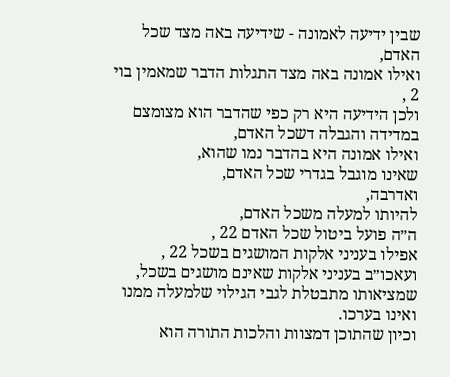שבין ידיעה לאמונה - שידיעה באה מצד שכל האדם,
ואילו אמונה באה מצד התגלות הדבר שמאמין בוי 2 ,
ולכן הידיעה היא רק כפי שהדבר הוא מצומצם במדידה והגבלה דשכל האדם,
ואילו אמונה היא בהדבר נמו שהוא,
שאינו מוגבל בגדרי שכל האדם,
ואדרבה,
להיותו למעלה משכל האדם,
ה״ה פועל ביטול שכל האדם 22 ,
אפילו בעניני אלקות המושגים בשכל 22 ,
ועאכו״ב בעניני אלקות שאינם מושגים בשכל,
שמציאותו מתבטלת לגבי הגילוי שלמעלה ממנו ואינו בערכו.
וכיון שהתוכן דמצוות והלכות התורה הוא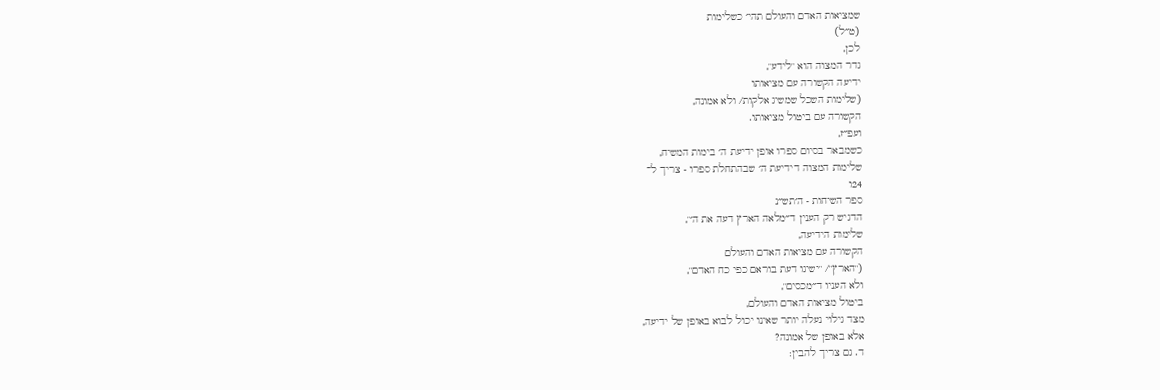שמציאות האדם והעולם תהי׳ כשלימות
(ט״ל)
לכן,
גדר המצוה הוא "לידע",
ידיעה הקשורה עם מציאותו
(שלימות השכל שמשיג אלקות/ ולא אמונה,
הקשורה עם ביטול מציאותו.
ועפ״ז,
כשמבאר בסיום ספרו אופן ידיעת ה׳ בימות המשיח,
שלימות המצוה דידיעת ה׳ שבהתחלת ספרו - צריך ל־
24ו
ספר השיחות - ה׳תש״נ
הדגיש רק הענין ד״מלאה הארץ דעה את ה׳",
שלימות הידיעה,
הקשורה עם מציאות האדם והעולם
("הארץ"/ "ישיגו דעת בוראם כפי כח האדם",
ולא העניו ד״מכסים",
ביטול מציאות האדם והעולם,
מצד גילוי נעלה יותר שאינו יכול לבוא באופן של ידיעה,
אלא באופן של אמונה?
ד. גם צריך להבין: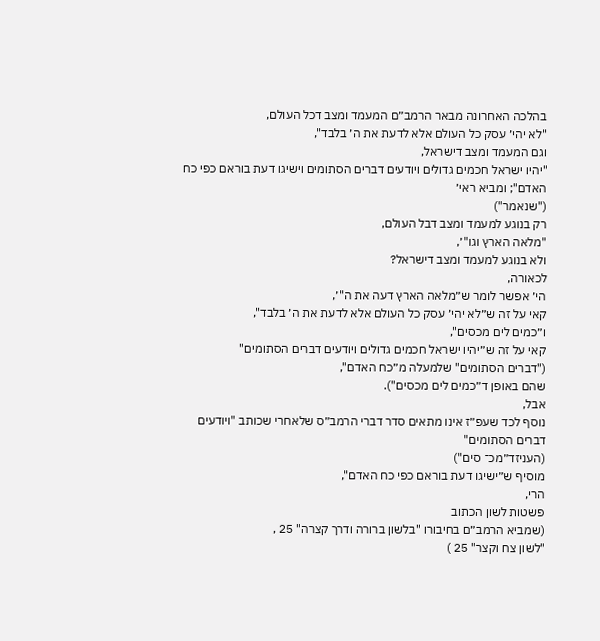בהלכה האחרונה מבאר הרמב״ם המעמד ומצב דכל העולם,
"לא יהי׳ עסק כל העולם אלא לדעת את ה׳ בלבד",
וגם המעמד ומצב דישראל,
"יהיו ישראל חכמים גדולים ויודעים דברים הסתומים וישיגו דעת בוראם כפי כח האדם"; ומביא ראי׳
("שנאמר")
רק בנוגע למעמד ומצב דבל העולם,
"מלאה הארץ וגו"׳,
ולא בנוגע למעמד ומצב דישראל?
לכאורה,
הי׳ אפשר לומר ש״מלאה הארץ דעה את ה"׳,
קאי על זה ש״לא יהי׳ עסק כל העולם אלא לדעת את ה׳ בלבד",
ו״כמים לים מכסים",
קאי על זה ש״יהיו ישראל חכמים גדולים ויודעים דברים הסתומים"
("דברים הסתומים" שלמעלה מ״כח האדם",
שהם באופן ד״כמים לים מכסים").
אבל,
נוסף לכד שעפ״ז אינו מתאים סדר דברי הרמב״ס שלאחרי שכותב "ויודעים דברים הסתומים"
(העניזד״מכ־ סים")
מוסיף ש״ישיגו דעת בוראם כפי כח האדם",
הרי,
פשטות לשון הכתוב
(שמביא הרמב״ם בחיבורו "בלשון ברורה ודרך קצרה" 25 ,
"לשון צח וקצר" 25 )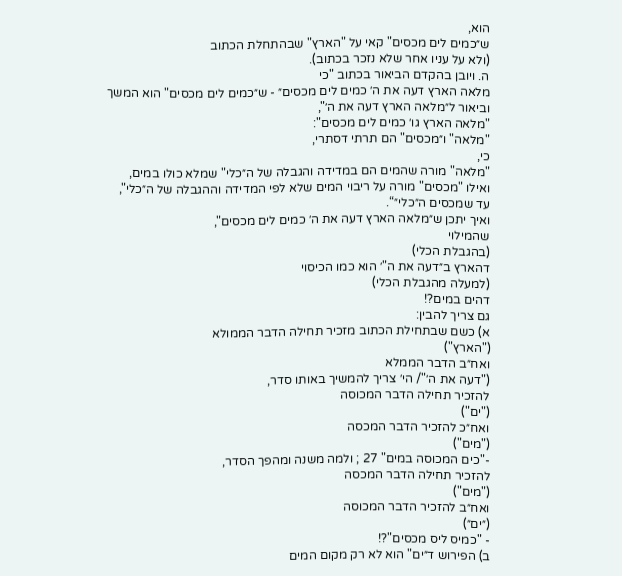הוא,
ש״כמים לים מכסים" קאי על "הארץ" שבהתחלת הכתוב
(ולא על עניו אחר שלא נזכר בכתוב).
ה. ויובן בהקדם הביאור בכתוב "כי
מלאה הארץ דעה את ה׳ כמים לים מכסים״ - ש״כמים לים מכסים" הוא המשך וביאור ל״מלאה הארץ דעה את ה׳",
"מלאה הארץ גו׳ כמים לים מכסים":
"מלאה" ו״מכסים" הם תרתי דסתרי,
כי,
"מלאה" מורה שהמים הם במדידה והגבלה של ה״כלי" שמלא כולו במים,
ואילו "מכסים" מורה על ריבוי המים שלא לפי המדידה וההגבלה של ה״כלי",
עד שמכסים ה״כלי״“.
ואיך יתכן ש״מלאה הארץ דעה את ה׳ כמים לים מכסים",
שהמילוי
(בהגבלת הכלי)
דהארץ ב״דעה את ה"׳ הוא כמו הכיסוי
(למעלה מהגבלת הכלי)
דהים במים?!
גם צריך להבין:
א) כשם שבתחילת הכתוב מזכיר תחילה הדבר הממולא
("הארץ")
ואח״ב הדבר הממלא
("דעה את ה׳"/ הי׳ צריך להמשיך באותו סדר,
להזכיר תחילה הדבר המכוסה
("ים")
ואח״כ להזכיר הדבר המכסה
("מים")
-"כים המכוסה במים" 27 ; ולמה משנה ומהפך הסדר,
להזכיר תחילה הדבר המכסה
("מים")
ואח״ב להזכיר הדבר המכוסה
(״ים״)
- "כמיס ליס מכסים"?!
ב) הפירוש ד״ים" הוא לא רק מקום המים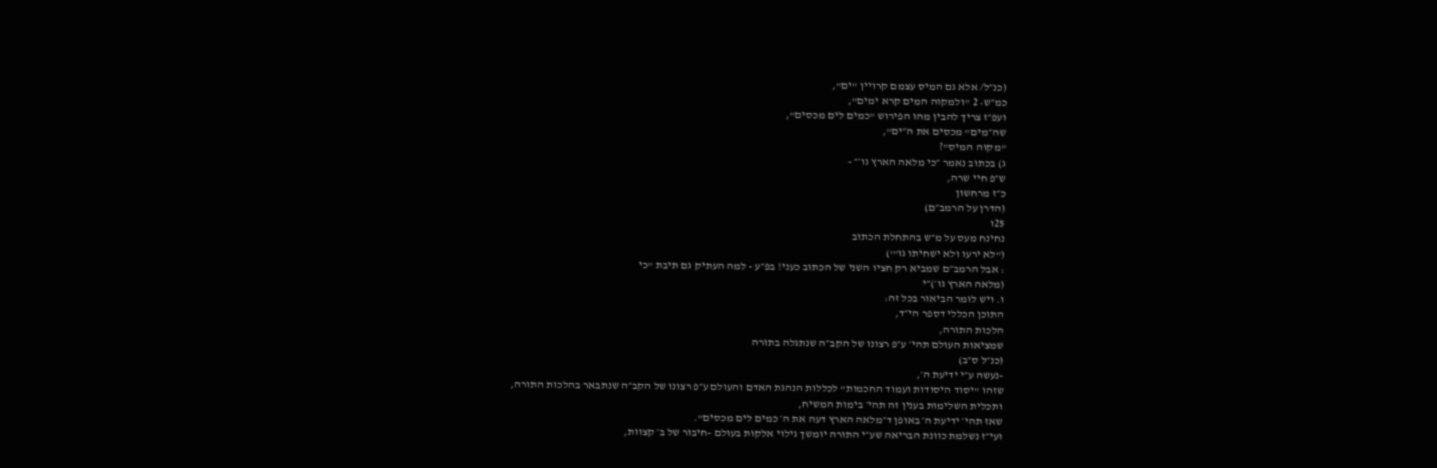(כנ״ל/ אלא גם המיס עצמם קרויין "ים",
כמ״ש• 2 "ולמקוה המים קרא ימים",
ועפ״ז צריך להבין מהו הפירוש "כמים לים מכסים",
שה״מים" מכסים את ה״ים",
"מקוה המיס"?
ג) בכתוב נאמר ״כי מלאה הארץ גו׳״ -
ש״פ חיי שרה,
כ״ז מרחשון
(הדרן על הרמב״ם)
25ו
נחינח מעס על מ״ש בהתחלת הכתוב
("לא ירעו ולא ישחיתו גו"')
: אבל הרמב״ם שמביא רק חציו השני של הכתוב כעני! בפ״ע - למה העתיק גם תיבת "כי
(מלאה הארץ גו׳)״י
ו. ויש לומר הביאור בכל זה:
התוכן הכללי דספר הי״ד,
הלכות התורה,
שמציאות העולם תהי׳ ע״פ רצונו של הקב״ה שנתגלה בתורה
(כנ״ל ס״ב)
-נעשה ע״י ידיעת ה׳,
שזהו "יסוד היסודות ועמוד החכמות" לכללות הנהגת האדם והעולם ע״פ רצונו של הקב״ה שנתבאר בהלכות התורה,
ותכלית השלימות בענין זה תהי׳ בימות המשיח,
שאז תהי׳ ידיעת ה׳ באופן ד״מלאה הארץ דעה את ה׳ כמים לים מכסים".
ועי״ז נשלמת כוונת הבריאה שע״י התורה יומשך גילוי אלקות בעולם -חיבור של ב׳ קצוות,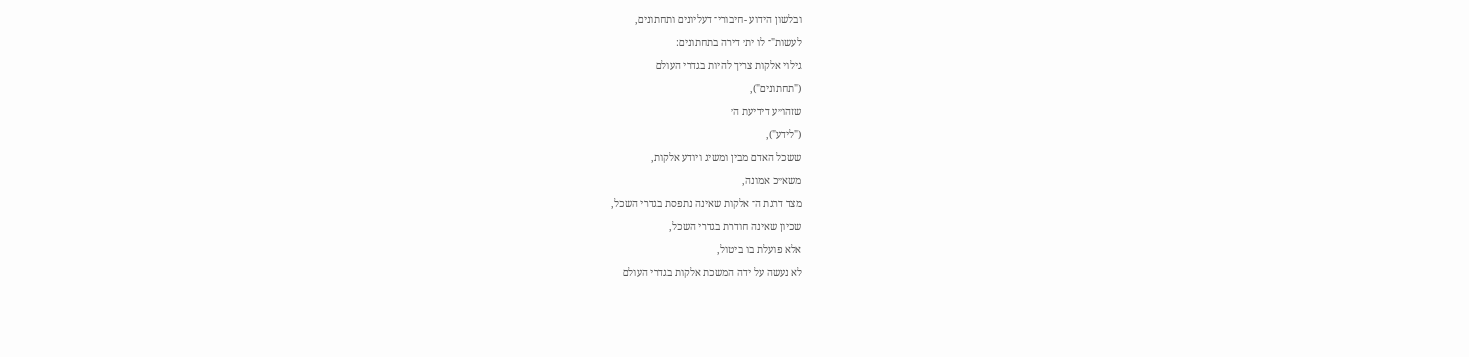ובלשון הידוע -חיבורי־ דעליונים ותחתונים,
לעשות"־ לו ית׳ דירה בתחתונים:
גילוי אלקות צריך להיות בגדרי העולם
("תחתונים"),
שזהו״ע דידיעת ה׳
("לידע"),
ששכל האדם מבין ומשיג ויודע אלקות,
משא״כ אמונה,
מצד דרגת ה־ אלקות שאינה נתפסת בגדרי השכל,
שכיון שאינה חודרת בגדרי השכל,
אלא פועלת בו ביטול,
לא נעשה על ידה המשכת אלקות בגדרי העולם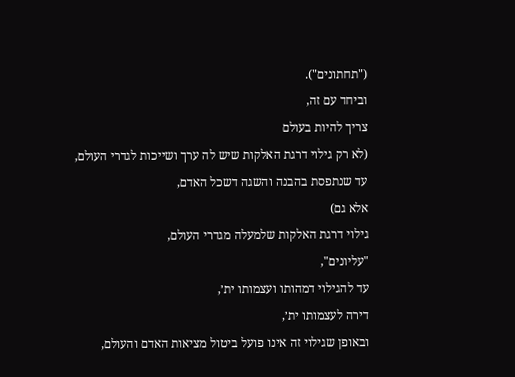("תחתונים").
וביחד עם זה,
צריך להיות בעולם
(לא רק גילוי דרגת האלקות שיש לה ערך ושייכות לגדרי העולם,
עד שנתפסת בהבנה והשגה דשכל האדם,
אלא גם)
גילוי דרגת האלקות שלמעלה מגדרי העולם,
"עליונים",
עד להגילוי דמהותו ועצמותו ית׳,
דירה לעצמותו ית׳,
ובאופן שגילוי זה אינו פועל ביטול מציאות האדם והעולם,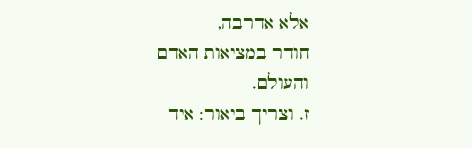אלא אדרבה,
חודר במציאות האדם והעולם.
ז. וצריך ביאור: איד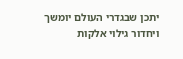יתכן שבגדרי העולם יומשך ויחדור גילוי אלקות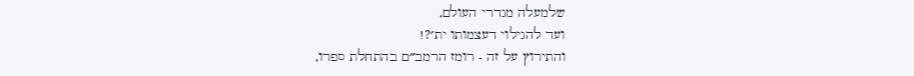שלמעלה מגדרי העולם,
ועד להגילוי דעצמותו ית׳?!
והתירוץ על זה - רומז הרמב״ם בהתחלת ספרו,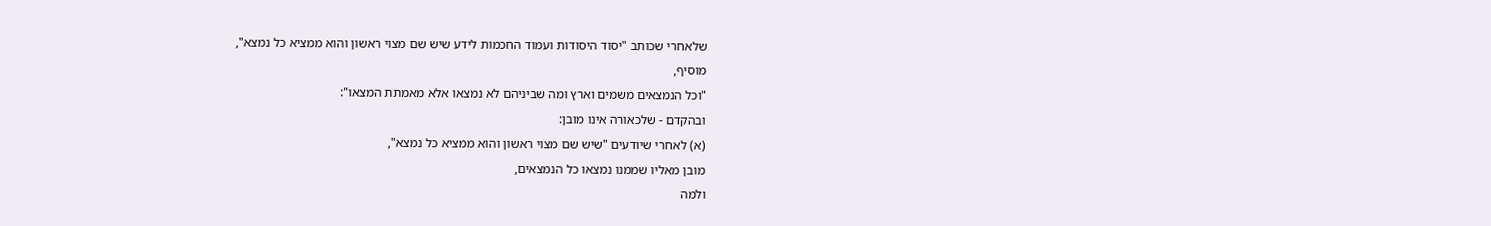שלאחרי שכותב "יסוד היסודות ועמוד החכמות לידע שיש שם מצוי ראשון והוא ממציא כל נמצא",
מוסיף,
"וכל הנמצאים משמים וארץ ומה שביניהם לא נמצאו אלא מאמתת המצאו":
ובהקדם - שלכאורה אינו מובן:
(א) לאחרי שיודעים "שיש שם מצוי ראשון והוא ממציא כל נמצא",
מובן מאליו שממנו נמצאו כל הנמצאים,
ולמה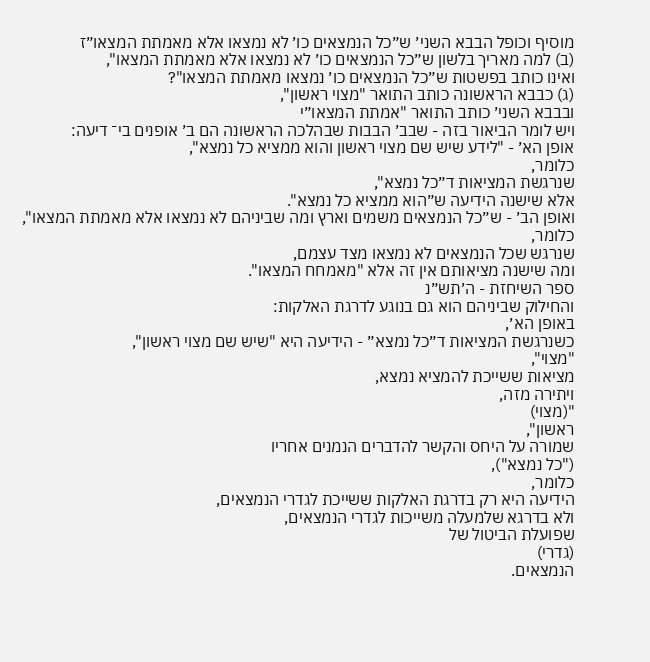מוסיף וכופל הבבא השני׳ ש״כל הנמצאים כו׳ לא נמצאו אלא מאמתת המצאו״ז
(ב) למה מאריך בלשון ש״כל הנמצאים כו׳ לא נמצאו אלא מאמתת המצאו",
ואינו כותב בפשטות ש״כל הנמצאים כו׳ נמצאו מאמתת המצאו"?
(ג) כבבא הראשונה כותב התואר "מצוי ראשון",
ובבבא השני׳ כותב התואר "אמתת המצאו״י
ויש לומר הביאור בזה - שבב׳ הבבות שבהלכה הראשונה הם ב׳ אופנים בי־ דיעה:
אופן הא׳ - "לידע שיש שם מצוי ראשון והוא ממציא כל נמצא",
כלומר,
שנרגשת המציאות ד״כל נמצא",
אלא שישנה הידיעה ש״הוא ממציא כל נמצא".
ואופן הב׳ - ש״כל הנמצאים משמים וארץ ומה שביניהם לא נמצאו אלא מאמתת המצאו",
כלומר,
שנרגש שכל הנמצאים לא נמצאו מצד עצמם,
ומה שישנה מציאותם אין זה אלא "מאמחח המצאו".
ספר השיחזת - ה׳תש״נ
והחילוק שביניהם הוא גם בנוגע לדרגת האלקות:
באופן הא׳,
כשנרגשת המציאות ד״כל נמצא״ - הידיעה היא "שיש שם מצוי ראשון",
"מצוי",
מציאות ששייכת להמציא נמצא,
ויתירה מזה,
"(מצוי)
ראשון",
שמורה על היחס והקשר להדברים הנמנים אחריו
("כל נמצא"),
כלומר,
הידיעה היא רק בדרגת האלקות ששייכת לגדרי הנמצאים,
ולא בדרגא שלמעלה משייכות לגדרי הנמצאים,
שפועלת הביטול של
(גדרי)
הנמצאים.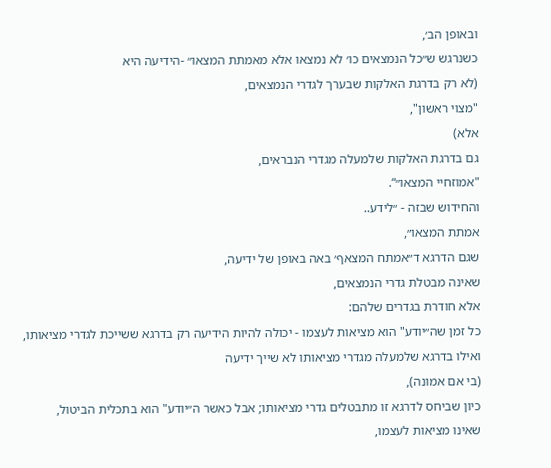ובאופן הב׳,
כשנרגש ש״כל הנמצאים כו׳ לא נמצאו אלא מאמתת המצאו״ -הידיעה היא
(לא רק בדרגת האלקות שבערך לגדרי הנמצאים,
"מצוי ראשון",
אלא)
גם בדרגת האלקות שלמעלה מגדרי הנבראים,
"אמוזחיי המצאו״“.
והחידוש שבזה - ״לידע..
אמתת המצאו״,
שגם הדרגא ד״אמתח המצאף׳ באה באופן של ידיעה,
שאינה מבטלת גדרי הנמצאים,
אלא חודרת בגדרים שלהם:
כל זמן שה״יודע" הוא מציאות לעצמו - יכולה להיות הידיעה רק בדרגא ששייכת לגדרי מציאותו,
ואילו בדרגא שלמעלה מגדרי מציאותו לא שייך ידיעה
(בי אם אמונה),
כיון שביחס לדרגא זו מתבטלים גדרי מציאותו; אבל כאשר ה״יודע" הוא בתכלית הביטול,
שאינו מציאות לעצמו,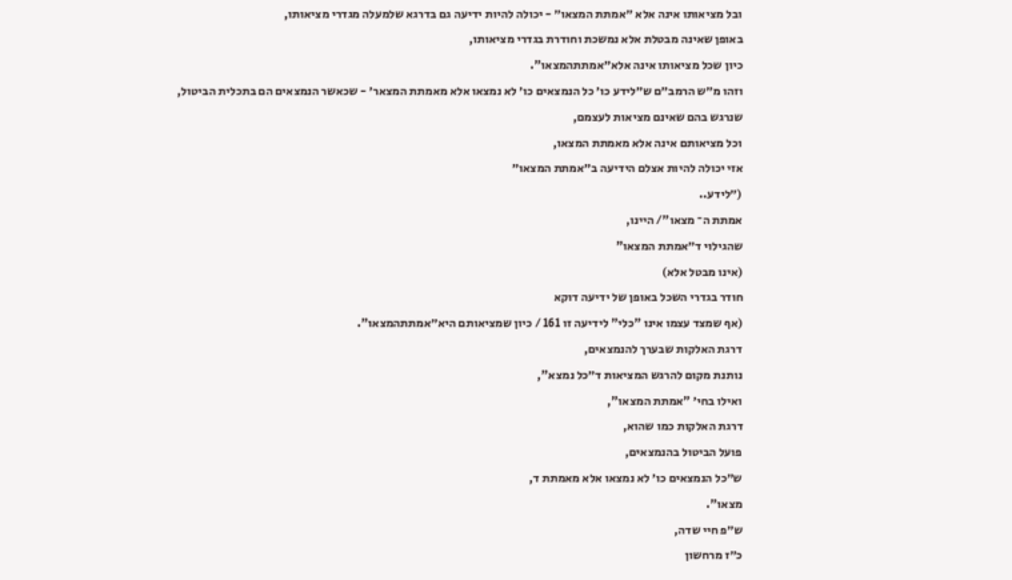ובל מציאותו אינה אלא ״אמתת המצאו״ - יכולה להיות ידיעה גם בדרגא שלמעלה מגדרי מציאותו,
באופן שאינה מבטלת אלא נמשכת וחודרת בגדרי מציאותו,
כיון שכל מציאותו אינה אלא״אמתתהמצאו".
וזהו מ״ש הרמב״ם ש״לידע כו׳ כל הנמצאים כו׳ לא נמצאו אלא מאמתת המצאר׳ - שכאשר הנמצאים הם בתכלית הביטול,
שנרגש בהם שאינם מציאות לעצמם,
וכל מציאותם אינה אלא מאמתת המצאו,
אזי יכולה להיות אצלם הידיעה ב״אמתת המצאו״
(״לידע..
אמתת ה־ מצאו"/ היינו,
שהגילוי ד״אמתת המצאו"
(אינו מבטל אלא)
חודר בגדרי השכל באופן של ידיעה דוקא
(אף שמצד עצמו אינו "כלי" לידיעה זו 161 / כיון שמציאותם היא״אמתתהמצאו".
דרגת האלקות שבערך להנמצאים,
נותנת מקום להרגש המציאות ד״כל נמצא",
ואילו בחי׳ "אמתת המצאו",
דרגת האלקות כמו שהוא,
פועל הביטול בהנמצאים,
ש״כל הנמצאים כו׳ לא נמצאו אלא מאמתת ד,
מצאו".
ש״פ חיי שדה,
כ״ז מרחשון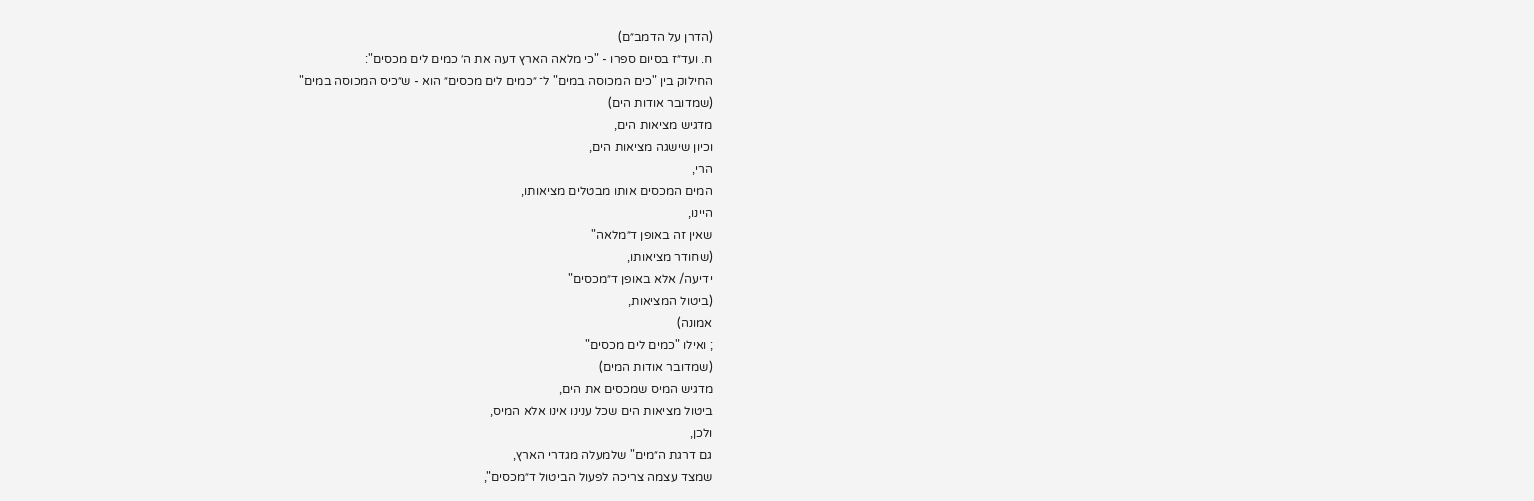(הדרן על הדמב״ם)
ח. ועד״ז בסיום ספרו - "כי מלאה הארץ דעה את ה׳ כמים לים מכסים":
החילוק בין "כים המכוסה במים" ל־ ״כמים לים מכסים״ הוא - ש״כיס המכוסה במים"
(שמדובר אודות הים)
מדגיש מציאות הים,
וכיון שישגה מציאות הים,
הרי,
המים המכסים אותו מבטלים מציאותו,
היינו,
שאין זה באופן ד״מלאה"
(שחודר מציאותו,
ידיעה/ אלא באופן ד״מכסים"
(ביטול המציאות,
אמונה)
; ואילו "כמים לים מכסים"
(שמדובר אודות המים)
מדגיש המיס שמכסים את הים,
ביטול מציאות הים שכל ענינו אינו אלא המיס,
ולכן,
גם דרגת ה״מים" שלמעלה מגדרי הארץ,
שמצד עצמה צריכה לפעול הביטול ד״מכסים",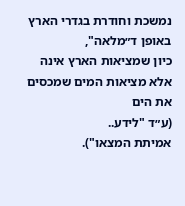נמשכת וחודרת בגדרי הארץ באופן ד״מלאה",
כיון שמציאות הארץ אינה אלא מציאות המים שמכסים את הים
(ע״ד "לידע..
אמיתת המצאו").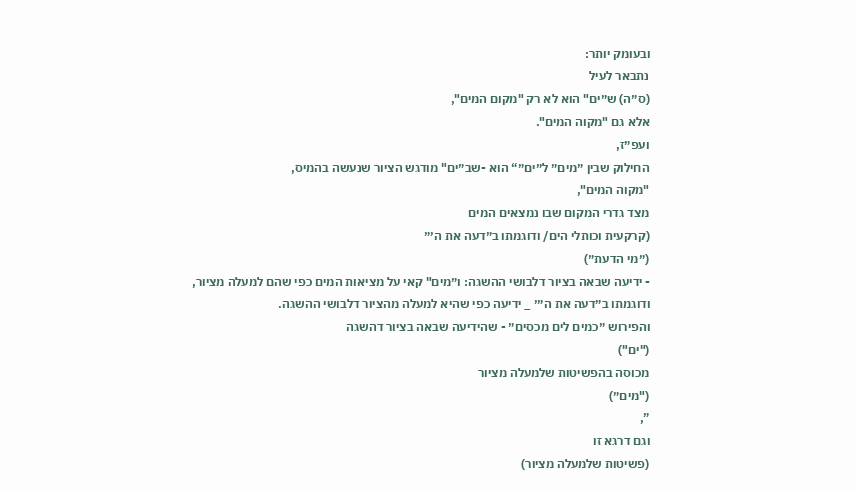ובעומק יותר:
נתבאר לעיל
(ס״ה) ש״ים" הוא לא רק "מקום המים",
אלא גם "מקוה המים".
ועפ״ז,
החילוק שבין ״מים״ ל״ים״“ הוא -שב״ים" מודגש הציור שנעשה בהמיס,
"מקוה המים",
מצד גדרי המקום שבו נמצאים המים
(קרקעית וכותלי הים/ ודוגמתו ב״דעה את ה׳״
(״מי הדעת״)
- ידיעה שבאה בציור דלבושי ההשגה: ו״מים" קאי על מציאות המים כפי שהם למעלה מציור,
ודוגמתו ב״דעה את ה״׳ _ ידיעה כפי שהיא למעלה מהציור דלבושי ההשגה.
והפירוש ״כמים לים מכסים״ - שהידיעה שבאה בציור דהשגה
("ים")
מכוסה בהפשיטות שלמעלה מציור
("מים״)
”,
וגם דרגא זו
(פשיטות שלמעלה מציור)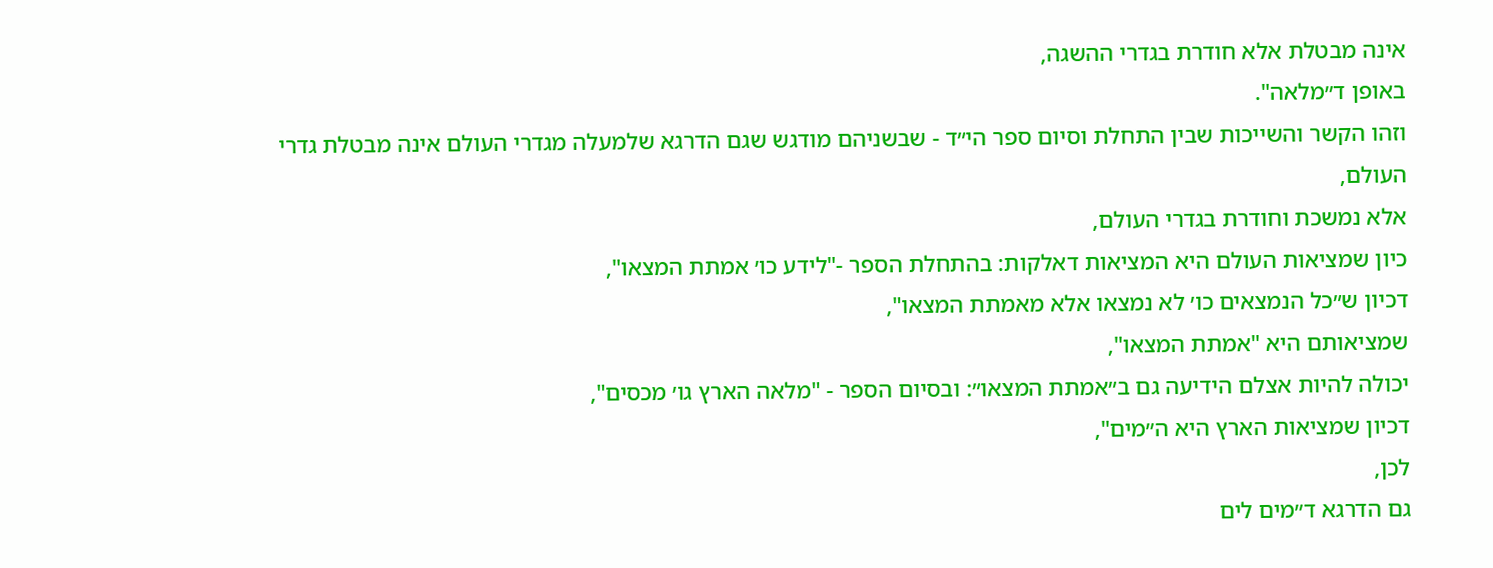אינה מבטלת אלא חודרת בגדרי ההשגה,
באופן ד״מלאה".
וזהו הקשר והשייכות שבין התחלת וסיום ספר הי״ד - שבשניהם מודגש שגם הדרגא שלמעלה מגדרי העולם אינה מבטלת גדרי העולם,
אלא נמשכת וחודרת בגדרי העולם,
כיון שמציאות העולם היא המציאות דאלקות: בהתחלת הספר -"לידע כו׳ אמתת המצאו",
דכיון ש״כל הנמצאים כו׳ לא נמצאו אלא מאמתת המצאו",
שמציאותם היא "אמתת המצאו",
יכולה להיות אצלם הידיעה גם ב״אמתת המצאו״: ובסיום הספר - "מלאה הארץ גו׳ מכסים",
דכיון שמציאות הארץ היא ה״מים",
לכן,
גם הדרגא ד״מים לים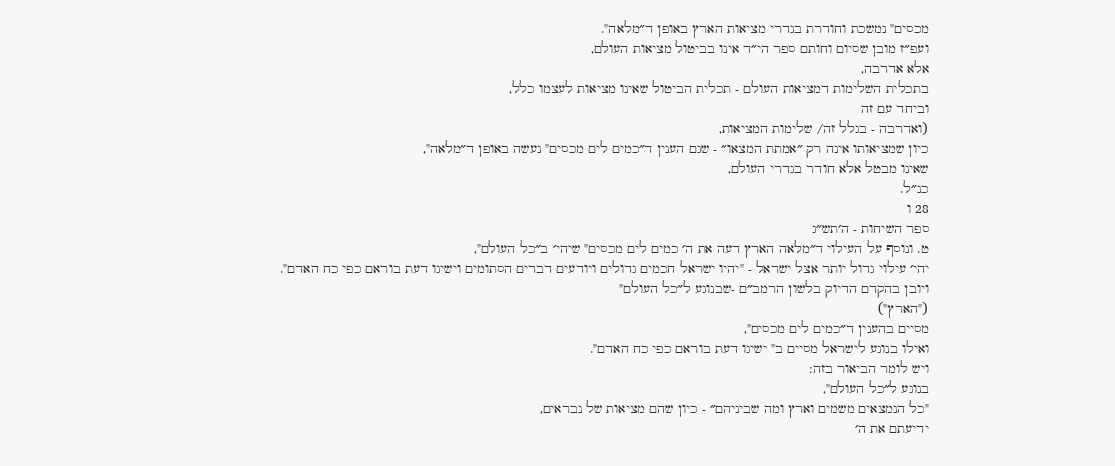מכסים" נמשכת וחודרת בגדרי מציאות הארץ באופן ד״מלאה".
ועפ״ז מובן שסיום וחותם ספר הי״ד אינו בביטול מציאות העולם,
אלא אדרבה,
בתכלית השלימות דמציאות העולם - תכלית הביטול שאינו מציאות לעצמו כלל,
וביחד עם זה
(ואדרבה - בגלל זה/ שלימות המציאות,
כיון שמציאותו אינה רק ״אמתת המצאו״ - שגם הענין ד״כמים לים מכסים" נעשה באופן ד״מלאה",
שאינו מבטל אלא חודר בגדרי העולם,
כנ״ל.
28 ו
ספר השיחות - ה׳תש״ג
ט. ונוסף על העילוי ד״מלאה הארץ דעה את ה׳ כמים לים מכסים" שיהי׳ ב״כל העולם",
יהי׳ עילוי גדול יותר אצל ישראל - "יהיו ישראל חכמים גדולים ויודעים דברים הסתומים וישיגו דעת בוראם כפי כח האדם".
ויובן בהקדם הדיוק בלשון הרמב״ם -שבנוגע ל״כל העולם"
("הארץ")
מסיים בהענין ד״כמים לים מכסים",
ואילו בנוגע לישראל מסיים ב" ישיגו דעת בוראם כפי כח האדם".
ויש לומר הביאור בזה:
בנוגע ל״כל העולם",
"כל הנמצאים משמים וארץ ומה שביניהם״ - כיון שהם מציאות של נבראים,
ידיעתם את ה׳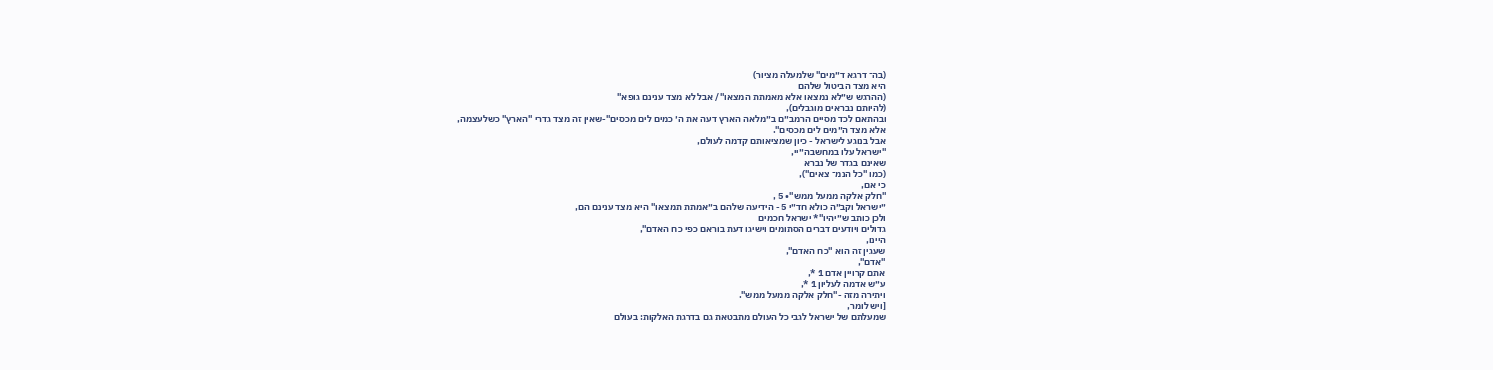(בה־ דרגא ד״מים" שלמעלה מציור)
היא מצד הביטול שלהם
(ההרגש ש״לא נמצאו אלא מאמתת המצאו"/ אבל לא מצד ענינם גופא"
(להיותם נבראים מוגבלים),
ובהתאם לכד מסיים הרמב״ם ב״מלאה הארץ דעה את ה׳ כמים לים מכסים"-שאין זה מצד גדרי "הארץ" כשלעצמה,
אלא מצד ה״מים לים מכסים".
אבל בנוגע לישראל - כיון שמציאותם קדמה לעולם,
"ישראל עלו במחשבה״יי,
שאינם בגדר של נברא
(כמו "כל הנמ־ צאים"),
כי אם,
"חלק אלקה ממעל ממש"• 5 ,
״ישראל וקב״ה כולא חד״י 5 - הידיעה שלהם ב״אמתת תמצאו" היא מצד ענינם הם,
ולכן כותב ש״יהיו"* ישראל חכמים
גדולים ויודעים דברים הסתומים וישיגו דעת בוראם כפי כח האדם",
היינו,
שעגין זה הוא "כח האדם",
"אדם",
אתם קרויין אדם 1 *,
ע״ש אדמה לעליון 1 *,
ויתירה מזה -"חלק אלקה ממעל ממש".
[ויש לומר,
שמעלתם של ישראל לגבי כל העולם מתבטאת גם בדרגת האלקות: בעולם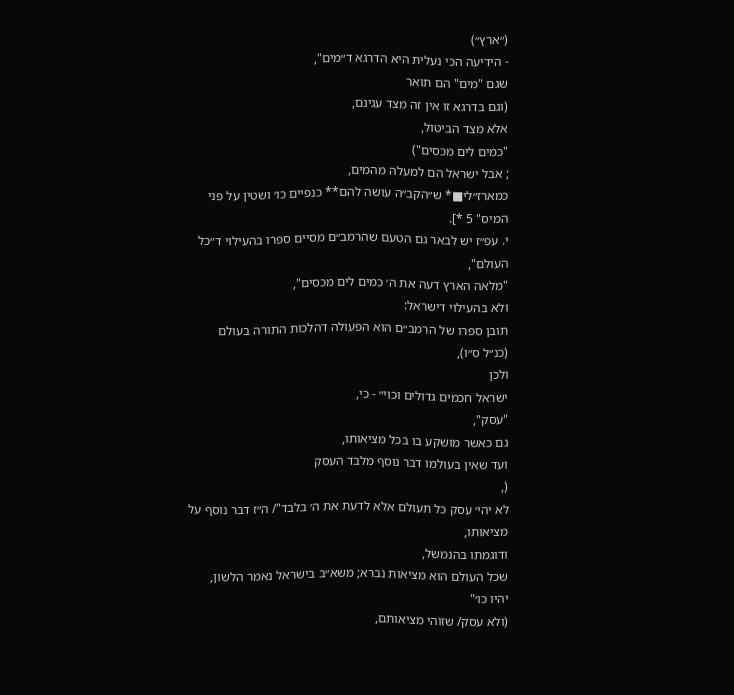(״ארץ״)
- הידיעה הכי נעלית היא הדרגא ד״מים",
שגם "מים" הם תואר
(וגם בדרגא זו אין זה מצד עגינם,
אלא מצד הביטול,
"כמים לים מכסים")
; אבל ישראל הם למעלה מהמים,
כמארז״לי■* ש״הקב״ה עושה להם** כנפיים כו׳ ושטין על פני המיס" 5 *].
י. עפ״ז יש לבאר גם הטעם שהרמב״ם מסיים ספרו בהעילוי ד״כל העולם",
"מלאה הארץ דעה את ה׳ כמים לים מכסים",
ולא בהעילוי דישראל:
תובן ספרו של הרמב״ם הוא הפעולה דהלכות התורה בעולם
(כנ״ל ס״ו),
ולכן
ישראל חכמים גדולים וכוי״ - כי,
"עסק",
גם כאשר מושקע בו בכל מציאותו,
ועד שאין בעולמו דבר נוסף מלבד העסק
(,
לא יהי׳ עסק כל תעולם אלא לדעת את ה׳ בלבד"/ ה״ז דבר נוסף על מציאותו,
ודוגמתו בהנמשל,
שכל העולם הוא מציאות נברא; משא״ב בישראל נאמר הלשון,
יהיו כו׳"
(ולא עסק/ שזוהי מציאותם,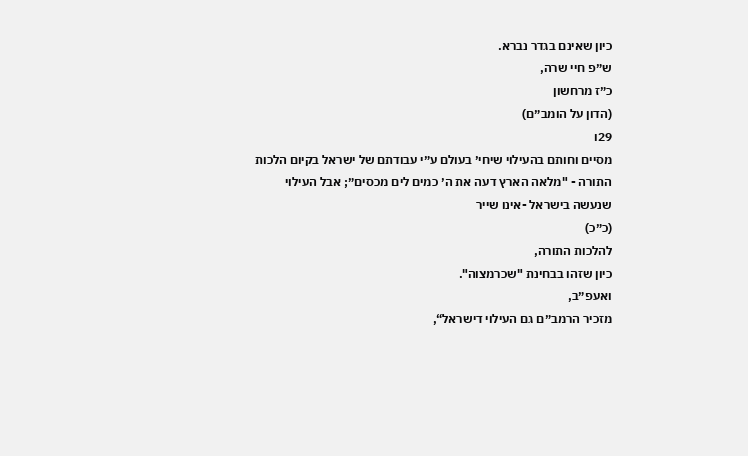כיון שאינם בגדר נברא.
ש״פ חיי שרה,
כ״ז מרחשון
(הדון על הומב״ם)
29ו
מסיים וחותם בהעילוי שיחי׳ בעולם ע״י עבודתם של ישראל בקיום הלכות התורה - "מלאה הארץ דעה את ה׳ כמים לים מכסים״; אבל העילוי שנעשה בישראל -אינו שייר
(כ״כ)
להלכות התורה,
כיון שזהו בבחינת "שכרמצוה".
ואעפ״ב,
מזכיר הרמב״ם גם העילוי דישראל“,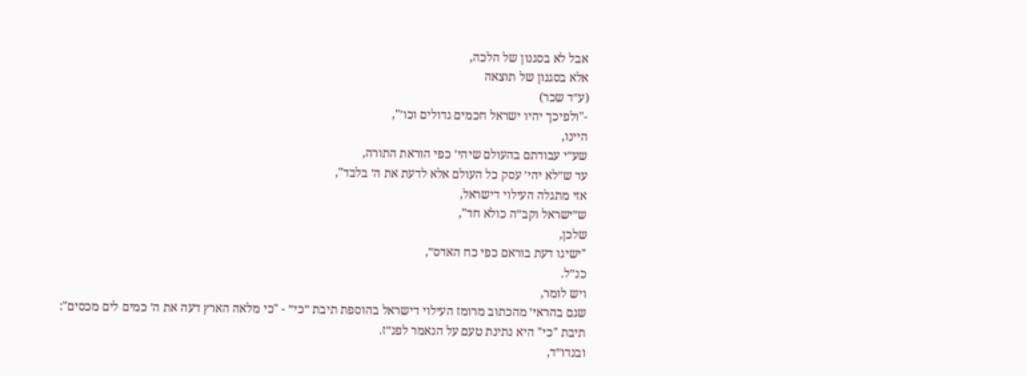אבל לא בסגנון של הלכה,
אלא בסגנון של תוצאה
(ע״ד שכר)
-"ולפיכך יהיו ישראל חכמים גדולים וכו׳",
היינו,
שע״י עבודתם בהעולם שיהי׳ כפי הוראת התורה,
עד ש״לא יהי׳ עסק כל העולם אלא לדעת את ה׳ בלבד",
אזי מתגלה העילוי דישראל,
ש״ישראל וקב״ה כולא חד",
שלכן,
"ישיגו דעת בוראם כפי כח האדס״,
כנ״ל.
ויש לומר,
שגם בהראי׳ מהכתוב מרומז העילוי דישראל בהוספת תיבת ״כי״ - "כי מלאה הארץ דעה את ה׳ כמים לים מכסים":
תיבת "כי" היא נתינת טעם על הנאמר לפנ״ז.
ובנדו״ד,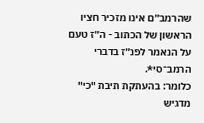שהרמב״ם אינו מזכיר חציו הראשון של הכתוב - ה״ז טעם על הנאמר לפנ״ז בדברי הרמב־סי*.
כלומר: בהעתקת תיבת "כי" מדגיש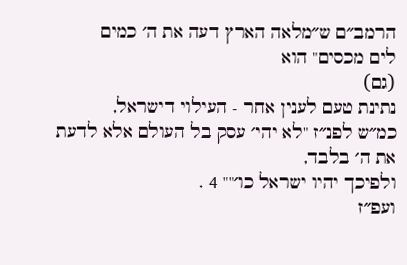הרמב״ם ש״מלאה הארץ דעה את ה׳ כמים
לים מכסים" הוא
(גם)
נתינת טעם לענין אחר - העילוי דישראל,
כמ״ש לפנ״ז "לא יהי׳ עסק בל העולם אלא לדעת את ה׳ בלבד,
ולפיכך יהיו ישראל כו׳"" 4 .
ועפ״ז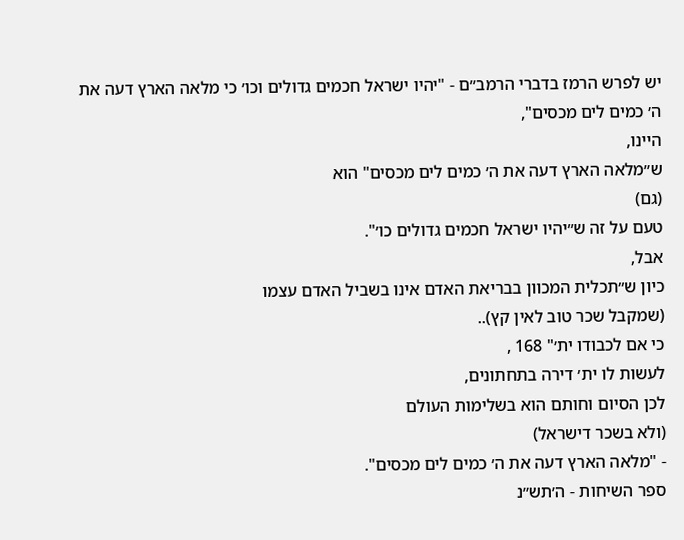יש לפרש הרמז בדברי הרמב״ם - "יהיו ישראל חכמים גדולים וכו׳ כי מלאה הארץ דעה את ה׳ כמים לים מכסים",
היינו,
ש״מלאה הארץ דעה את ה׳ כמים לים מכסים" הוא
(גם)
טעם על זה ש״יהיו ישראל חכמים גדולים כו׳".
אבל,
כיון ש״תכלית המכוון בבריאת האדם אינו בשביל האדם עצמו
(שמקבל שכר טוב לאין קץ)..
כי אם לכבודו ית׳" 168 ,
לעשות לו ית׳ דירה בתחתונים,
לכן הסיום וחותם הוא בשלימות העולם
(ולא בשכר דישראל)
- "מלאה הארץ דעה את ה׳ כמים לים מכסים".
ספר השיחות - ה׳תש״נ